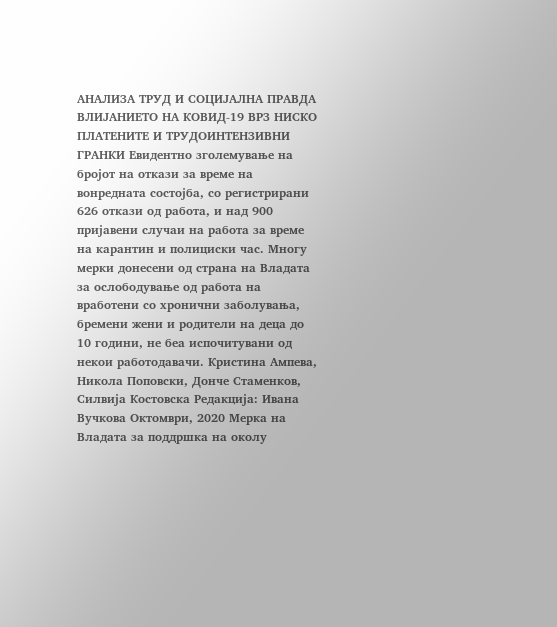АНАЛИЗА ТРУД И СОЦИЈАЛНА ПРАВДА ВЛИЈАНИЕТО НА КОВИД-19 ВРЗ НИСКО ПЛАТЕНИТЕ И ТРУДОИНТЕНЗИВНИ ГРАНКИ Евидентно зголемување на бројот на откази за време на вонредната состојба, со регистрирани 626 откази од работа, и над 900 пријавени случаи на работа за време на карантин и полициски час. Многу мерки донесени од страна на Владата за ослободување од работа на вработени со хронични заболувања, бремени жени и родители на деца до 10 години, не беа испочитувани од некои работодавачи. Кристина Ампева, Никола Поповски, Донче Стаменков, Силвија Костовска Редакција: Ивана Вучкова Октомври, 2020 Мерка на Владата за поддршка на околу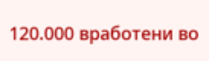120.000 вработени во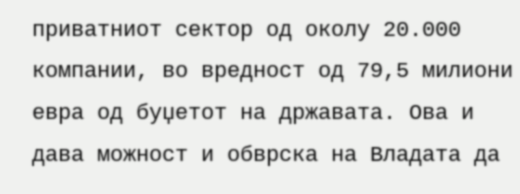приватниот сектор од околу 20.000 компании, во вредност од 79,5 милиони евра од буџетот на државата. Ова и дава можност и обврска на Владата да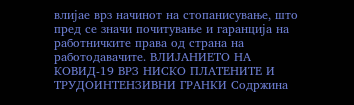влијае врз начинот на стопанисување, што пред се значи почитување и гаранција на работничките права од страна на работодавачите. ВЛИЈАНИЕТО НА КОВИД-19 ВРЗ НИСКО ПЛАТЕНИТЕ И ТРУДОИНТЕНЗИВНИ ГРАНКИ Содржина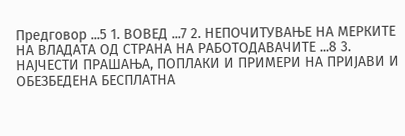Предговор ...5 1. ВОВЕД ...7 2. НЕПОЧИТУВАЊЕ НА МЕРКИТЕ НА ВЛАДАТА ОД СТРАНА НА РАБОТОДАВАЧИТЕ ...8 3. НАЈЧЕСТИ ПРАШАЊА, ПОПЛАКИ И ПРИМЕРИ НА ПРИЈАВИ И ОБЕЗБЕДЕНА БЕСПЛАТНА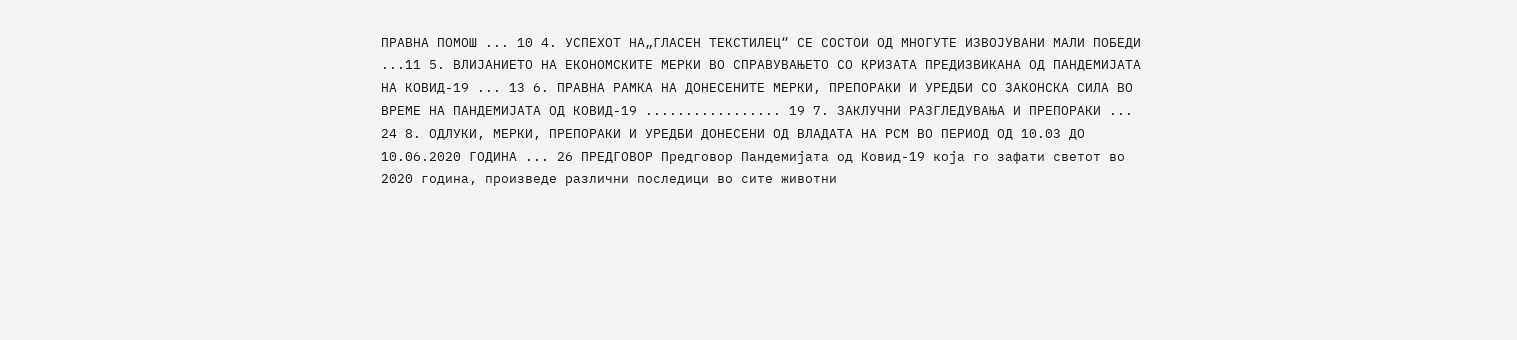ПРАВНА ПОМОШ ... 10 4. УСПЕХОТ НА„ГЛАСЕН ТЕКСТИЛЕЦ“ СЕ СОСТОИ ОД МНОГУТЕ ИЗВОЈУВАНИ МАЛИ ПОБЕДИ ...11 5. ВЛИЈАНИЕТО НА ЕКОНОМСКИТЕ МЕРКИ ВО СПРАВУВАЊЕТО СО КРИЗАТА ПРЕДИЗВИКАНА ОД ПАНДЕМИЈАТА НА КОВИД-19 ... 13 6. ПРАВНА РАМКА НА ДОНЕСЕНИТЕ МЕРКИ, ПРЕПОРАКИ И УРЕДБИ СО ЗАКОНСКА СИЛА ВО ВРЕМЕ НА ПАНДЕМИЈАТА ОД КОВИД-19 ................. 19 7. ЗАКЛУЧНИ РАЗГЛЕДУВАЊА И ПРЕПОРАКИ ... 24 8. ОДЛУКИ, МЕРКИ, ПРЕПОРАКИ И УРЕДБИ ДОНЕСЕНИ ОД ВЛАДАТА НА РСМ ВО ПЕРИОД ОД 10.03 ДО 10.06.2020 ГОДИНА ... 26 ПРЕДГОВОР Предговор Пандемијата од Ковид-19 која го зафати светот во 2020 година, произведе различни последици во сите животни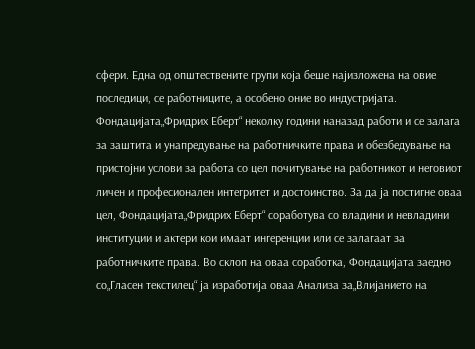сфери. Една од општествените групи која беше најизложена на овие последици, се работниците, а особено оние во индустријата. Фондацијата„Фридрих Еберт“ неколку години наназад работи и се залага за заштита и унапредување на работничките права и обезбедување на пристојни услови за работа со цел почитување на работникот и неговиот личен и професионален интегритет и достоинство. За да ја постигне оваа цел, Фондацијата„Фридрих Еберт“ соработува со владини и невладини институции и актери кои имаат ингеренции или се залагаат за работничките права. Во склоп на оваа соработка, Фондацијата заедно со„Гласен текстилец“ ја изработија оваа Анализа за„Влијанието на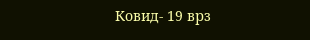Ковид- 19 врз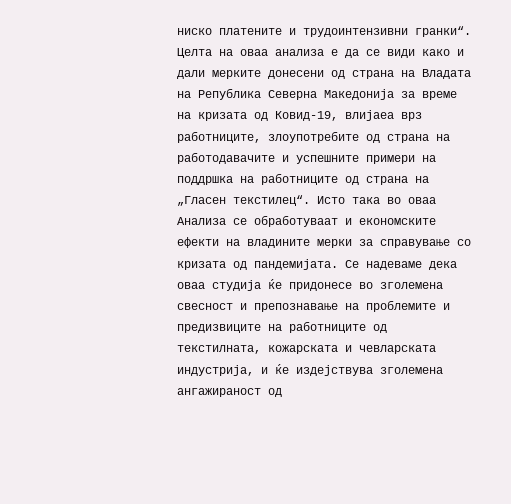ниско платените и трудоинтензивни гранки“. Целта на оваа анализа е да се види како и дали мерките донесени од страна на Владата на Република Северна Македонија за време на кризата од Ковид-19, влијаеа врз работниците, злоупотребите од страна на работодавачите и успешните примери на поддршка на работниците од страна на „Гласен текстилец“. Исто така во оваа Анализа се обработуваат и економските ефекти на владините мерки за справување со кризата од пандемијата. Се надеваме дека оваа студија ќе придонесе во зголемена свесност и препознавање на проблемите и предизвиците на работниците од текстилната, кожарската и чевларската индустрија, и ќе издејствува зголемена ангажираност од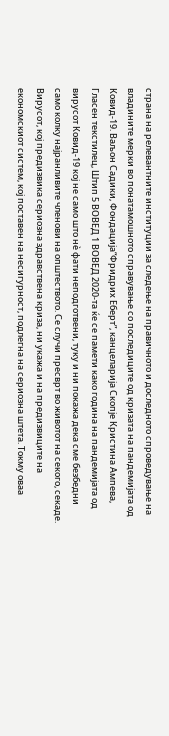страна на релевантните институции за следење на правичното и доследното спроведување на владините мерки во понатамошното справување со последиците од кризата на пандемијата од Ковид-19. Ваљон Садики, Фондација“Фридрих Еберт”, канцеларија Скопје Кристина Ампева, Гласен текстилец, Штип 5 ВОВЕД 1 ВОВЕД 2020-та ќе се памети како година на пандемијата од вирусот Ковид-19 кој не само што нѐ фати неподготвени, туку и ни покажа дека сме безбедни само колку најранливите членови на општеството. Се случи пресврт во животот на секого, секаде. Вирусот, кој предизвика сериозна здравствена криза, ни укажа и на предизвиците на економскиот систем, кој поставен на несигурност, подлегна на сериозна штета. Токму оваа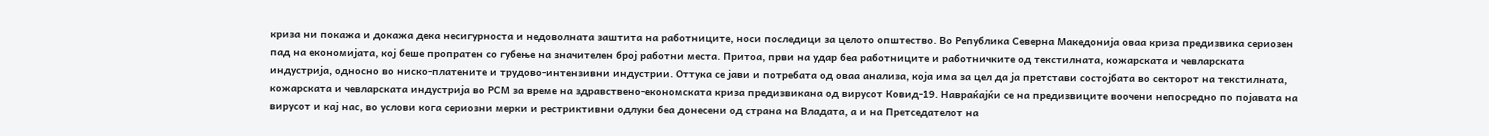криза ни покажа и докажа дека несигурноста и недоволната заштита на работниците, носи последици за целото општество. Во Република Северна Македонија оваа криза предизвика сериозен пад на економијата, кој беше пропратен со губење на значителен број работни места. Притоа, први на удар беа работниците и работничките од текстилната, кожарската и чевларската индустрија, односно во ниско-платените и трудово-интензивни индустрии. Оттука се јави и потребата од оваа анализа, која има за цел да ја претстави состојбата во секторот на текстилнатa, кожарската и чевларската индустрија во РСМ за време на здравствено-економската криза предизвикана од вирусот Ковид-19. Навраќајќи се на предизвиците воочени непосредно по појавата на вирусот и кај нас, во услови кога сериозни мерки и рестриктивни одлуки беа донесени од страна на Владата, а и на Претседателот на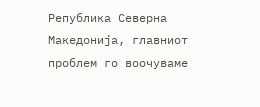Република Северна Македонија, главниот проблем го воочуваме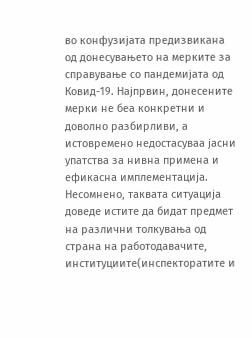во конфузијата предизвикана од донесувањето на мерките за справување со пандемијата од Ковид-19. Најпрвин, донесените мерки не беа конкретни и доволно разбирливи, а истовремено недостасуваа јасни упатства за нивна примена и ефикасна имплементација. Несомнено, таквата ситуација доведе истите да бидат предмет на различни толкувања од страна на работодавачите, институциите(инспекторатите и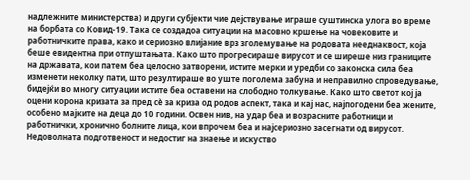надлежните министерства) и други субјекти чие дејствување играше суштинска улога во време на борбата со Ковид-19. Така се создадоа ситуации на масовно кршење на човековите и работничките права, како и сериозно влијание врз зголемување на родовата нееднаквост, која беше евидентна при отпуштањата. Како што прогресираше вирусот и се ширеше низ границите на државата, кои патем беа целосно затворени, истите мерки и уредби со законска сила беа изменети неколку пати, што резултираше во уште поголема забуна и неправилно спроведување, бидејќи во многу ситуации истите беа оставени на слободно толкување. Како што светот кој ја оцени корона кризата за пред сѐ за криза од родов аспект, така и кај нас, најпогодени беа жените, особено мајките на деца до 10 години. Освен нив, на удар беа и возрасните работници и работнички, хронично болните лица, кои впрочем беа и најсериозно засегнати од вирусот. Недоволната подготвеност и недостиг на знаење и искуство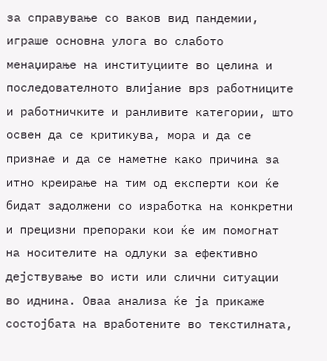за справување со ваков вид пандемии, играше основна улога во слабото менаџирање на институциите во целина и последователното влијание врз работниците и работничките и ранливите категории, што освен да се критикува, мора и да се признае и да се наметне како причина за итно креирање на тим од експерти кои ќе бидат задолжени со изработка на конкретни и прецизни препораки кои ќе им помогнат на носителите на одлуки за ефективно дејствување во исти или слични ситуации во иднина. Оваа анализа ќе ја прикаже состојбата на вработените во текстилната,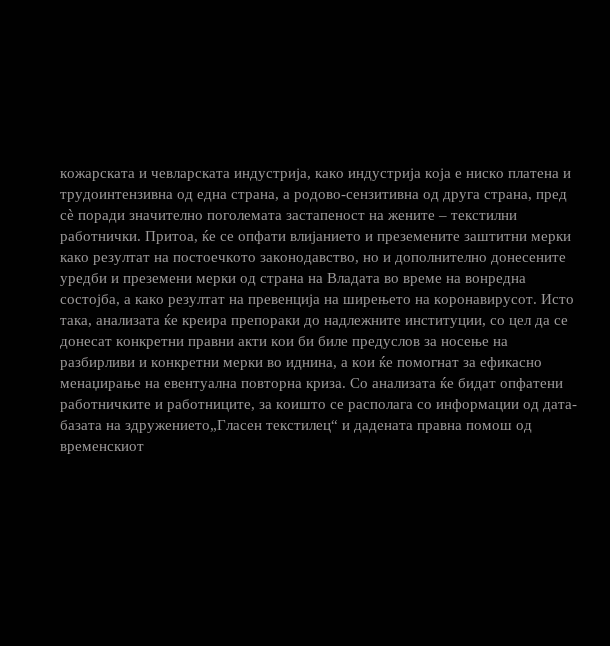кожарската и чевларската индустрија, како индустрија која е ниско платена и трудоинтензивна од една страна, а родово-сензитивна од друга страна, пред сѐ поради значително поголемата застапеност на жените – текстилни работнички. Притоа, ќе се опфати влијанието и преземените заштитни мерки како резултат на постоечкото законодавство, но и дополнително донесените уредби и преземени мерки од страна на Владата во време на вонредна состојба, а како резултат на превенција на ширењето на коронавирусот. Исто така, анализата ќе креира препораки до надлежните институции, со цел да се донесат конкретни правни акти кои би биле предуслов за носење на разбирливи и конкретни мерки во иднина, а кои ќе помогнат за ефикасно менаџирање на евентуална повторна криза. Со анализата ќе бидат опфатени работничките и работниците, за коишто се располага со информации од дата-базата на здружението„Гласен текстилец“ и дадената правна помош од временскиот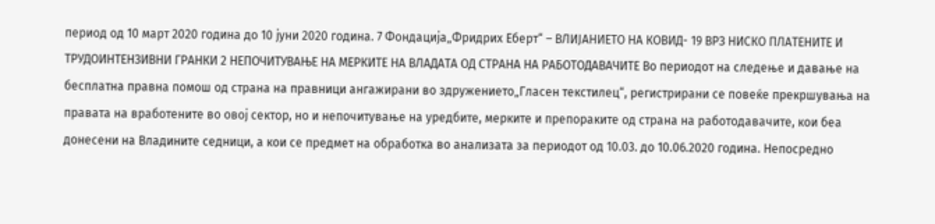период од 10 март 2020 година до 10 јуни 2020 година. 7 Фондација„Фридрих Еберт“ – ВЛИЈАНИЕТО НА КОВИД- 19 ВРЗ НИСКО ПЛАТЕНИТЕ И ТРУДОИНТЕНЗИВНИ ГРАНКИ 2 НЕПОЧИТУВАЊЕ НА МЕРКИТЕ НА ВЛАДАТА ОД СТРАНА НА РАБОТОДАВАЧИТЕ Во периодот на следење и давање на бесплатна правна помош од страна на правници ангажирани во здружението„Гласен текстилец“, регистрирани се повеќе прекршувања на правата на вработените во овој сектор, но и непочитување на уредбите, мерките и препораките од страна на работодавачите, кои беа донесени на Владините седници, а кои се предмет на обработка во анализата за периодот од 10.03. до 10.06.2020 година. Непосредно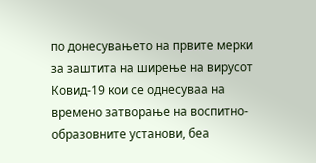по донесувањето на првите мерки за заштита на ширење на вирусот Ковид-19 кои се однесуваа на времено затворање на воспитно-образовните установи, беа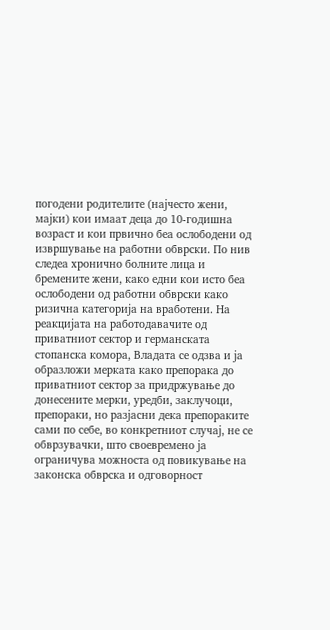погодени родителите (најчесто жени, мајки) кои имаат деца до 10-годишна возраст и кои првично беа ослободени од извршување на работни обврски. По нив следеа хронично болните лица и бремените жени, како едни кои исто беа ослободени од работни обврски како ризична категорија на вработени. На реакцијата на работодавачите од приватниот сектор и германската стопанска комора, Владата се одзва и ја образложи мерката како препорака до приватниот сектор за придржување до донесените мерки, уредби, заклучоци, препораки, но разјасни дека препораките сами по себе, во конкретниот случај, не се обврзувачки, што своевремено ја ограничува можноста од повикување на законска обврска и одговорност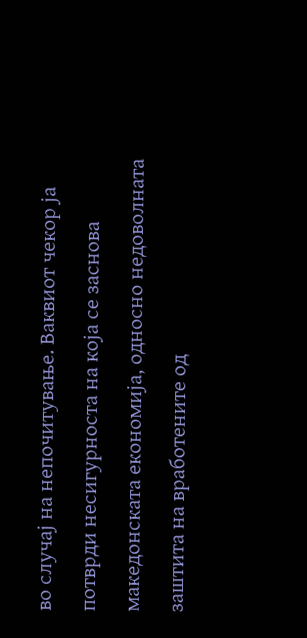во случај на непочитување. Ваквиот чекор ја потврди несигурноста на која се заснова македонската економија, односно недоволната заштита на вработените од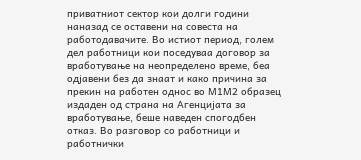приватниот сектор кои долги години наназад се оставени на совеста на работодавачите. Во истиот период, голем дел работници кои поседуваа договор за вработување на неопределено време, беа одјавени без да знаат и како причина за прекин на работен однос во М1М2 образец издаден од страна на Агенцијата за вработување, беше наведен спогодбен отказ. Во разговор со работници и работнички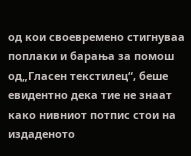од кои своевремено стигнуваа поплаки и барања за помош од„Гласен текстилец“, беше евидентно дека тие не знаат како нивниот потпис стои на издаденото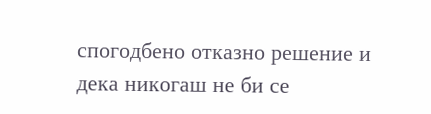спогодбено отказно решение и дека никогаш не би се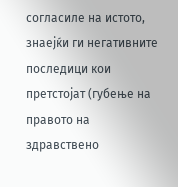согласиле на истото, знаејќи ги негативните последици кои претстојат (губење на правото на здравствено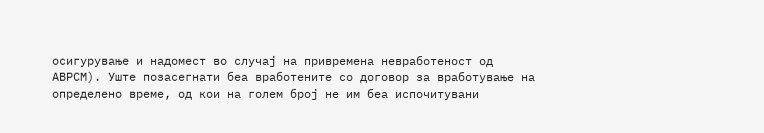осигурување и надомест во случај на привремена невработеност од АВРСМ). Уште позасегнати беа вработените со договор за вработување на определено време, од кои на голем број не им беа испочитувани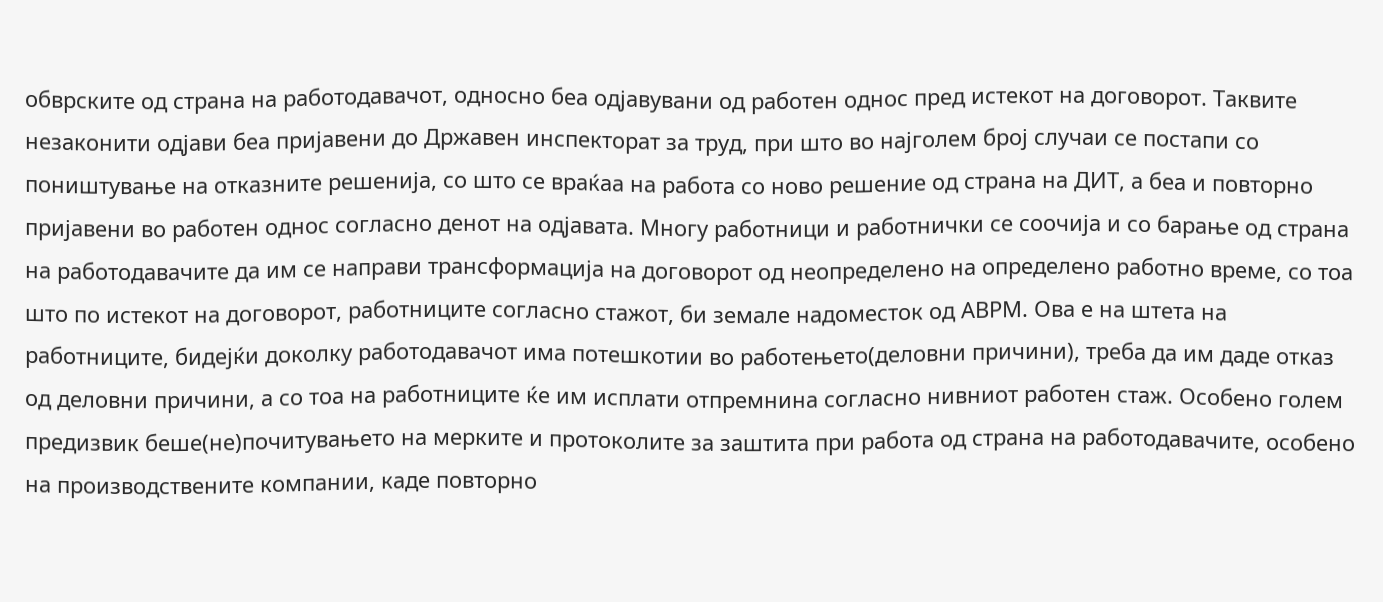обврските од страна на работодавачот, односно беа одјавувани од работен однос пред истекот на договорот. Таквите незаконити одјави беа пријавени до Државен инспекторат за труд, при што во најголем број случаи се постапи со поништување на отказните решенија, со што се враќаа на работа со ново решение од страна на ДИТ, а беа и повторно пријавени во работен однос согласно денот на одјавата. Многу работници и работнички се соочија и со барање од страна на работодавачите да им се направи трансформација на договорот од неопределено на определено работно време, со тоа што по истекот на договорот, работниците согласно стажот, би земале надоместок од АВРМ. Ова е на штета на работниците, бидејќи доколку работодавачот има потешкотии во работењето(деловни причини), треба да им даде отказ од деловни причини, а со тоа на работниците ќе им исплати отпремнина согласно нивниот работен стаж. Особено голем предизвик беше(не)почитувањето на мерките и протоколите за заштита при работа од страна на работодавачите, особено на производствените компании, каде повторно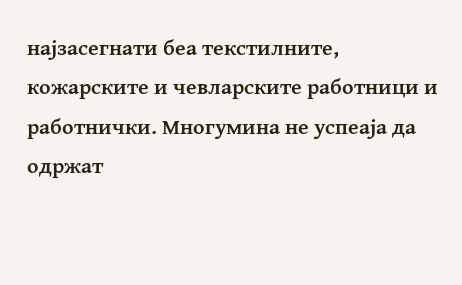најзасегнати беа текстилните, кожарските и чевларските работници и работнички. Многумина не успеаја да одржат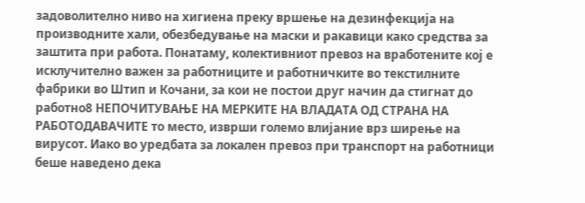задоволително ниво на хигиена преку вршење на дезинфекција на производните хали, обезбедување на маски и ракавици како средства за заштита при работа. Понатаму, колективниот превоз на вработените кој е исклучително важен за работниците и работничките во текстилните фабрики во Штип и Кочани, за кои не постои друг начин да стигнат до работно8 НЕПОЧИТУВАЊЕ НА МЕРКИТЕ НА ВЛАДАТА ОД СТРАНА НА РАБОТОДАВАЧИТЕ то место, изврши големо влијание врз ширење на вирусот. Иако во уредбата за локален превоз при транспорт на работници беше наведено дека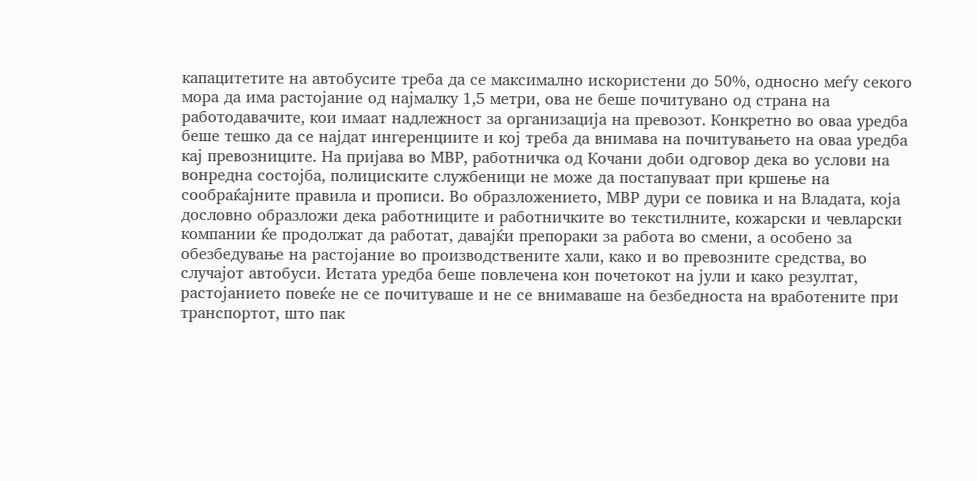капацитетите на автобусите треба да се максимално искористени до 50%, односно меѓу секого мора да има растојание од најмалку 1,5 метри, ова не беше почитувано од страна на работодавачите, кои имаат надлежност за организација на превозот. Конкретно во оваа уредба беше тешко да се најдат ингеренциите и кој треба да внимава на почитувањето на оваа уредба кај превозниците. На пријава во МВР, работничка од Кочани доби одговор дека во услови на вонредна состојба, полициските службеници не може да постапуваат при кршење на сообраќајните правила и прописи. Во образложението, МВР дури се повика и на Владата, која дословно образложи дека работниците и работничките во текстилните, кожарски и чевларски компании ќе продолжат да работат, давајќи препораки за работа во смени, а особено за обезбедување на растојание во производствените хали, како и во превозните средства, во случајот автобуси. Истата уредба беше повлечена кон почетокот на јули и како резултат, растојанието повеќе не се почитуваше и не се внимаваше на безбедноста на вработените при транспортот, што пак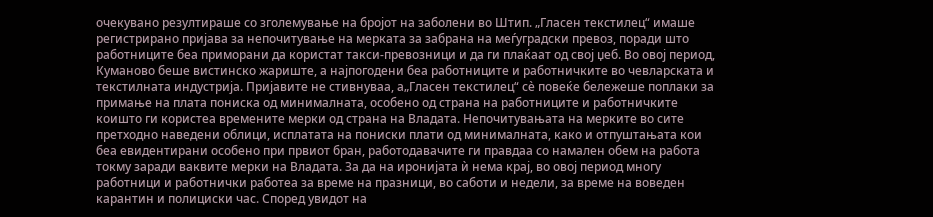очекувано резултираше со зголемување на бројот на заболени во Штип. „Гласен текстилец“ имаше регистрирано пријава за непочитување на мерката за забрана на меѓуградски превоз, поради што работниците беа приморани да користат такси-превозници и да ги плаќаат од свој џеб. Во овој период, Куманово беше вистинско жариште, а најпогодени беа работниците и работничките во чевларската и текстилната индустрија. Пријавите не стивнуваа, а„Гласен текстилец“ сѐ повеќе бележеше поплаки за примање на плата пониска од минималната, особено од страна на работниците и работничките коишто ги користеа времените мерки од страна на Владата. Непочитувањата на мерките во сите претходно наведени облици, исплатата на пониски плати од минималната, како и отпуштањата кои беа евидентирани особено при првиот бран, работодавачите ги правдаа со намален обем на работа токму заради ваквите мерки на Владата. За да на иронијата ѝ нема крај, во овој период многу работници и работнички работеа за време на празници, во саботи и недели, за време на воведен карантин и полициски час. Според увидот на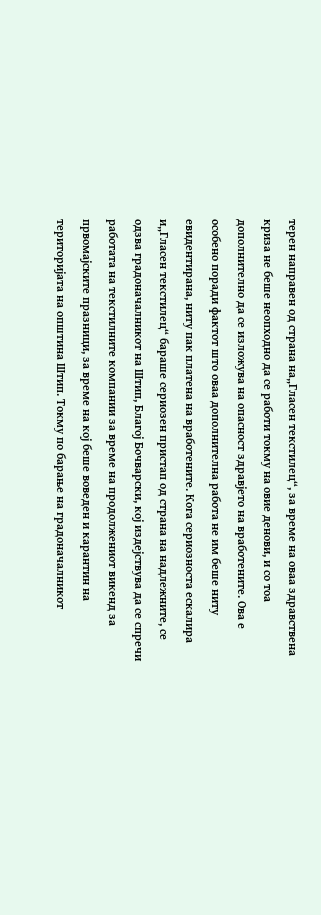терен направен од страна на„Гласен текстилец“, за време на оваа здравствена криза не беше неопходно да се работи токму на овие денови, и со тоа дополнително да се изложува на опасност здравјето на вработените. Ова е особено поради фактот што оваа дополнителна работа не им беше ниту евидентирана, ниту пак платена на вработените. Кога сериозноста ескалира и„Гласен текстилец“ бараше сериозен пристап од страна на надлежните, се одзва градоначалникот на Штип, Благој Бочварски, кој издејствува да се спречи работата на текстилните компании за време на продолжениот викенд за првомајските празници, за време на кој беше воведен и карантин на територијата на општина Штип. Токму по барање на градоначалникот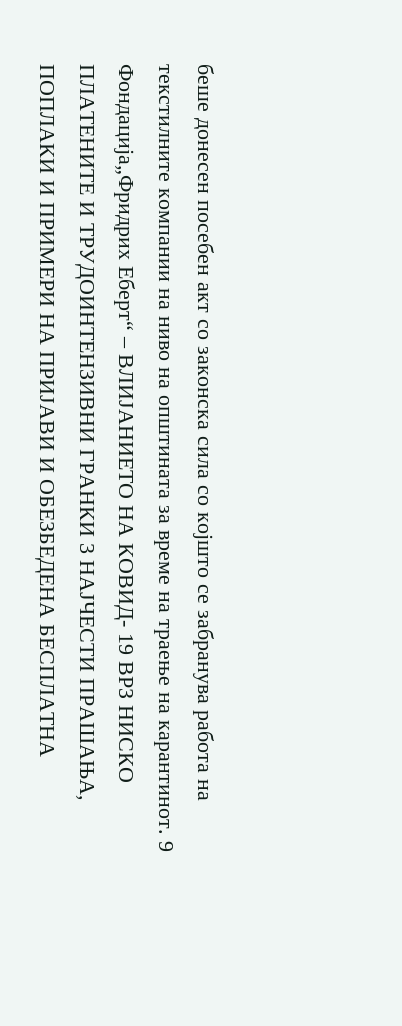беше донесен посебен акт со законска сила со којшто се забранува работа на текстилните компании на ниво на општината за време на траење на карантинот. 9 Фондација„Фридрих Еберт“ – ВЛИЈАНИЕТО НА КОВИД- 19 ВРЗ НИСКО ПЛАТЕНИТЕ И ТРУДОИНТЕНЗИВНИ ГРАНКИ 3 НАЈЧЕСТИ ПРАШАЊА, ПОПЛАКИ И ПРИМЕРИ НА ПРИЈАВИ И ОБЕЗБЕДЕНА БЕСПЛАТНА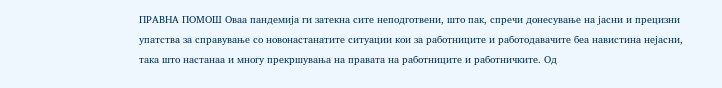ПРАВНА ПОМОШ Оваа пандемија ги затекна сите неподготвени, што пак, спречи донесување на јасни и прецизни упатства за справување со новонастанатите ситуации кои за работниците и работодавачите беа навистина нејасни, така што настанаа и многу прекршувања на правата на работниците и работничките. Од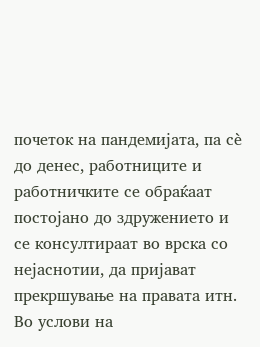почеток на пандемијата, па сѐ до денес, работниците и работничките се обраќаат постојано до здружението и се консултираат во врска со нејаснотии, да пријават прекршување на правата итн. Во услови на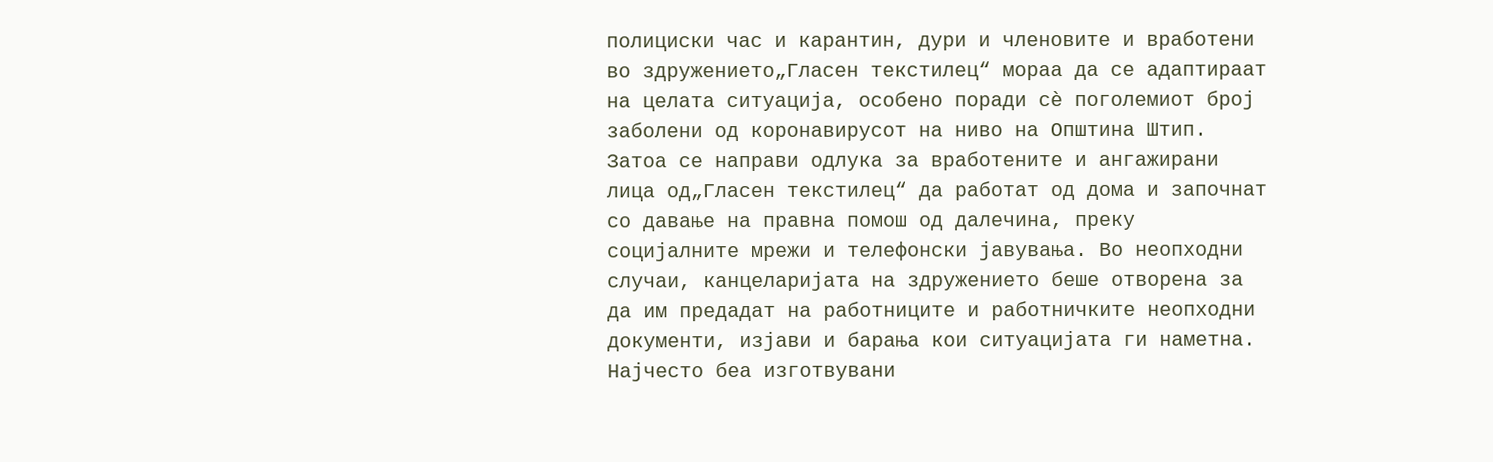полициски час и карантин, дури и членовите и вработени во здружението„Гласен текстилец“ мораа да се адаптираат на целата ситуација, особено поради сѐ поголемиот број заболени од коронавирусот на ниво на Општина Штип. Затоа се направи одлука за вработените и ангажирани лица од„Гласен текстилец“ да работат од дома и започнат со давање на правна помош од далечина, преку социјалните мрежи и телефонски јавувања. Во неопходни случаи, канцеларијата на здружението беше отворена за да им предадат на работниците и работничките неопходни документи, изјави и барања кои ситуацијата ги наметна. Најчесто беа изготвувани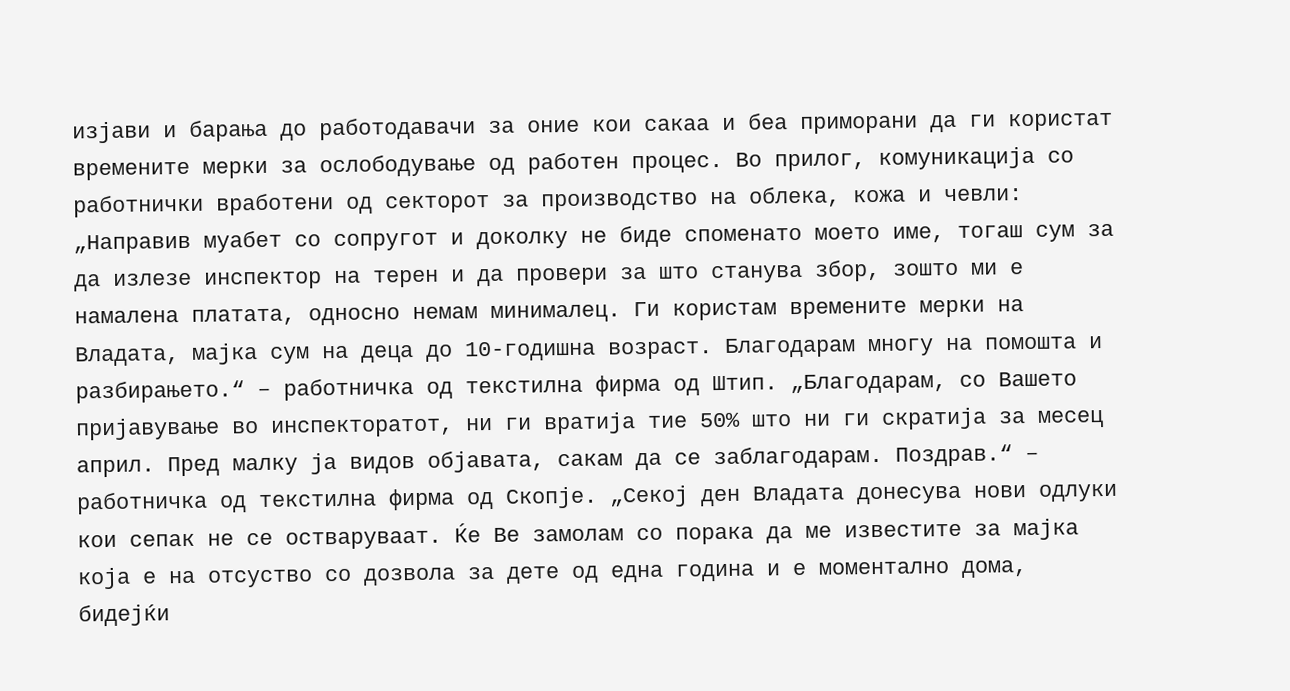изјави и барања до работодавачи за оние кои сакаа и беа приморани да ги користат времените мерки за ослободување од работен процес. Во прилог, комуникација со работнички вработени од секторот за производство на облека, кожа и чевли: „Направив муабет со сопругот и доколку не биде споменато моето име, тогаш сум за да излезе инспектор на терен и да провери за што станува збор, зошто ми е намалена платата, односно немам минималец. Ги користам времените мерки на Владата, мајка сум на деца до 10-годишна возраст. Благодарам многу на помошта и разбирањето.“ – работничка од текстилна фирма од Штип. „Благодарам, со Вашето пријавување во инспекторатот, ни ги вратија тие 50% што ни ги скратија за месец април. Пред малку ја видов објавата, сакам да се заблагодарам. Поздрав.“ – работничка од текстилна фирма од Скопје. „Секој ден Владата донесува нови одлуки кои сепак не се остваруваат. Ќе Ве замолам со порака да ме известите за мајка која е на отсуство со дозвола за дете од една година и е моментално дома, бидејќи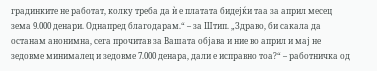градинките не работат, колку треба да ѝ е платата бидејќи таа за април месец зема 9.000 денари. Однапред благодарам.“ – за Штип. „Здраво, би сакала да останам анонимна, сега прочитав за Вашата објава и ние во април и мај не зедовме минималец и зедовме 7.000 денара, дали е исправно тоа?“ – работничка од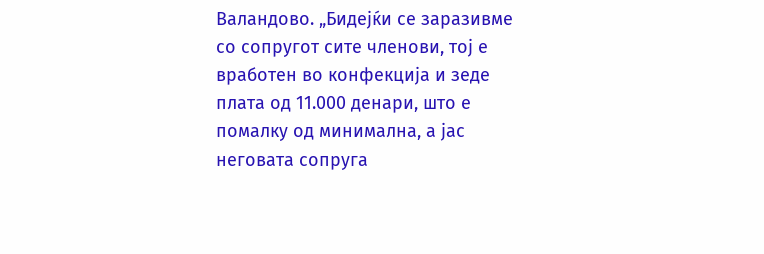Валандово. „Бидејќи се заразивме со сопругот сите членови, тој е вработен во конфекција и зеде плата од 11.000 денари, што е помалку од минимална, а јас неговата сопруга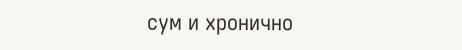сум и хронично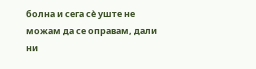болна и сега сѐ уште не можам да се оправам, дали ни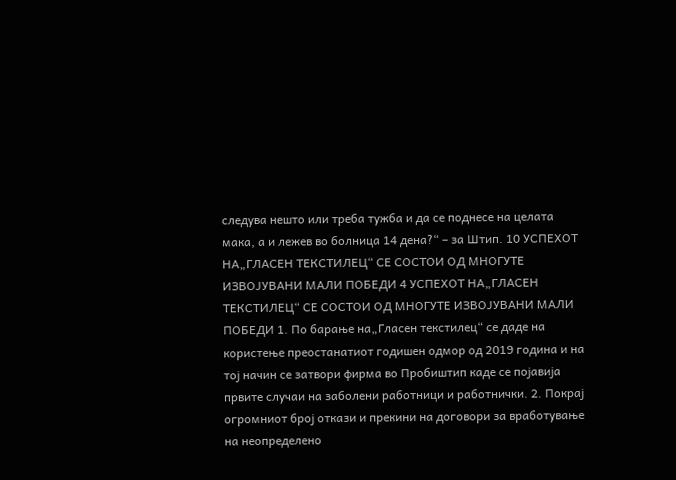следува нешто или треба тужба и да се поднесе на целата мака, а и лежев во болница 14 дена?“ – за Штип. 10 УСПЕХОТ НА„ГЛАСЕН ТЕКСТИЛЕЦ“ СЕ СОСТОИ ОД МНОГУТЕ ИЗВОЈУВАНИ МАЛИ ПОБЕДИ 4 УСПЕХОТ НА„ГЛАСЕН ТЕКСТИЛЕЦ“ СЕ СОСТОИ ОД МНОГУТЕ ИЗВОЈУВАНИ МАЛИ ПОБЕДИ 1. По барање на„Гласен текстилец“ се даде на користење преостанатиот годишен одмор од 2019 година и на тој начин се затвори фирма во Пробиштип каде се појавија првите случаи на заболени работници и работнички. 2. Покрај огромниот број откази и прекини на договори за вработување на неопределено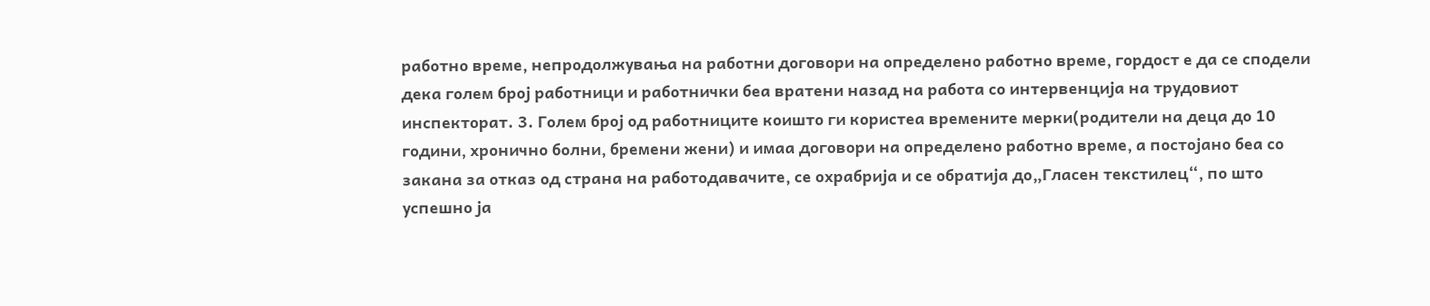работно време, непродолжувања на работни договори на определено работно време, гордост е да се сподели дека голем број работници и работнички беа вратени назад на работа со интервенција на трудовиот инспекторат. 3. Голем број од работниците коишто ги користеа времените мерки(родители на деца до 10 години, хронично болни, бремени жени) и имаа договори на определено работно време, а постојано беа со закана за отказ од страна на работодавачите, се охрабрија и се обратија до„Гласен текстилец“, по што успешно ја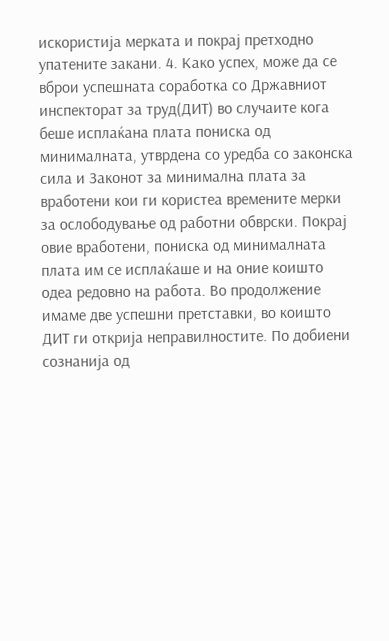искористија мерката и покрај претходно упатените закани. 4. Како успех, може да се вброи успешната соработка со Државниот инспекторат за труд(ДИТ) во случаите кога беше исплаќана плата пониска од минималната, утврдена со уредба со законска сила и Законот за минимална плата за вработени кои ги користеа времените мерки за ослободување од работни обврски. Покрај овие вработени, пониска од минималната плата им се исплаќаше и на оние коишто одеа редовно на работа. Во продолжение имаме две успешни претставки, во коишто ДИТ ги открија неправилностите. По добиени сознанија од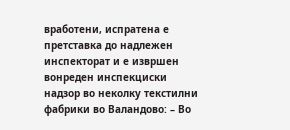вработени, испратена е претставка до надлежен инспекторат и е извршен вонреден инспекциски надзор во неколку текстилни фабрики во Валандово: – Во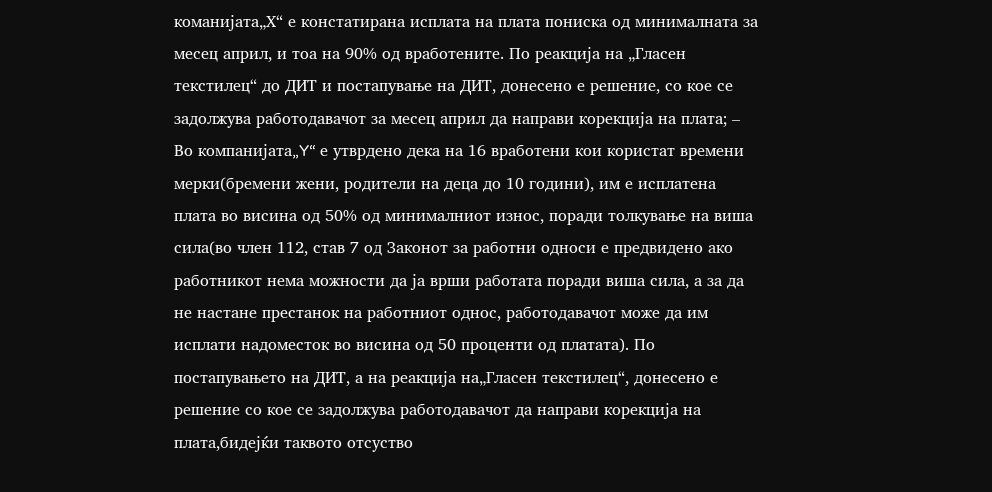команијата„Х“ е констатирана исплата на плата пониска од минималната за месец април, и тоа на 90% од вработените. По реакција на „Гласен текстилец“ до ДИТ и постапување на ДИТ, донесено е решение, со кое се задолжува работодавачот за месец април да направи корекција на плата; – Во компанијата„Y“ е утврдено дека на 16 вработени кои користат времени мерки(бремени жени, родители на деца до 10 години), им е исплатена плата во висина од 50% од минималниот износ, поради толкување на виша сила(во член 112, став 7 од Законот за работни односи е предвидено ако работникот нема можности да ја врши работата поради виша сила, а за да не настане престанок на работниот однос, работодавачот може да им исплати надоместок во висина од 50 проценти од платата). По постапувањето на ДИТ, а на реакција на„Гласен текстилец“, донесено е решение со кое се задолжува работодавачот да направи корекција на плата,бидејќи таквото отсуство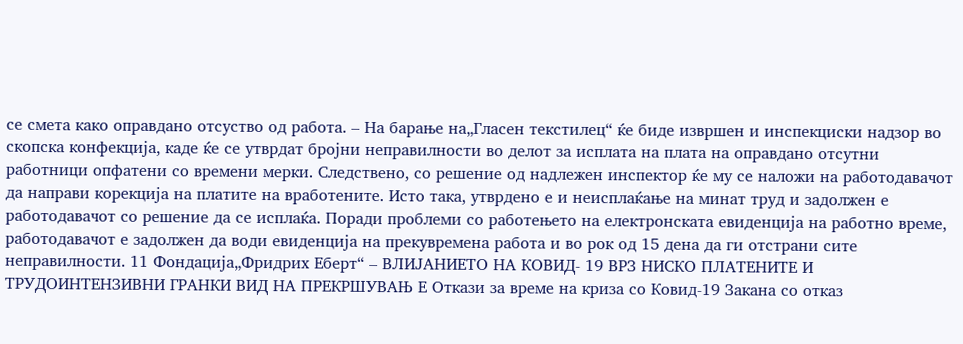се смета како оправдано отсуство од работа. – На барање на„Гласен текстилец“ ќе биде извршен и инспекциски надзор во скопска конфекција, каде ќе се утврдат бројни неправилности во делот за исплата на плата на оправдано отсутни работници опфатени со времени мерки. Следствено, со решение од надлежен инспектор ќе му се наложи на работодавачот да направи корекција на платите на вработените. Исто така, утврдено е и неисплаќање на минат труд и задолжен е работодавачот со решение да се исплаќа. Поради проблеми со работењето на електронската евиденција на работно време, работодавачот е задолжен да води евиденција на прекувремена работа и во рок од 15 дена да ги отстрани сите неправилности. 11 Фондација„Фридрих Еберт“ – ВЛИЈАНИЕТО НА КОВИД- 19 ВРЗ НИСКО ПЛАТЕНИТЕ И ТРУДОИНТЕНЗИВНИ ГРАНКИ ВИД НА ПРЕКРШУВАЊ Е Откази за време на криза со Ковид-19 Закана со отказ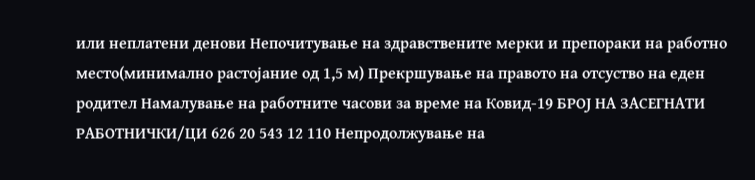или неплатени денови Непочитување на здравствените мерки и препораки на работно место(минимално растојание од 1,5 м) Прекршување на правото на отсуство на еден родител Намалување на работните часови за време на Ковид-19 БРОЈ НА ЗАСЕГНАТИ РАБОТНИЧКИ/ЦИ 626 20 543 12 110 Непродолжување на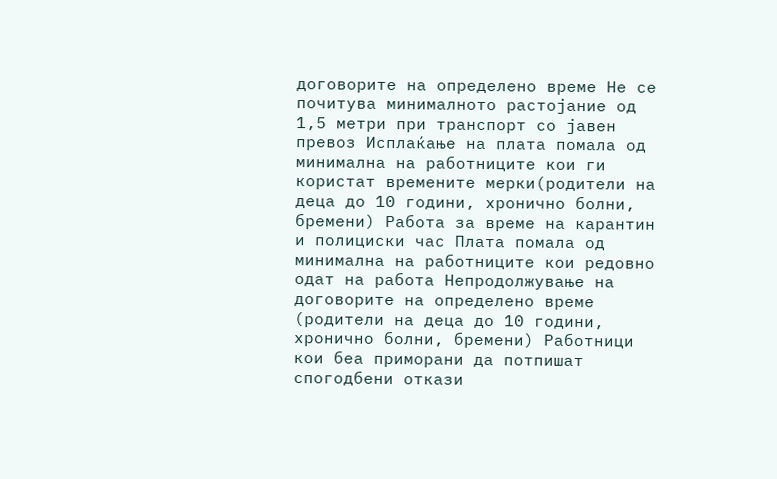договорите на определено време Не се почитува минималното растојание од 1,5 метри при транспорт со јавен превоз Исплаќање на плата помала од минимална на работниците кои ги користат времените мерки(родители на деца до 10 години, хронично болни, бремени) Работа за време на карантин и полициски час Плата помала од минимална на работниците кои редовно одат на работа Непродолжување на договорите на определено време (родители на деца до 10 години, хронично болни, бремени) Работници кои беа приморани да потпишат спогодбени откази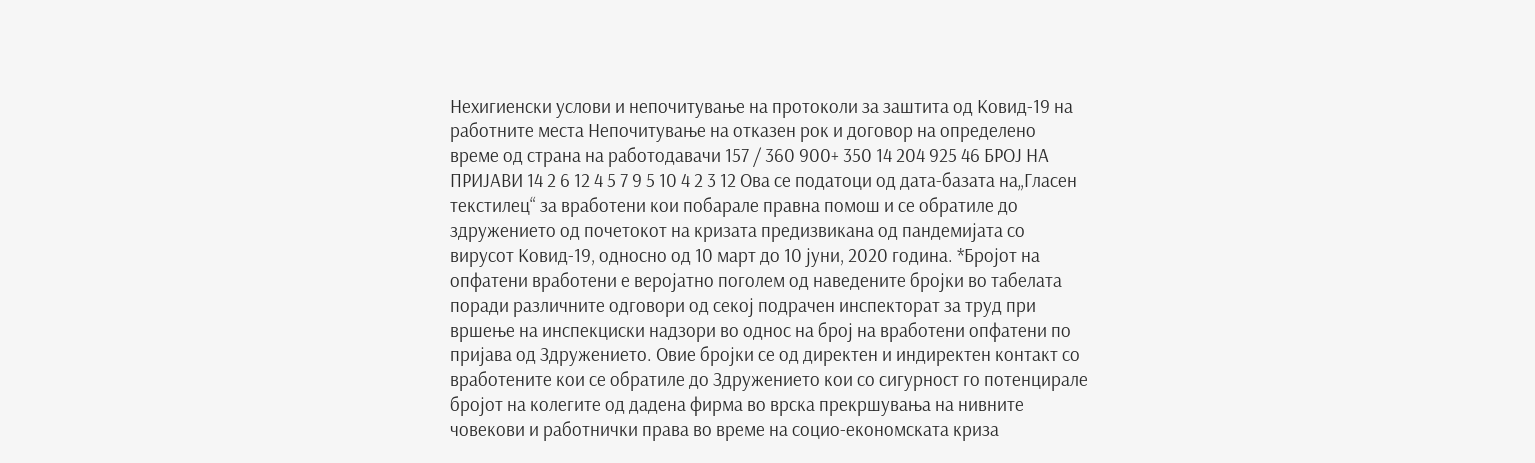Нехигиенски услови и непочитување на протоколи за заштита од Ковид-19 на работните места Непочитување на отказен рок и договор на определено време од страна на работодавачи 157 / 360 900+ 350 14 204 925 46 БРОЈ НА ПРИЈАВИ 14 2 6 12 4 5 7 9 5 10 4 2 3 12 Ова се податоци од дата-базата на„Гласен текстилец“ за вработени кои побарале правна помош и се обратиле до здружението од почетокот на кризата предизвикана од пандемијата со вирусот Ковид-19, односно од 10 март до 10 јуни, 2020 година. *Бројот на опфатени вработени е веројатно поголем од наведените бројки во табелата поради различните одговори од секој подрачен инспекторат за труд при вршење на инспекциски надзори во однос на број на вработени опфатени по пријава од Здружението. Овие бројки се од директен и индиректен контакт со вработените кои се обратиле до Здружението кои со сигурност го потенцирале бројот на колегите од дадена фирма во врска прекршувања на нивните човекови и работнички права во време на социо-економската криза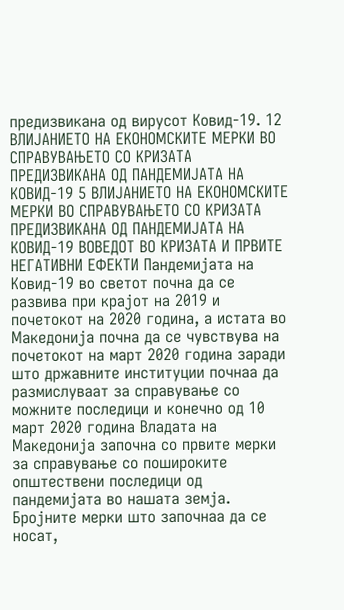предизвикана од вирусот Ковид-19. 12 ВЛИЈАНИЕТО НА ЕКОНОМСКИТЕ МЕРКИ ВО СПРАВУВАЊЕТО СО КРИЗАТА ПРЕДИЗВИКАНА ОД ПАНДЕМИЈАТА НА КОВИД-19 5 ВЛИЈАНИЕТО НА ЕКОНОМСКИТЕ МЕРКИ ВО СПРАВУВАЊЕТО СО КРИЗАТА ПРЕДИЗВИКАНА ОД ПАНДЕМИЈАТА НА КОВИД-19 ВОВЕДОТ ВО КРИЗАТА И ПРВИТЕ НЕГАТИВНИ ЕФЕКТИ Пандемијата на Ковид-19 во светот почна да се развива при крајот на 2019 и почетокот на 2020 година, а истата во Македонија почна да се чувствува на почетокот на март 2020 година заради што државните институции почнаа да размислуваат за справување со можните последици и конечно од 10 март 2020 година Владата на Македонија започна со првите мерки за справување со пошироките општествени последици од пандемијата во нашата земја. Бројните мерки што започнаа да се носат,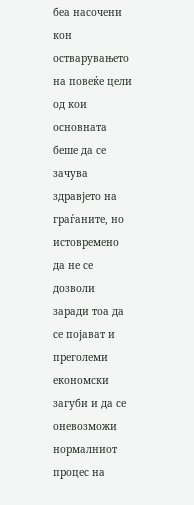беа насочени кон остварувањето на повеќе цели од кои основната беше да се зачува здравјето на граѓаните, но истовремено да не се дозволи заради тоа да се појават и преголеми економски загуби и да се оневозможи нормалниот процес на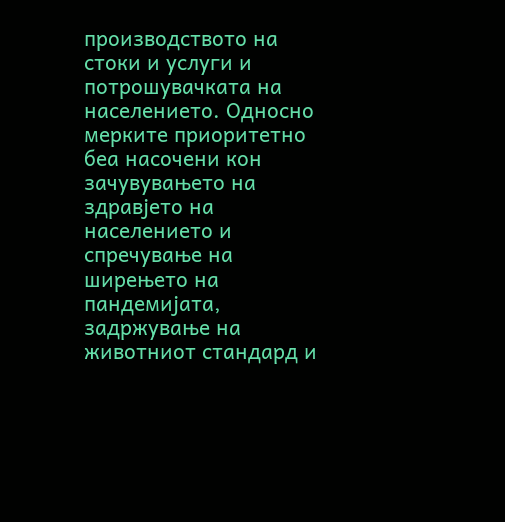производството на стоки и услуги и потрошувачката на населението. Односно мерките приоритетно беа насочени кон зачувувањето на здравјето на населението и спречување на ширењето на пандемијата, задржување на животниот стандард и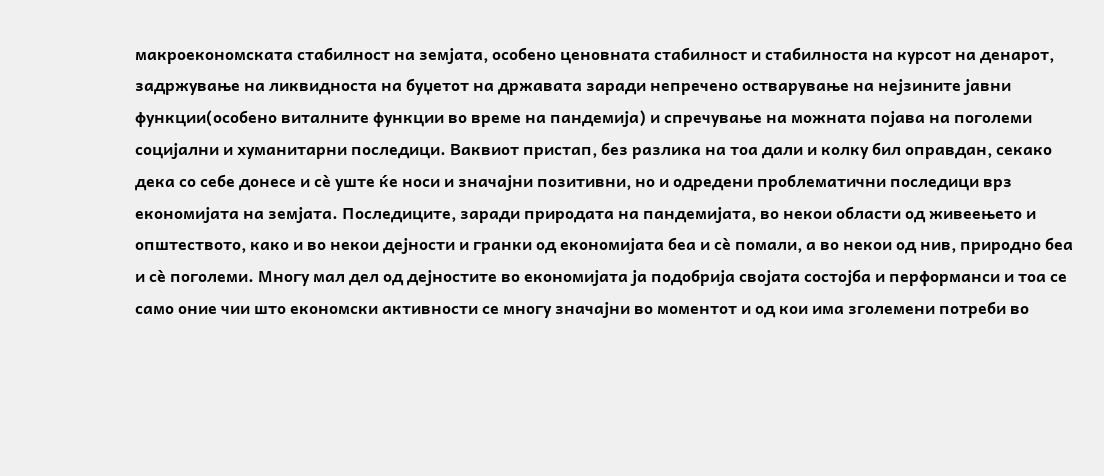макроекономската стабилност на земјата, особено ценовната стабилност и стабилноста на курсот на денарот, задржување на ликвидноста на буџетот на државата заради непречено остварување на нејзините јавни функции(особено виталните функции во време на пандемија) и спречување на можната појава на поголеми социјални и хуманитарни последици. Ваквиот пристап, без разлика на тоа дали и колку бил оправдан, секако дека со себе донесе и сè уште ќе носи и значајни позитивни, но и одредени проблематични последици врз економијата на земјата. Последиците, заради природата на пандемијата, во некои области од живеењето и општеството, како и во некои дејности и гранки од економијата беа и сѐ помали, а во некои од нив, природно беа и сѐ поголеми. Многу мал дел од дејностите во економијата ја подобрија својата состојба и перформанси и тоа се само оние чии што економски активности се многу значајни во моментот и од кои има зголемени потреби во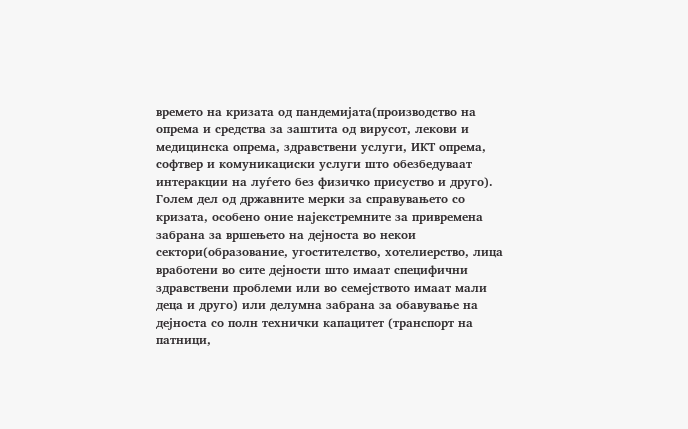времето на кризата од пандемијата(производство на опрема и средства за заштита од вирусот, лекови и медицинска опрема, здравствени услуги, ИКТ опрема, софтвер и комуникациски услуги што обезбедуваат интеракции на луѓето без физичко присуство и друго). Голем дел од државните мерки за справувањето со кризата, особено оние најекстремните за привремена забрана за вршењето на дејноста во некои сектори(образование, угостителство, хотелиерство, лица вработени во сите дејности што имаат специфични здравствени проблеми или во семејството имаат мали деца и друго) или делумна забрана за обавување на дејноста со полн технички капацитет (транспорт на патници,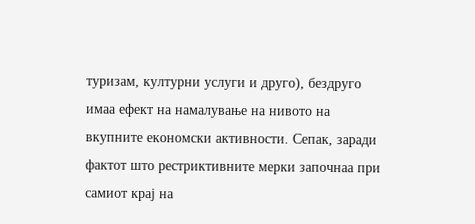туризам, културни услуги и друго), бездруго имаа ефект на намалување на нивото на вкупните економски активности. Сепак, заради фактот што рестриктивните мерки започнаа при самиот крај на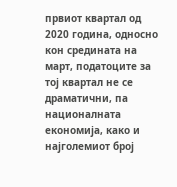првиот квартал од 2020 година, односно кон средината на март, податоците за тој квартал не се драматични, па националната економија, како и најголемиот број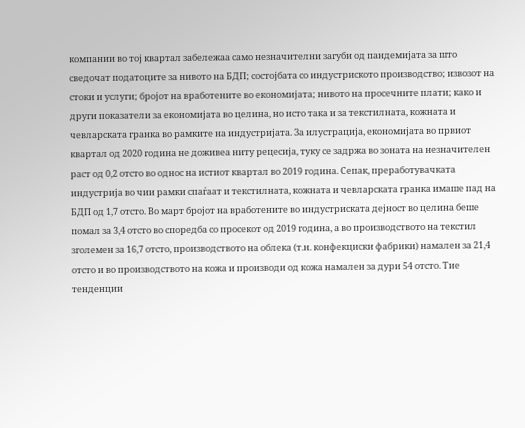компании во тој квартал забележаа само незначителни загуби од пандемијата за што сведочат податоците за нивото на БДП; состојбата со индустриското производство; извозот на стоки и услуги; бројот на вработените во економијата; нивото на просечните плати; како и други показатели за економијата во целина, но исто така и за текстилната, кожната и чевларската гранка во рамките на индустријата. За илустрација, економијата во првиот квартал од 2020 година не доживеа ниту рецесија, туку се задржа во зоната на незначителен раст од 0,2 отсто во однос на истиот квартал во 2019 година. Сепак, преработувачката индустрија во чии рамки спаѓаат и текстилната, кожната и чевларската гранка имаше пад на БДП од 1,7 отсто. Во март бројот на вработените во индустриската дејност во целина беше помал за 3,4 отсто во споредба со просекот од 2019 година, а во производството на текстил зголемен за 16,7 отсто, производството на облека (т.н. конфекциски фабрики) намален за 21,4 отсто и во производството на кожа и производи од кожа намален за дури 54 отсто. Тие тенденции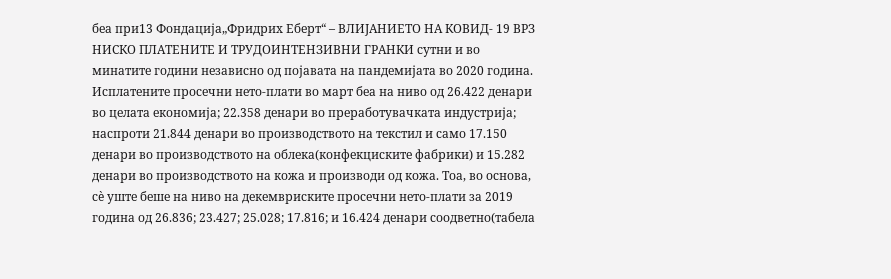беа при13 Фондација„Фридрих Еберт“ – ВЛИЈАНИЕТО НА КОВИД- 19 ВРЗ НИСКО ПЛАТЕНИТЕ И ТРУДОИНТЕНЗИВНИ ГРАНКИ сутни и во минатите години независно од појавата на пандемијата во 2020 година. Исплатените просечни нето-плати во март беа на ниво од 26.422 денари во целата економија; 22.358 денари во преработувачката индустрија; наспроти 21.844 денари во производството на текстил и само 17.150 денари во производството на облека(конфекциските фабрики) и 15.282 денари во производството на кожа и производи од кожа. Тоа, во основа, сè уште беше на ниво на декемвриските просечни нето-плати за 2019 година од 26.836; 23.427; 25.028; 17.816; и 16.424 денари соодветно(табела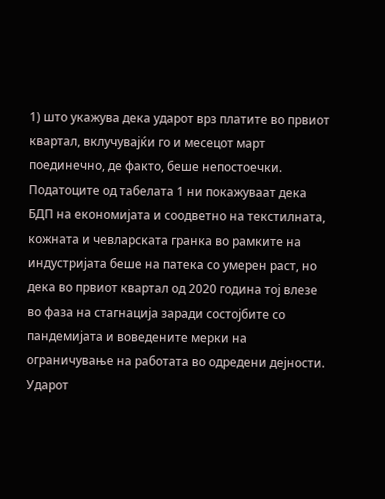1) што укажува дека ударот врз платите во првиот квартал, вклучувајќи го и месецот март поединечно, де факто, беше непостоечки. Податоците од табелата 1 ни покажуваат дека БДП на економијата и соодветно на текстилната, кожната и чевларската гранка во рамките на индустријата беше на патека со умерен раст, но дека во првиот квартал од 2020 година тој влезе во фаза на стагнација заради состојбите со пандемијата и воведените мерки на ограничување на работата во одредени дејности. Ударот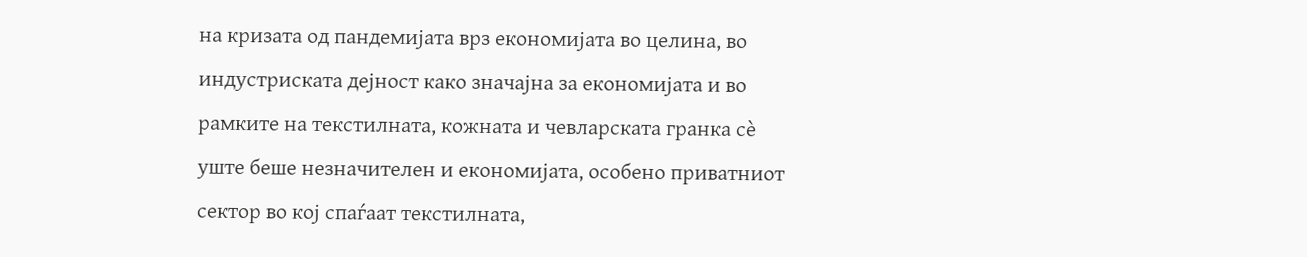на кризата од пандемијата врз економијата во целина, во индустриската дејност како значајна за економијата и во рамките на текстилната, кожната и чевларската гранка сè уште беше незначителен и економијата, особено приватниот сектор во кој спаѓаат текстилната,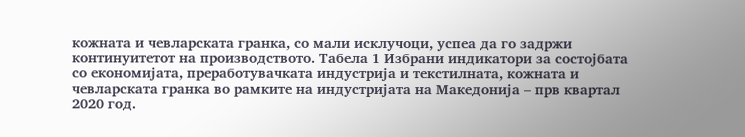кожната и чевларската гранка, со мали исклучоци, успеа да го задржи континуитетот на производството. Табела 1 Избрани индикатори за состојбата со економијата, преработувачката индустрија и текстилната, кожната и чевларската гранка во рамките на индустријата на Македонија – прв квартал 2020 год.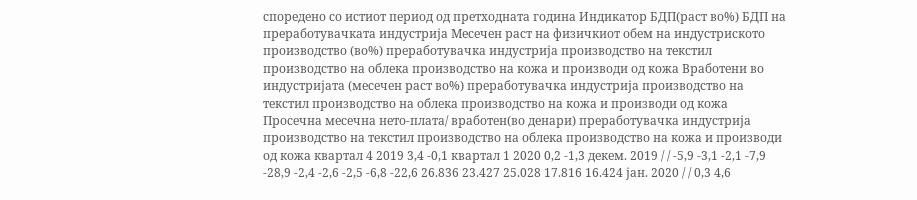споредено со истиот период од претходната година Индикатор БДП(раст во%) БДП на преработувачката индустрија Месечен раст на физичкиот обем на индустриското производство (во%) преработувачка индустрија производство на текстил производство на облека производство на кожа и производи од кожа Вработени во индустријата (месечен раст во%) преработувачка индустрија производство на текстил производство на облека производство на кожа и производи од кожа Просечна месечна нето-плата/ вработен(во денари) преработувачка индустрија производство на текстил производство на облека производство на кожа и производи од кожа квартал 4 2019 3,4 -0,1 квартал 1 2020 0,2 -1,3 декем. 2019 / / -5,9 -3,1 -2,1 -7,9 -28,9 -2,4 -2,6 -2,5 -6,8 -22,6 26.836 23.427 25.028 17.816 16.424 јан. 2020 / / 0,3 4,6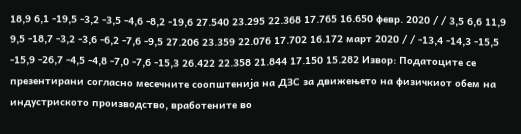18,9 6,1 -19,5 -3,2 -3,5 -4,6 -8,2 -19,6 27.540 23.295 22.368 17.765 16.650 февр. 2020 / / 3,5 6,6 11,9 9,5 -18,7 -3,2 -3,6 -6,2 -7,6 -9,5 27.206 23.359 22.076 17.702 16.172 март 2020 / / -13,4 -14,3 -15,5 -15,9 -26,7 -4,5 -4,8 -7,0 -7,6 -15,3 26.422 22.358 21.844 17.150 15.282 Извор: Податоците се презентирани согласно месечните соопштенија на ДЗС за движењето на физичкиот обем на индустриското производство, вработените во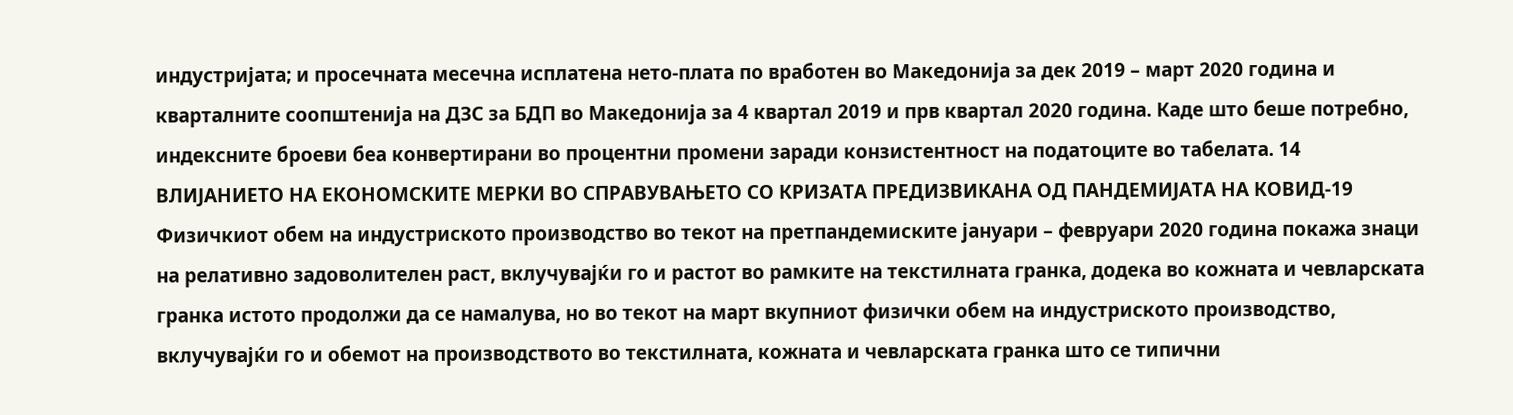индустријата; и просечната месечна исплатена нето-плата по вработен во Македонија за дек 2019 – март 2020 година и кварталните соопштенија на ДЗС за БДП во Македонија за 4 квартал 2019 и прв квартал 2020 година. Каде што беше потребно, индексните броеви беа конвертирани во процентни промени заради конзистентност на податоците во табелата. 14 ВЛИЈАНИЕТО НА ЕКОНОМСКИТЕ МЕРКИ ВО СПРАВУВАЊЕТО СО КРИЗАТА ПРЕДИЗВИКАНА ОД ПАНДЕМИЈАТА НА КОВИД-19 Физичкиот обем на индустриското производство во текот на претпандемиските јануари – февруари 2020 година покажа знаци на релативно задоволителен раст, вклучувајќи го и растот во рамките на текстилната гранка, додека во кожната и чевларската гранка истото продолжи да се намалува, но во текот на март вкупниот физички обем на индустриското производство, вклучувајќи го и обемот на производството во текстилната, кожната и чевларската гранка што се типични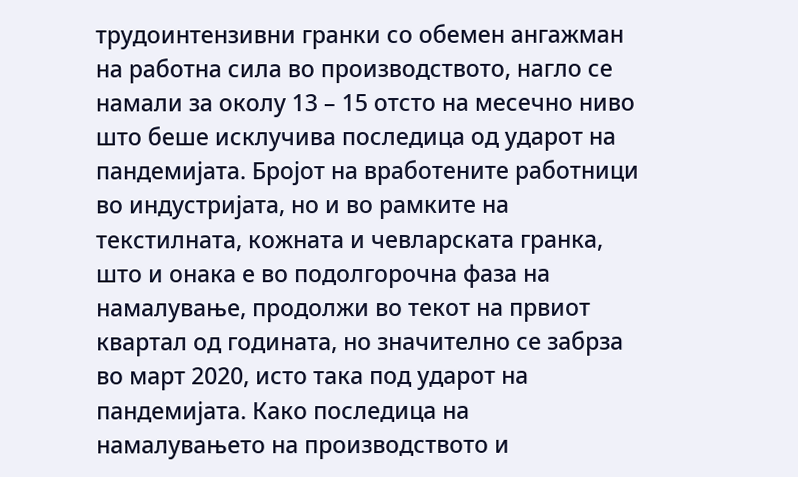трудоинтензивни гранки со обемен ангажман на работна сила во производството, нагло се намали за околу 13 – 15 отсто на месечно ниво што беше исклучива последица од ударот на пандемијата. Бројот на вработените работници во индустријата, но и во рамките на текстилната, кожната и чевларската гранка, што и онака е во подолгорочна фаза на намалување, продолжи во текот на првиот квартал од годината, но значително се забрза во март 2020, исто така под ударот на пандемијата. Како последица на намалувањето на производството и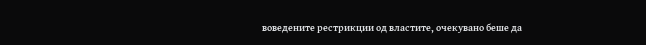воведените рестрикции од властите, очекувано беше да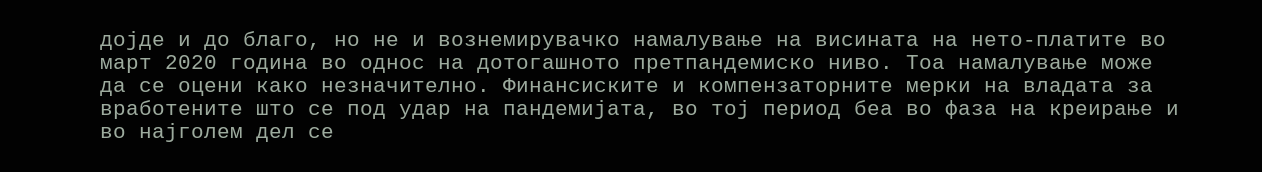дојде и до благо, но не и вознемирувачко намалување на висината на нето-платите во март 2020 година во однос на дотогашното претпандемиско ниво. Тоа намалување може да се оцени како незначително. Финансиските и компензаторните мерки на владата за вработените што се под удар на пандемијата, во тој период беа во фаза на креирање и во најголем дел се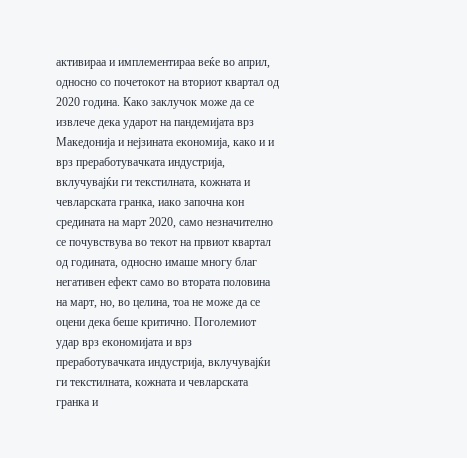активираа и имплементираа веќе во април, односно со почетокот на вториот квартал од 2020 година. Како заклучок може да се извлече дека ударот на пандемијата врз Македонија и нејзината економија, како и и врз преработувачката индустрија, вклучувајќи ги текстилната, кожната и чевларската гранка, иако започна кон средината на март 2020, само незначително се почувствува во текот на првиот квартал од годината, односно имаше многу благ негативен ефект само во втората половина на март, но, во целина, тоа не може да се оцени дека беше критично. Поголемиот удар врз економијата и врз преработувачката индустрија, вклучувајќи ги текстилната, кожната и чевларската гранка и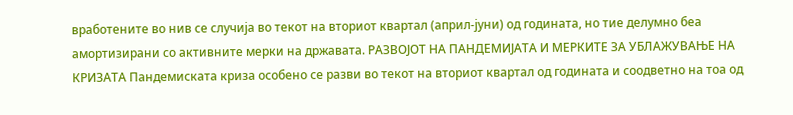вработените во нив се случија во текот на вториот квартал (април-јуни) од годината, но тие делумно беа амортизирани со активните мерки на државата. РАЗВОЈОТ НА ПАНДЕМИЈАТА И МЕРКИТЕ ЗА УБЛАЖУВАЊЕ НА КРИЗАТА Пандемиската криза особено се разви во текот на вториот квартал од годината и соодветно на тоа од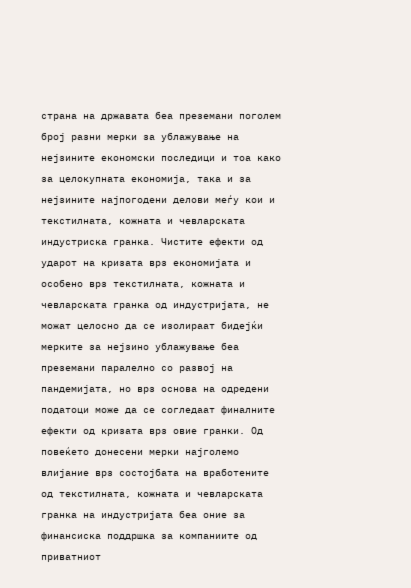страна на државата беа преземани поголем број разни мерки за ублажување на нејзините економски последици и тоа како за целокупната економија, така и за нејзините најпогодени делови меѓу кои и текстилната, кожната и чевларската индустриска гранка. Чистите ефекти од ударот на кризата врз економијата и особено врз текстилната, кожната и чевларската гранка од индустријата, не можат целосно да се изолираат бидејќи мерките за нејзино ублажување беа преземани паралелно со развој на пандемијата, но врз основа на одредени податоци може да се согледаат финалните ефекти од кризата врз овие гранки. Од повеќето донесени мерки најголемо влијание врз состојбата на вработените од текстилната, кожната и чевларската гранка на индустријата беа оние за финансиска поддршка за компаниите од приватниот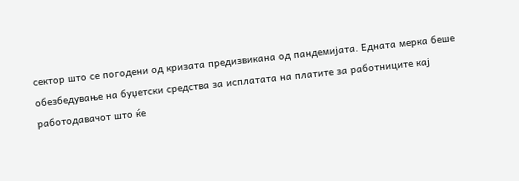сектор што се погодени од кризата предизвикана од пандемијата. Едната мерка беше обезбедување на буџетски средства за исплатата на платите за работниците кај работодавачот што ќе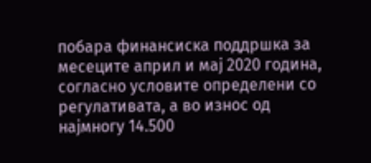побара финансиска поддршка за месеците април и мај 2020 година, согласно условите определени со регулативата, а во износ од најмногу 14.500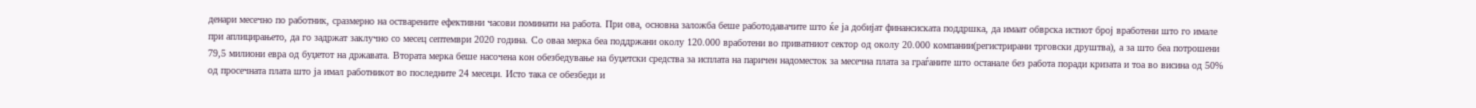денари месечно по работник, сразмерно на остварените ефективни часови поминати на работа. При ова, основна заложба беше работодавачите што ќе ја добијат финансиската поддршка, да имаат обврска истиот број вработени што го имале при аплицирањето, да го задржат заклучно со месец септември 2020 година. Со оваа мерка беа поддржани околу 120.000 вработени во приватниот сектор од околу 20.000 компании(регистрирани трговски друштва), а за што беа потрошени 79,5 милиони евра од буџетот на државата. Втората мерка беше насочена кон обезбедување на буџетски средства за исплата на паричен надоместок за месечна плата за граѓаните што останале без работа поради кризата и тоа во висина од 50% од просечната плата што ја имал работникот во последните 24 месеци. Исто така се обезбеди и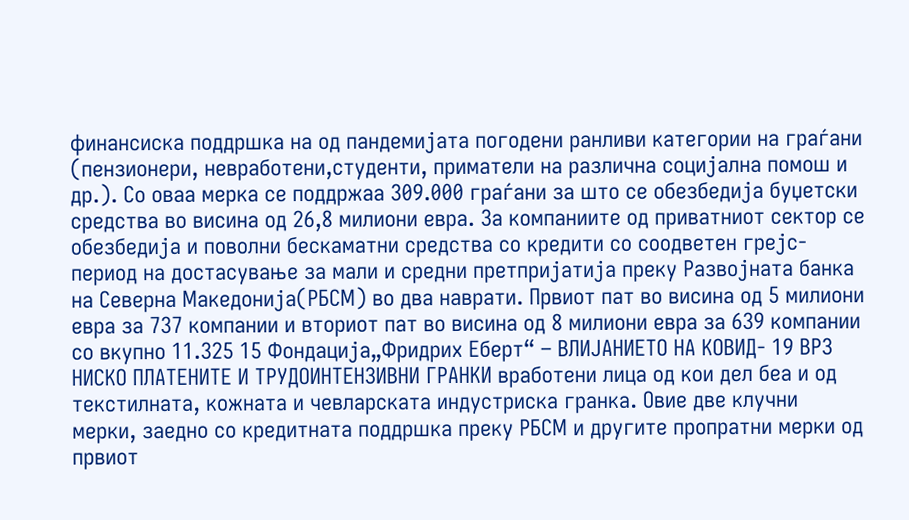финансиска поддршка на од пандемијата погодени ранливи категории на граѓани (пензионери, невработени,студенти, приматели на различна социјална помош и др.). Со оваа мерка се поддржаа 309.000 граѓани за што се обезбедија буџетски средства во висина од 26,8 милиони евра. За компаниите од приватниот сектор се обезбедија и поволни бескаматни средства со кредити со соодветен грејс-период на достасување за мали и средни претпријатија преку Развојната банка на Северна Македонија(РБСМ) во два наврати. Првиот пат во висина од 5 милиони евра за 737 компании и вториот пат во висина од 8 милиони евра за 639 компании со вкупно 11.325 15 Фондација„Фридрих Еберт“ – ВЛИЈАНИЕТО НА КОВИД- 19 ВРЗ НИСКО ПЛАТЕНИТЕ И ТРУДОИНТЕНЗИВНИ ГРАНКИ вработени лица од кои дел беа и од текстилната, кожната и чевларската индустриска гранка. Овие две клучни мерки, заедно со кредитната поддршка преку РБСМ и другите пропратни мерки од првиот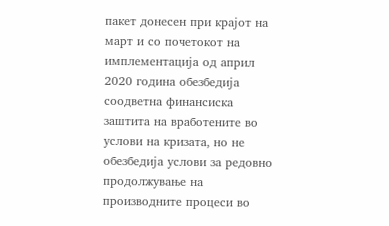пакет донесен при крајот на март и со почетокот на имплементација од април 2020 година обезбедија соодветна финансиска заштита на вработените во услови на кризата, но не обезбедија услови за редовно продолжување на производните процеси во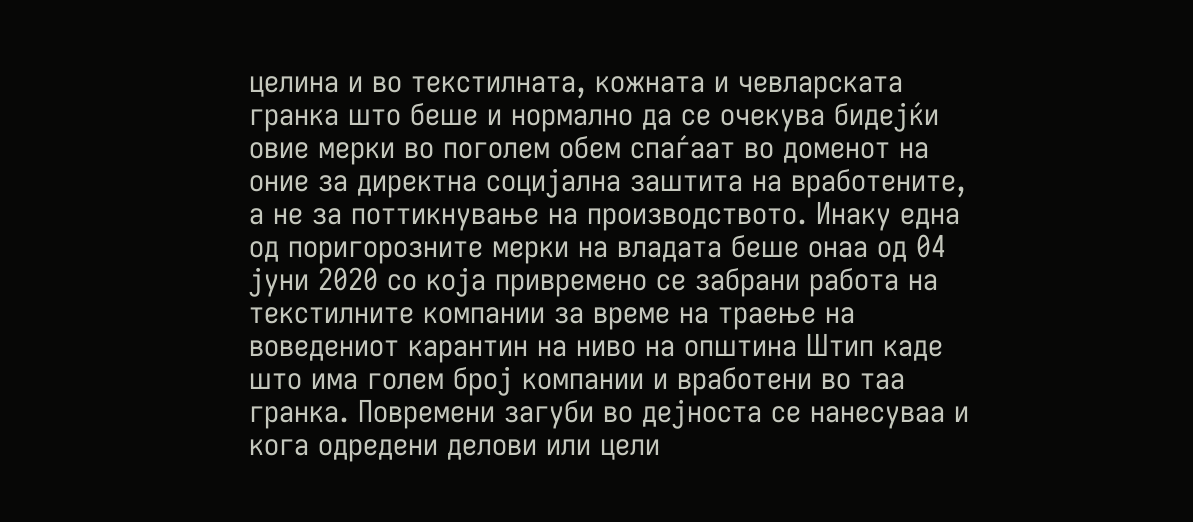целина и во текстилната, кожната и чевларската гранка што беше и нормално да се очекува бидејќи овие мерки во поголем обем спаѓаат во доменот на оние за директна социјална заштита на вработените, а не за поттикнување на производството. Инаку една од поригорозните мерки на владата беше онаа од 04 јуни 2020 со која привремено се забрани работа на текстилните компании за време на траење на воведениот карантин на ниво на општина Штип каде што има голем број компании и вработени во таа гранка. Повремени загуби во дејноста се нанесуваа и кога одредени делови или цели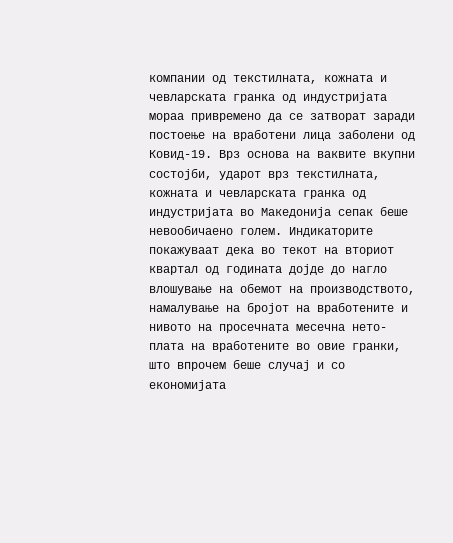компании од текстилната, кожната и чевларската гранка од индустријата мораа привремено да се затворат заради постоење на вработени лица заболени од Ковид-19. Врз основа на ваквите вкупни состојби, ударот врз текстилната, кожната и чевларската гранка од индустријата во Македонија сепак беше невообичаено голем. Индикаторите покажуваат дека во текот на вториот квартал од годината дојде до нагло влошување на обемот на производството, намалување на бројот на вработените и нивото на просечната месечна нето-плата на вработените во овие гранки, што впрочем беше случај и со економијата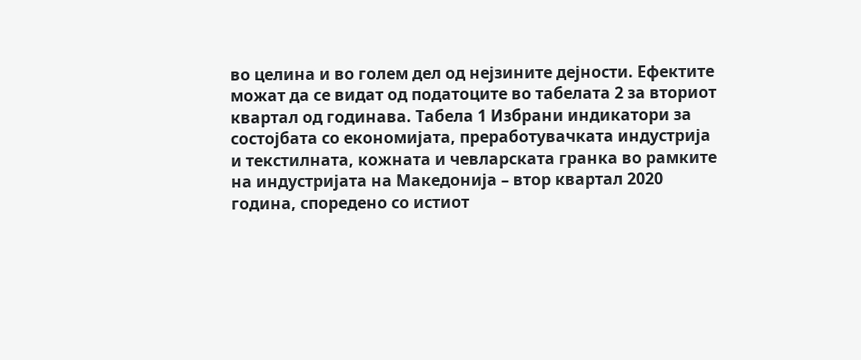во целина и во голем дел од нејзините дејности. Ефектите можат да се видат од податоците во табелата 2 за вториот квартал од годинава. Табела 1 Избрани индикатори за состојбата со економијата, преработувачката индустрија и текстилната, кожната и чевларската гранка во рамките на индустријата на Македонија – втор квартал 2020 година, споредено со истиот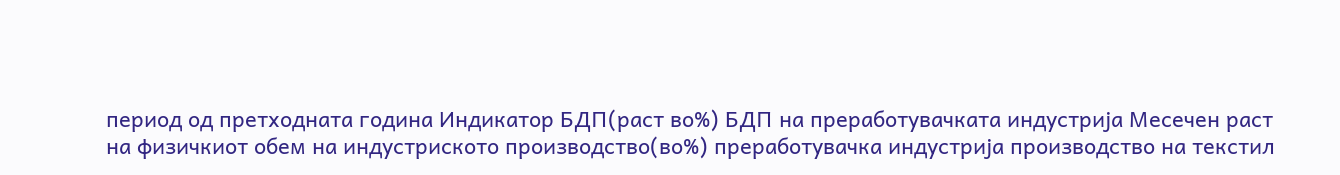период од претходната година Индикатор БДП(раст во%) БДП на преработувачката индустрија Месечен раст на физичкиот обем на индустриското производство(во%) преработувачка индустрија производство на текстил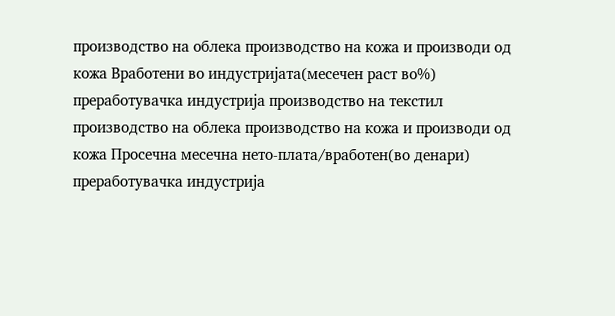производство на облека производство на кожа и производи од кожа Вработени во индустријата(месечен раст во%) преработувачка индустрија производство на текстил производство на облека производство на кожа и производи од кожа Просечна месечна нето-плата/вработен(во денари) преработувачка индустрија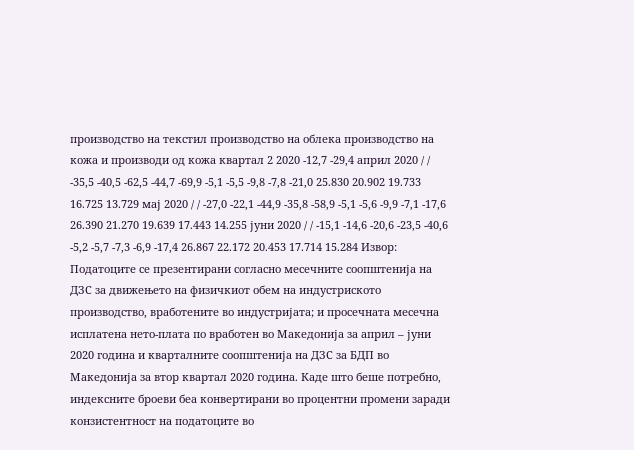производство на текстил производство на облека производство на кожа и производи од кожа квартал 2 2020 -12,7 -29,4 април 2020 / / -35,5 -40,5 -62,5 -44,7 -69,9 -5,1 -5,5 -9,8 -7,8 -21,0 25.830 20.902 19.733 16.725 13.729 мај 2020 / / -27,0 -22,1 -44,9 -35,8 -58,9 -5,1 -5,6 -9,9 -7,1 -17,6 26.390 21.270 19.639 17.443 14.255 јуни 2020 / / -15,1 -14,6 -20,6 -23,5 -40,6 -5,2 -5,7 -7,3 -6,9 -17,4 26.867 22.172 20.453 17.714 15.284 Извор: Податоците се презентирани согласно месечните соопштенија на ДЗС за движењето на физичкиот обем на индустриското производство, вработените во индустријата; и просечната месечна исплатена нето-плата по вработен во Македонија за април – јуни 2020 година и кварталните соопштенија на ДЗС за БДП во Македонија за втор квартал 2020 година. Каде што беше потребно, индексните броеви беа конвертирани во процентни промени заради конзистентност на податоците во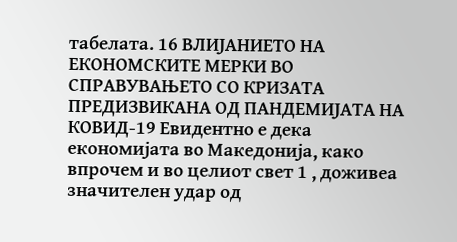табелата. 16 ВЛИЈАНИЕТО НА ЕКОНОМСКИТЕ МЕРКИ ВО СПРАВУВАЊЕТО СО КРИЗАТА ПРЕДИЗВИКАНА ОД ПАНДЕМИЈАТА НА КОВИД-19 Евидентно е дека економијата во Македонија, како впрочем и во целиот свет 1 , доживеа значителен удар од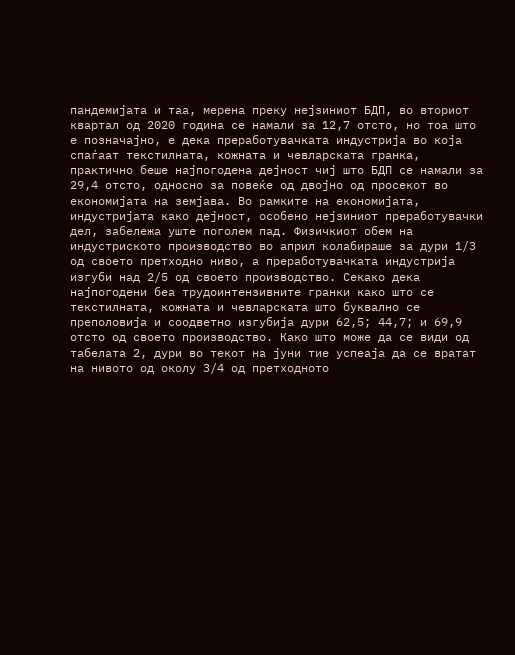пандемијата и таа, мерена преку нејзиниот БДП, во вториот квартал од 2020 година се намали за 12,7 отсто, но тоа што е позначајно, е дека преработувачката индустрија во која спаѓаат текстилната, кожната и чевларската гранка, практично беше најпогодена дејност чиј што БДП се намали за 29,4 отсто, односно за повеќе од двојно од просекот во економијата на земјава. Во рамките на економијата, индустријата како дејност, особено нејзиниот преработувачки дел, забележа уште поголем пад. Физичкиот обем на индустриското производство во април колабираше за дури 1/3 од своето претходно ниво, а преработувачката индустрија изгуби над 2/5 од своето производство. Секако дека најпогодени беа трудоинтензивните гранки како што се текстилната, кожната и чевларската што буквално се преполовија и соодветно изгубија дури 62,5; 44,7; и 69,9 отсто од своето производство. Како што може да се види од табелата 2, дури во текот на јуни тие успеаја да се вратат на нивото од околу 3/4 од претходното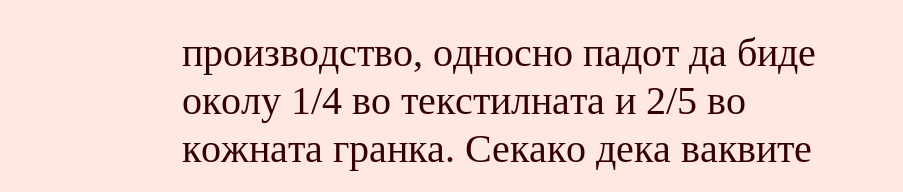производство, односно падот да биде околу 1/4 во текстилната и 2/5 во кожната гранка. Секако дека ваквите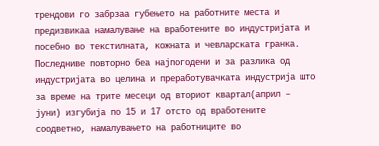трендови го забрзаа губењето на работните места и предизвикаа намалување на вработените во индустријата и посебно во текстилната, кожната и чевларската гранка. Последниве повторно беа најпогодени и за разлика од индустријата во целина и преработувачката индустрија што за време на трите месеци од вториот квартал(април – јуни) изгубија по 15 и 17 отсто од вработените соодветно, намалувањето на работниците во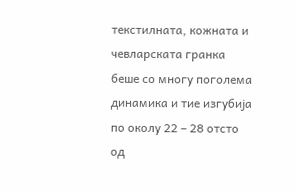текстилната, кожната и чевларската гранка беше со многу поголема динамика и тие изгубија по околу 22 – 28 отсто од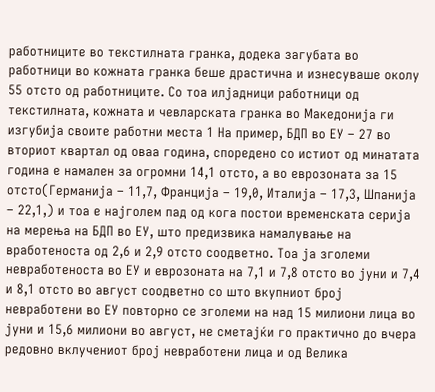работниците во текстилната гранка, додека загубата во работници во кожната гранка беше драстична и изнесуваше околу 55 отсто од работниците. Со тоа илјадници работници од текстилната, кожната и чевларската гранка во Македонија ги изгубија своите работни места 1 На пример, БДП во ЕУ – 27 во вториот квартал од оваа година, споредено со истиот од минатата година е намален за огромни 14,1 отсто, а во еврозоната за 15 отсто(Германија – 11,7, Франција – 19,0, Италија – 17,3, Шпанија – 22,1,) и тоа е најголем пад од кога постои временската серија на мерења на БДП во ЕУ, што предизвика намалување на вработеноста од 2,6 и 2,9 отсто соодветно. Тоа ја зголеми невработеноста во ЕУ и еврозоната на 7,1 и 7,8 отсто во јуни и 7,4 и 8,1 отсто во август соодветно со што вкупниот број невработени во ЕУ повторно се зголеми на над 15 милиони лица во јуни и 15,6 милиони во август, не сметајќи го практично до вчера редовно вклучениот број невработени лица и од Велика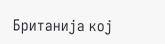Британија кој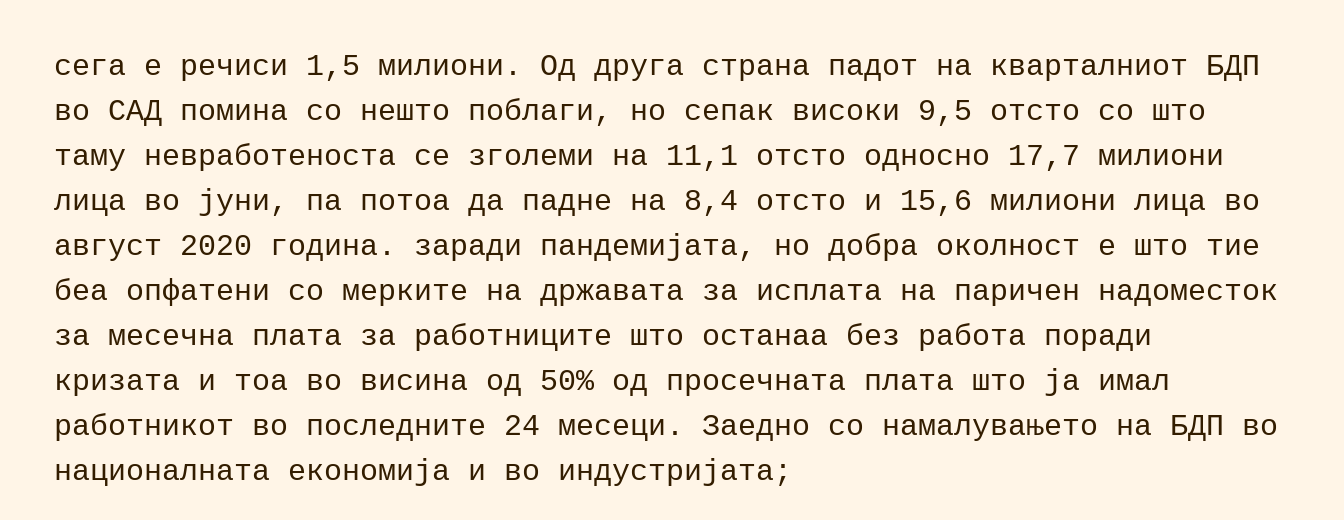сега е речиси 1,5 милиони. Од друга страна падот на кварталниот БДП во САД помина со нешто поблаги, но сепак високи 9,5 отсто со што таму невработеноста се зголеми на 11,1 отсто односно 17,7 милиони лица во јуни, па потоа да падне на 8,4 отсто и 15,6 милиони лица во август 2020 година. заради пандемијата, но добра околност е што тие беа опфатени со мерките на државата за исплата на паричен надоместок за месечна плата за работниците што останаа без работа поради кризата и тоа во висина од 50% од просечната плата што ја имал работникот во последните 24 месеци. Заедно со намалувањето на БДП во националната економија и во индустријата;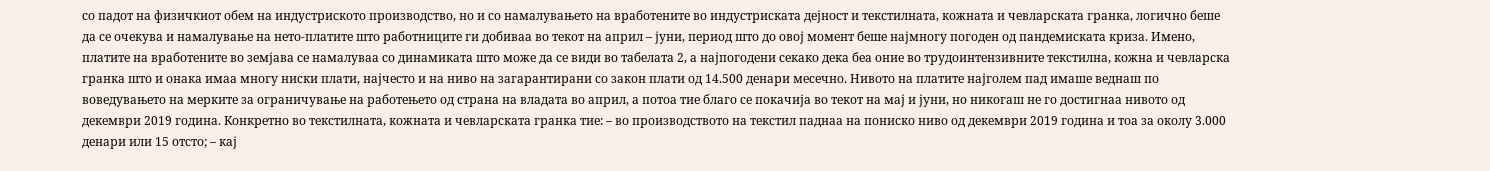со падот на физичкиот обем на индустриското производство, но и со намалувањето на вработените во индустриската дејност и текстилната, кожната и чевларската гранка, логично беше да се очекува и намалување на нето-платите што работниците ги добиваа во текот на април – јуни, период што до овој момент беше најмногу погоден од пандемиската криза. Имено, платите на вработените во земјава се намалуваа со динамиката што може да се види во табелата 2, а најпогодени секако дека беа оние во трудоинтензивните текстилна, кожна и чевларска гранка што и онака имаа многу ниски плати, најчесто и на ниво на загарантирани со закон плати од 14.500 денари месечно. Нивото на платите најголем пад имаше веднаш по воведувањето на мерките за ограничување на работењето од страна на владата во април, а потоа тие благо се покачија во текот на мај и јуни, но никогаш не го достигнаа нивото од декември 2019 година. Конкретно во текстилната, кожната и чевларската гранка тие: – во производството на текстил паднаа на пониско ниво од декември 2019 година и тоа за околу 3.000 денари или 15 отсто; – кај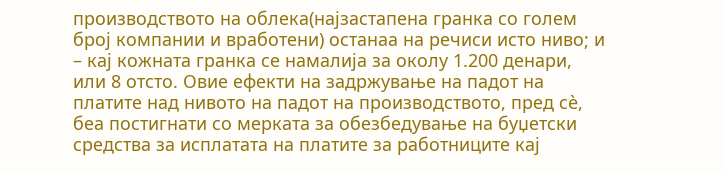производството на облека(најзастапена гранка со голем број компании и вработени) останаа на речиси исто ниво; и – кај кожната гранка се намалија за околу 1.200 денари, или 8 отсто. Овие ефекти на задржување на падот на платите над нивото на падот на производството, пред сè, беа постигнати со мерката за обезбедување на буџетски средства за исплатата на платите за работниците кај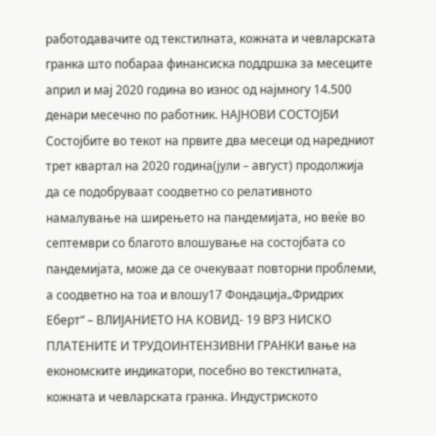работодавачите од текстилната, кожната и чевларската гранка што побараа финансиска поддршка за месеците април и мај 2020 година во износ од најмногу 14.500 денари месечно по работник. НАЈНОВИ СОСТОЈБИ Состојбите во текот на првите два месеци од наредниот трет квартал на 2020 година(јули – август) продолжија да се подобруваат соодветно со релативното намалување на ширењето на пандемијата, но веќе во септември со благото влошување на состојбата со пандемијата, може да се очекуваат повторни проблеми, а соодветно на тоа и влошу17 Фондација„Фридрих Еберт“ – ВЛИЈАНИЕТО НА КОВИД- 19 ВРЗ НИСКО ПЛАТЕНИТЕ И ТРУДОИНТЕНЗИВНИ ГРАНКИ вање на економските индикатори, посебно во текстилната, кожната и чевларската гранка. Индустриското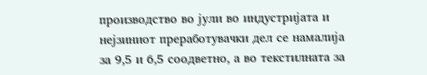производство во јули во индустријата и нејзиниот преработувачки дел се намалија за 9,5 и 6,5 соодветно, а во текстилната за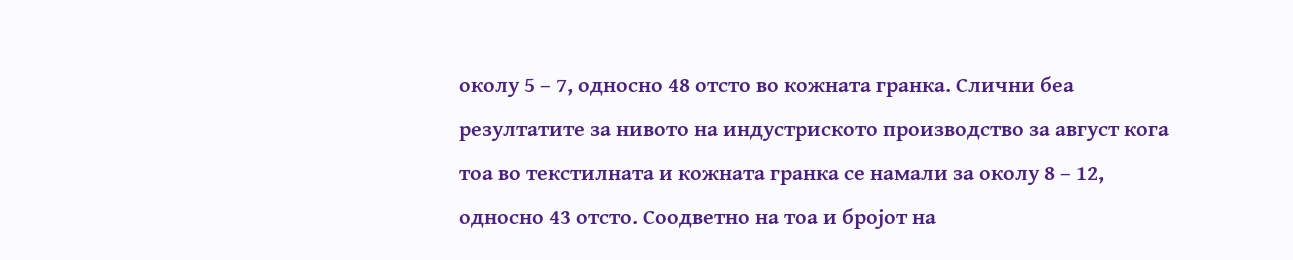околу 5 – 7, односно 48 отсто во кожната гранка. Слични беа резултатите за нивото на индустриското производство за август кога тоа во текстилната и кожната гранка се намали за околу 8 – 12, односно 43 отсто. Соодветно на тоа и бројот на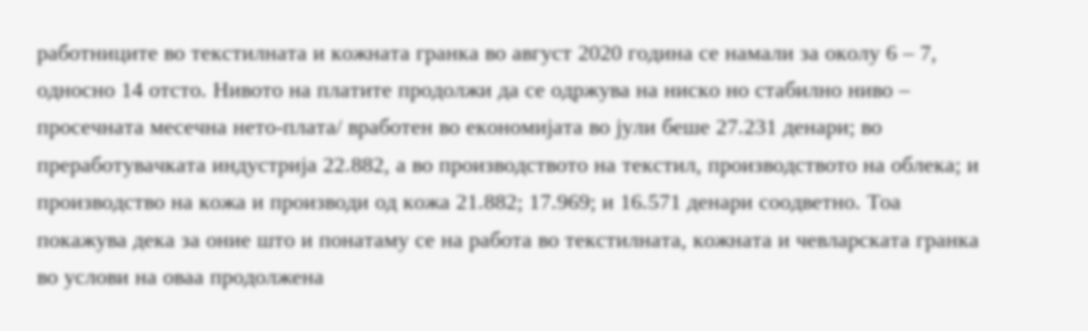работниците во текстилната и кожната гранка во август 2020 година се намали за околу 6 – 7, односно 14 отсто. Нивото на платите продолжи да се одржува на ниско но стабилно ниво – просечната месечна нето-плата/ вработен во економијата во јули беше 27.231 денари; во преработувачката индустрија 22.882, а во производството на текстил, производството на облека; и производство на кожа и производи од кожа 21.882; 17.969; и 16.571 денари соодветно. Тоа покажува дека за оние што и понатаму се на работа во текстилната, кожната и чевларската гранка во услови на оваа продолжена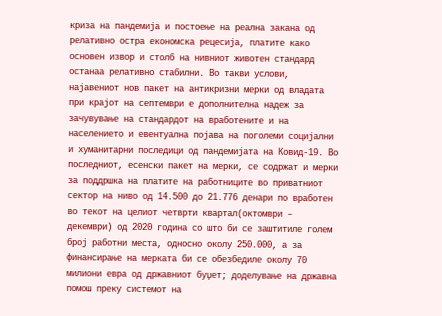криза на пандемија и постоење на реална закана од релативно остра економска рецесија, платите како основен извор и столб на нивниот животен стандард останаа релативно стабилни. Во такви услови, најавениот нов пакет на антикризни мерки од владата при крајот на септември е дополнителна надеж за зачувување на стандардот на вработените и на населението и евентуална појава на поголеми социјални и хуманитарни последици од пандемијата на Ковид-19. Во последниот, есенски пакет на мерки, се содржат и мерки за поддршка на платите на работниците во приватниот сектор на ниво од 14.500 до 21.776 денари по вработен во текот на целиот четврти квартал(октомври – декември) од 2020 година со што би се заштитиле голем број работни места, односно околу 250.000, а за финансирање на мерката би се обезбедиле околу 70 милиони евра од државниот буџет; доделување на државна помош преку системот на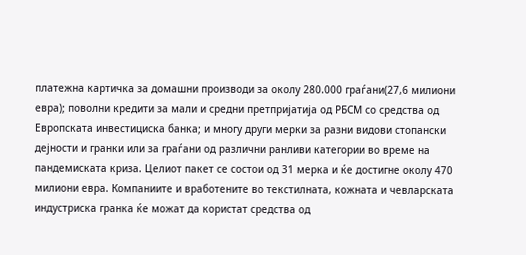платежна картичка за домашни производи за околу 280.000 граѓани(27,6 милиони евра); поволни кредити за мали и средни претпријатија од РБСМ со средства од Европската инвестициска банка; и многу други мерки за разни видови стопански дејности и гранки или за граѓани од различни ранливи категории во време на пандемиската криза. Целиот пакет се состои од 31 мерка и ќе достигне околу 470 милиони евра. Компаниите и вработените во текстилната, кожната и чевларската индустриска гранка ќе можат да користат средства од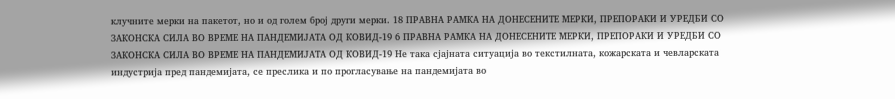клучните мерки на пакетот, но и од голем број други мерки. 18 ПРАВНА РАМКА НА ДОНЕСЕНИТЕ МЕРКИ, ПРЕПОРАКИ И УРЕДБИ СО ЗАКОНСКА СИЛА ВО ВРЕМЕ НА ПАНДЕМИЈАТА ОД КОВИД-19 6 ПРАВНА РАМКА НА ДОНЕСЕНИТЕ МЕРКИ, ПРЕПОРАКИ И УРЕДБИ СО ЗАКОНСКА СИЛА ВО ВРЕМЕ НА ПАНДЕМИЈАТА ОД КОВИД-19 Не така сјајната ситуација во текстилната, кожарската и чевларската индустрија пред пандемијата, се преслика и по прогласување на пандемијата во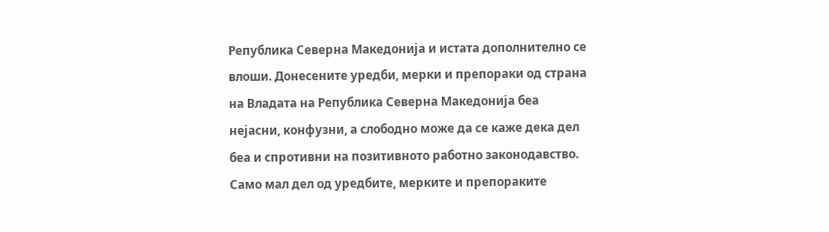Република Северна Македонија и истата дополнително се влоши. Донесените уредби, мерки и препораки од страна на Владата на Република Северна Македонија беа нејасни, конфузни, а слободно може да се каже дека дел беа и спротивни на позитивното работно законодавство. Само мал дел од уредбите, мерките и препораките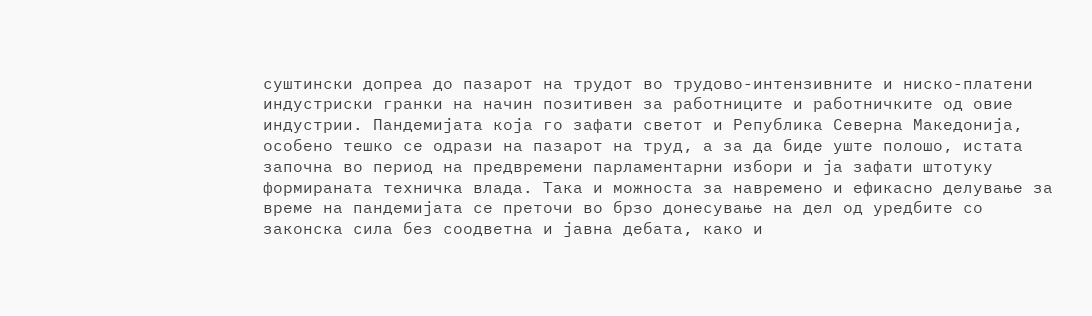суштински допреа до пазарот на трудот во трудово-интензивните и ниско-платени индустриски гранки на начин позитивен за работниците и работничките од овие индустрии. Пандемијата која го зафати светот и Република Северна Македонија, особено тешко се одрази на пазарот на труд, а за да биде уште полошо, истата започна во период на предвремени парламентарни избори и ја зафати штотуку формираната техничка влада. Така и можноста за навремено и ефикасно делување за време на пандемијата се преточи во брзо донесување на дел од уредбите со законска сила без соодветна и јавна дебата, како и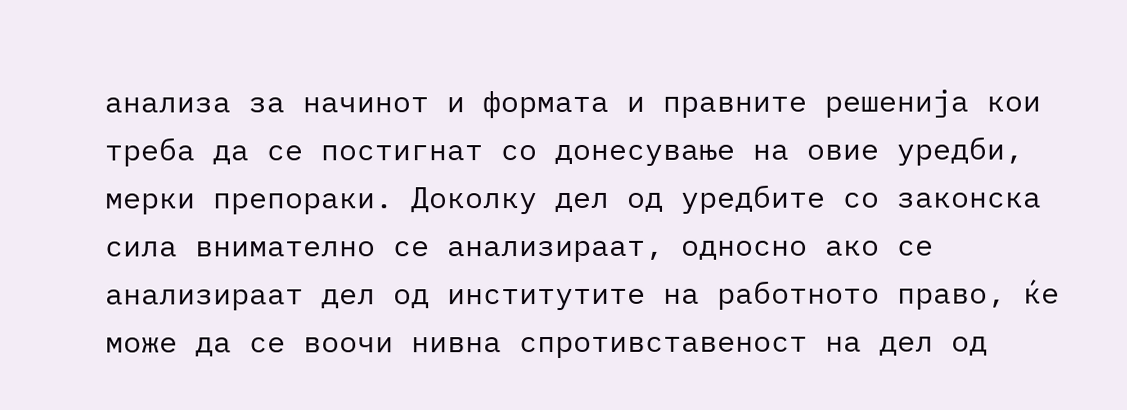анализа за начинот и формата и правните решенија кои треба да се постигнат со донесување на овие уредби, мерки препораки. Доколку дел од уредбите со законска сила внимателно се анализираат, односно ако се анализираат дел од институтите на работното право, ќе може да се воочи нивна спротивставеност на дел од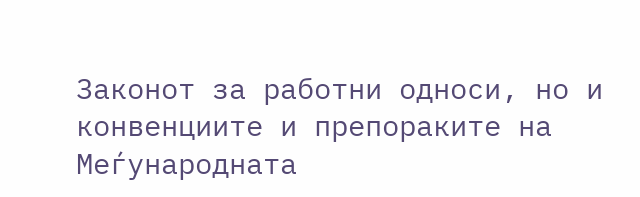Законот за работни односи, но и конвенциите и препораките на Меѓународната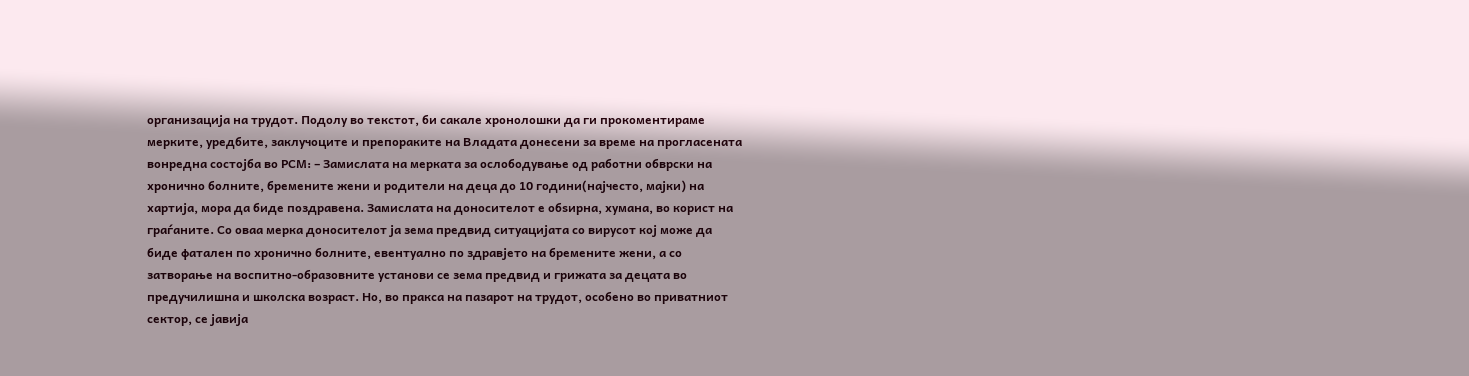организација на трудот. Подолу во текстот, би сакале хронолошки да ги прокоментираме мерките, уредбите, заклучоците и препораките на Владата донесени за време на прогласената вонредна состојба во РСМ: – Замислата на мерката за ослободување од работни обврски на хронично болните, бремените жени и родители на деца до 10 години(најчесто, мајки) на хартија, мора да биде поздравена. Замислата на доносителот е обѕирна, хумана, во корист на граѓаните. Со оваа мерка доносителот ја зема предвид ситуацијата со вирусот кој може да биде фатален по хронично болните, евентуално по здравјето на бремените жени, а со затворање на воспитно-образовните установи се зема предвид и грижата за децата во предучилишна и школска возраст. Но, во пракса на пазарот на трудот, особено во приватниот сектор, се јавија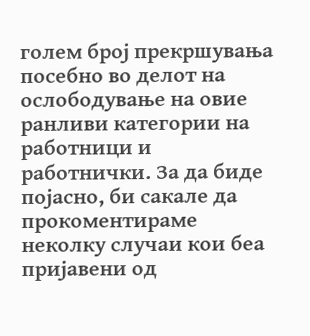голем број прекршувања посебно во делот на ослободување на овие ранливи категории на работници и работнички. За да биде појасно, би сакале да прокоментираме неколку случаи кои беа пријавени од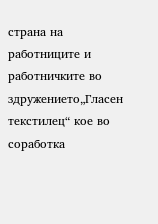страна на работниците и работничките во здружението„Гласен текстилец“ кое во соработка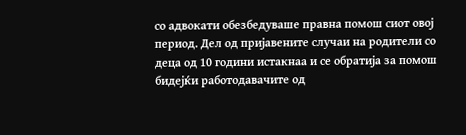со адвокати обезбедуваше правна помош сиот овој период. Дел од пријавените случаи на родители со деца од 10 години истакнаа и се обратија за помош бидејќи работодавачите од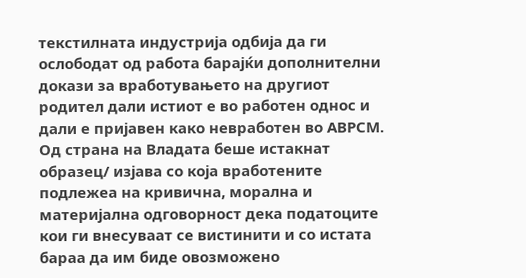текстилната индустрија одбија да ги ослободат од работа барајќи дополнителни докази за вработувањето на другиот родител дали истиот е во работен однос и дали е пријавен како невработен во АВРСМ. Од страна на Владата беше истакнат образец/ изјава со која вработените подлежеа на кривична, морална и материјална одговорност дека податоците кои ги внесуваат се вистинити и со истата бараа да им биде овозможено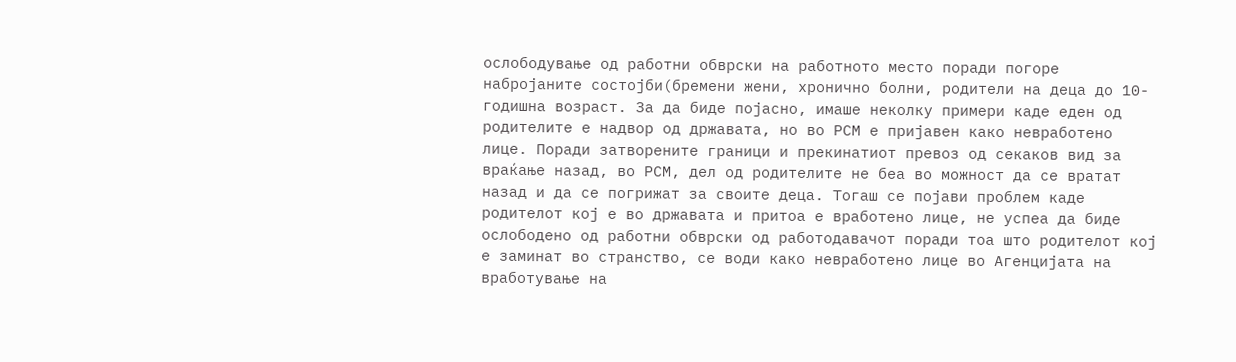ослободување од работни обврски на работното место поради погоре набројаните состојби(бремени жени, хронично болни, родители на деца до 10-годишна возраст. За да биде појасно, имаше неколку примери каде еден од родителите е надвор од државата, но во РСМ е пријавен како невработено лице. Поради затворените граници и прекинатиот превоз од секаков вид за враќање назад, во РСМ, дел од родителите не беа во можност да се вратат назад и да се погрижат за своите деца. Тогаш се појави проблем каде родителот кој е во државата и притоа е вработено лице, не успеа да биде ослободено од работни обврски од работодавачот поради тоа што родителот кој е заминат во странство, се води како невработено лице во Агенцијата на вработување на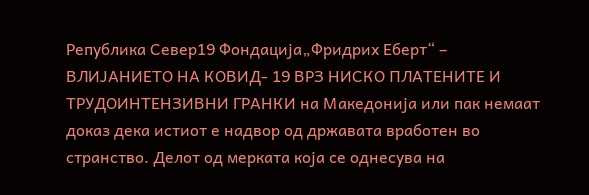Република Север19 Фондација„Фридрих Еберт“ – ВЛИЈАНИЕТО НА КОВИД- 19 ВРЗ НИСКО ПЛАТЕНИТЕ И ТРУДОИНТЕНЗИВНИ ГРАНКИ на Македонија или пак немаат доказ дека истиот е надвор од државата вработен во странство. Делот од мерката која се однесува на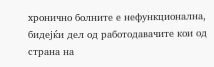хронично болните е нефункционална, бидејќи дел од работодавачите кои од страна на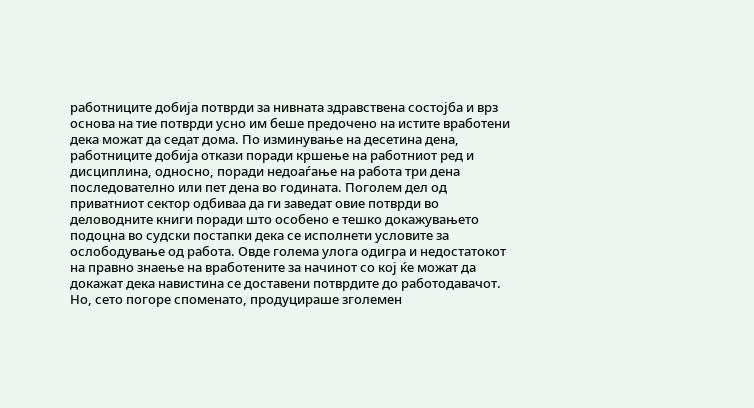работниците добија потврди за нивната здравствена состојба и врз основа на тие потврди усно им беше предочено на истите вработени дека можат да седат дома. По изминување на десетина дена, работниците добија откази поради кршење на работниот ред и дисциплина, односно, поради недоаѓање на работа три дена последователно или пет дена во годината. Поголем дел од приватниот сектор одбиваа да ги заведат овие потврди во деловодните книги поради што особено е тешко докажувањето подоцна во судски постапки дека се исполнети условите за ослободување од работа. Овде голема улога одигра и недостатокот на правно знаење на вработените за начинот со кој ќе можат да докажат дека навистина се доставени потврдите до работодавачот. Но, сето погоре споменато, продуцираше зголемен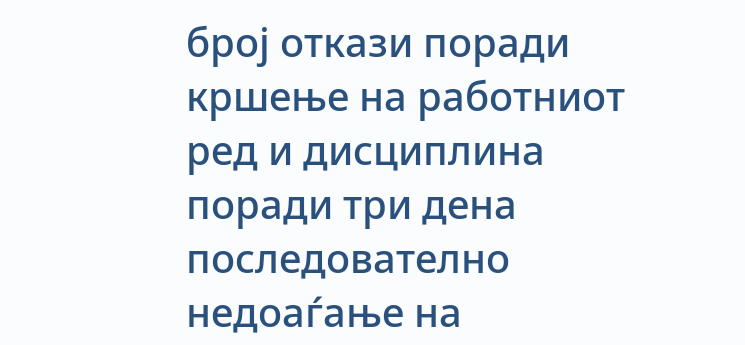број откази поради кршење на работниот ред и дисциплина поради три дена последователно недоаѓање на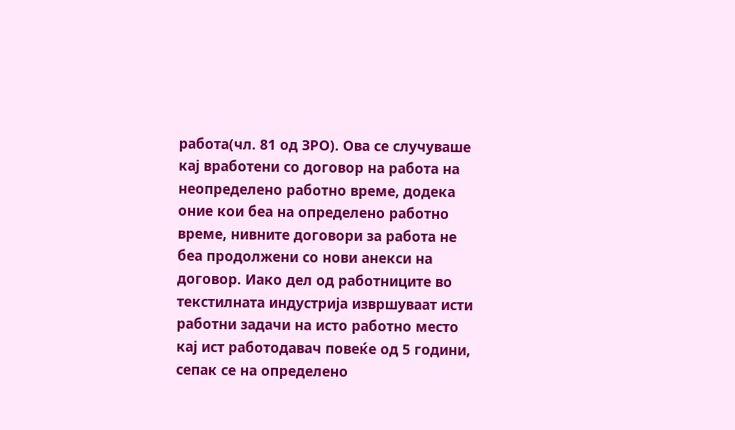работа(чл. 81 од ЗРО). Ова се случуваше кај вработени со договор на работа на неопределено работно време, додека оние кои беа на определено работно време, нивните договори за работа не беа продолжени со нови анекси на договор. Иако дел од работниците во текстилната индустрија извршуваат исти работни задачи на исто работно место кај ист работодавач повеќе од 5 години, сепак се на определено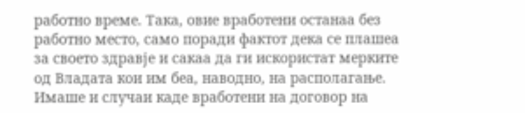работно време. Така, овие вработени останаа без работно место, само поради фактот дека се плашеа за своето здравје и сакаа да ги искористат мерките од Владата кои им беа, наводно, на располагање. Имаше и случаи каде вработени на договор на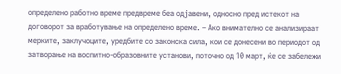определено работно време предвреме беа одјавени, односно пред истекот на договорот за вработување на определено време. – Ако внимателно се анализираат мерките, заклучоците, уредбите со законска сила, кои се донесени во периодот од затворање на воспитно-образовните установи, поточно од 10 март, ќе се забележи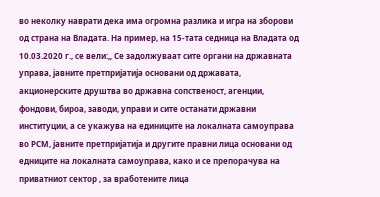во неколку наврати дека има огромна разлика и игра на зборови од страна на Владата. На пример, на 15-тата седница на Владата од 10.03.2020 г., се вели:„ Се задолжуваат сите органи на државната управа, јавните претпријатија основани од државата, акционерските друштва во државна сопственост, агенции, фондови, бироа, заводи, управи и сите останати државни институции, а се укажува на единиците на локалната самоуправа во РСМ, јавните претпријатија и другите правни лица основани од едниците на локалната самоуправа, како и се препорачува на приватниот сектор , за вработените лица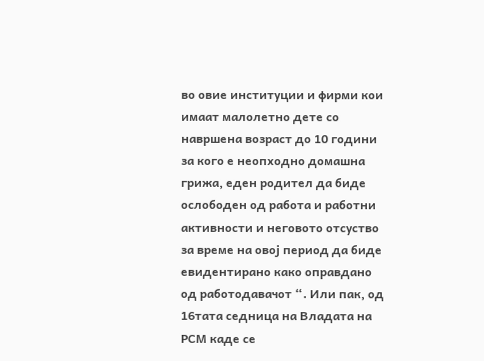во овие институции и фирми кои имаат малолетно дете со навршена возраст до 10 години за кого е неопходно домашна грижа, еден родител да биде ослободен од работа и работни активности и неговото отсуство за време на овој период да биде евидентирано како оправдано од работодавачот “. Или пак, од 16тата седница на Владата на РСМ каде се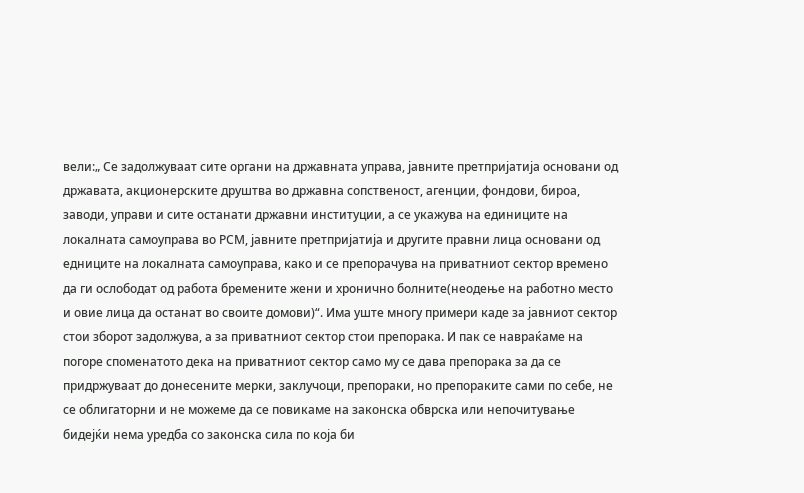вели:„ Се задолжуваат сите органи на државната управа, јавните претпријатија основани од државата, акционерските друштва во државна сопственост, агенции, фондови, бироа, заводи, управи и сите останати државни институции, а се укажува на единиците на локалната самоуправа во РСМ, јавните претпријатија и другите правни лица основани од едниците на локалната самоуправа, како и се препорачува на приватниот сектор времено да ги ослободат од работа бремените жени и хронично болните(неодење на работно место и овие лица да останат во своите домови)“. Има уште многу примери каде за јавниот сектор стои зборот задолжува, а за приватниот сектор стои препорака. И пак се навраќаме на погоре споменатото дека на приватниот сектор само му се дава препорака за да се придржуваат до донесените мерки, заклучоци, препораки, но препораките сами по себе, не се облигаторни и не можеме да се повикаме на законска обврска или непочитување бидејќи нема уредба со законска сила по која би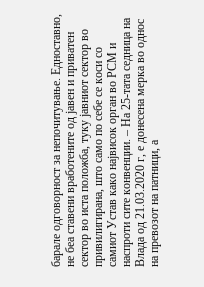барале одговорност за непочитување. Едноставно, не беа ставени вработените од јавен и приватен сектор во иста положба, туку јавниот сектор во привилигирана, што само по себе се коси со самиот Устав како највисок орган во РСМ и наспроти сите конвенции. – На 25-тата седница на Влада од 21.03.2020 г, е донесена мерка во однос на превозот на патници, а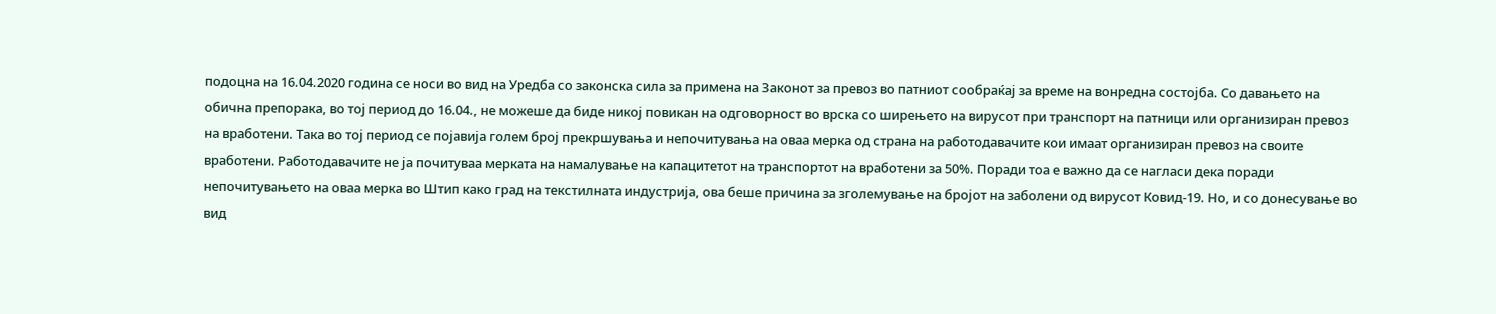подоцна на 16.04.2020 година се носи во вид на Уредба со законска сила за примена на Законот за превоз во патниот сообраќај за време на вонредна состојба. Со давањето на обична препорака, во тој период до 16.04., не можеше да биде никој повикан на одговорност во врска со ширењето на вирусот при транспорт на патници или организиран превоз на вработени. Така во тој период се појавија голем број прекршувања и непочитувања на оваа мерка од страна на работодавачите кои имаат организиран превоз на своите вработени. Работодавачите не ја почитуваа мерката на намалување на капацитетот на транспортот на вработени за 50%. Поради тоа е важно да се нагласи дека поради непочитувањето на оваа мерка во Штип како град на текстилната индустрија, ова беше причина за зголемување на бројот на заболени од вирусот Ковид-19. Но, и со донесување во вид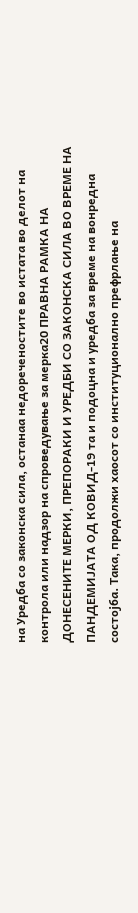на Уредба со законска сила, останаа недореченостите во истата во делот на контрола или надзор на спроведување за мерка20 ПРАВНА РАМКА НА ДОНЕСЕНИТЕ МЕРКИ, ПРЕПОРАКИ И УРЕДБИ СО ЗАКОНСКА СИЛА ВО ВРЕМЕ НА ПАНДЕМИЈАТА ОД КОВИД-19 та и подоцна и уредба за време на вонредна состојба. Така, продолжи хаосот со институционално префрлање на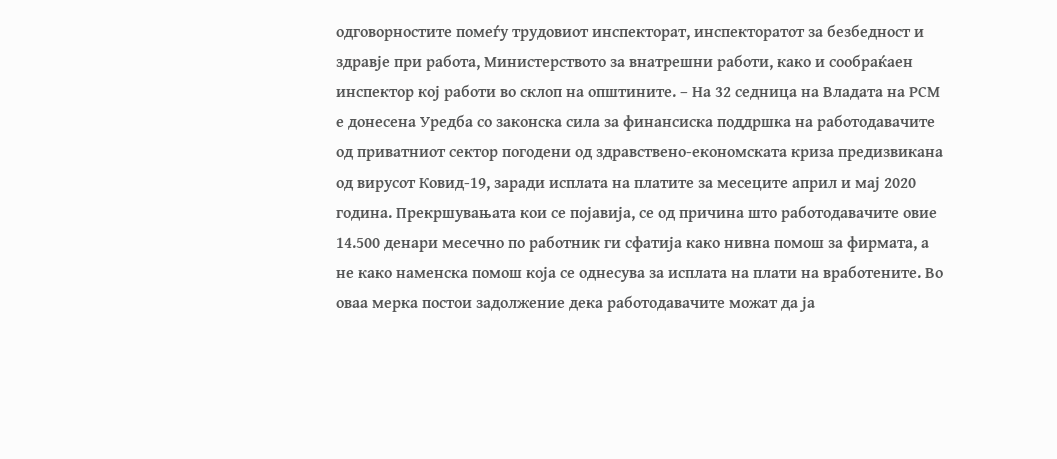одговорностите помеѓу трудовиот инспекторат, инспекторатот за безбедност и здравје при работа, Министерството за внатрешни работи, како и сообраќаен инспектор кој работи во склоп на општините. – На 32 седница на Владата на РСМ е донесена Уредба со законска сила за финансиска поддршка на работодавачите од приватниот сектор погодени од здравствено-економската криза предизвикана од вирусот Ковид-19, заради исплата на платите за месеците април и мај 2020 година. Прекршувањата кои се појавија, се од причина што работодавачите овие 14.500 денари месечно по работник ги сфатија како нивна помош за фирмата, а не како наменска помош која се однесува за исплата на плати на вработените. Во оваа мерка постои задолжение дека работодавачите можат да ја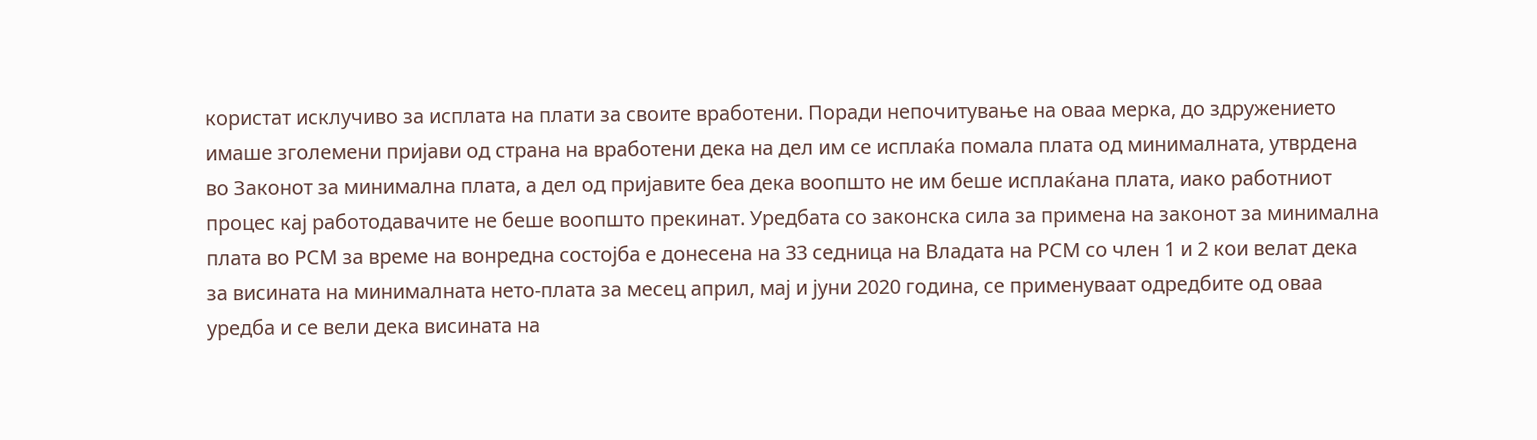користат исклучиво за исплата на плати за своите вработени. Поради непочитување на оваа мерка, до здружението имаше зголемени пријави од страна на вработени дека на дел им се исплаќа помала плата од минималната, утврдена во Законот за минимална плата, а дел од пријавите беа дека воопшто не им беше исплаќана плата, иако работниот процес кај работодавачите не беше воопшто прекинат. Уредбата со законска сила за примена на законот за минимална плата во РСМ за време на вонредна состојба е донесена на 33 седница на Владата на РСМ со член 1 и 2 кои велат дека за висината на минималната нето-плата за месец април, мај и јуни 2020 година, се применуваат одредбите од оваа уредба и се вели дека висината на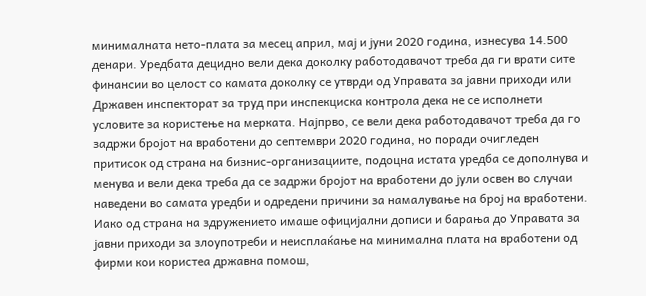минималната нето-плата за месец април, мај и јуни 2020 година, изнесува 14.500 денари. Уредбата децидно вели дека доколку работодавачот треба да ги врати сите финансии во целост со камата доколку се утврди од Управата за јавни приходи или Државен инспекторат за труд при инспекциска контрола дека не се исполнети условите за користење на мерката. Најпрво, се вели дека работодавачот треба да го задржи бројот на вработени до септември 2020 година, но поради очигледен притисок од страна на бизнис-организациите, подоцна истата уредба се дополнува и менува и вели дека треба да се задржи бројот на вработени до јули освен во случаи наведени во самата уредби и одредени причини за намалување на број на вработени. Иако од страна на здружението имаше официјални дописи и барања до Управата за јавни приходи за злоупотреби и неисплаќање на минимална плата на вработени од фирми кои користеа државна помош,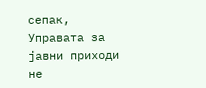сепак, Управата за јавни приходи не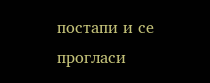постапи и се прогласи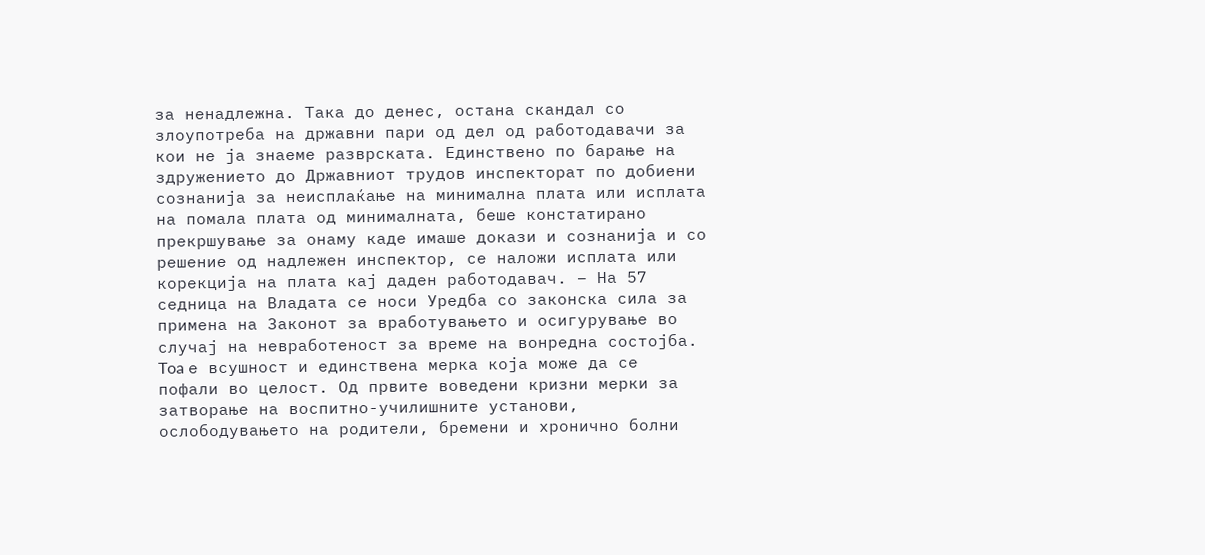за ненадлежна. Така до денес, остана скандал со злоупотреба на државни пари од дел од работодавачи за кои не ја знаеме разврската. Единствено по барање на здружението до Државниот трудов инспекторат по добиени сознанија за неисплаќање на минимална плата или исплата на помала плата од минималната, беше констатирано прекршување за онаму каде имаше докази и сознанија и со решение од надлежен инспектор, се наложи исплата или корекција на плата кај даден работодавач. – На 57 седница на Владата се носи Уредба со законска сила за примена на Законот за вработувањето и осигурување во случај на невработеност за време на вонредна состојба. Toa е всушност и единствена мерка која може да се пофали во целост. Од првите воведени кризни мерки за затворање на воспитно-училишните установи, ослободувањето на родители, бремени и хронично болни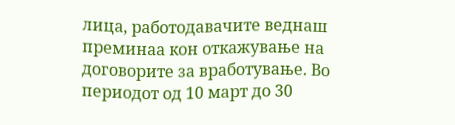лица, работодавачите веднаш преминаа кон откажување на договорите за вработување. Во периодот од 10 март до 30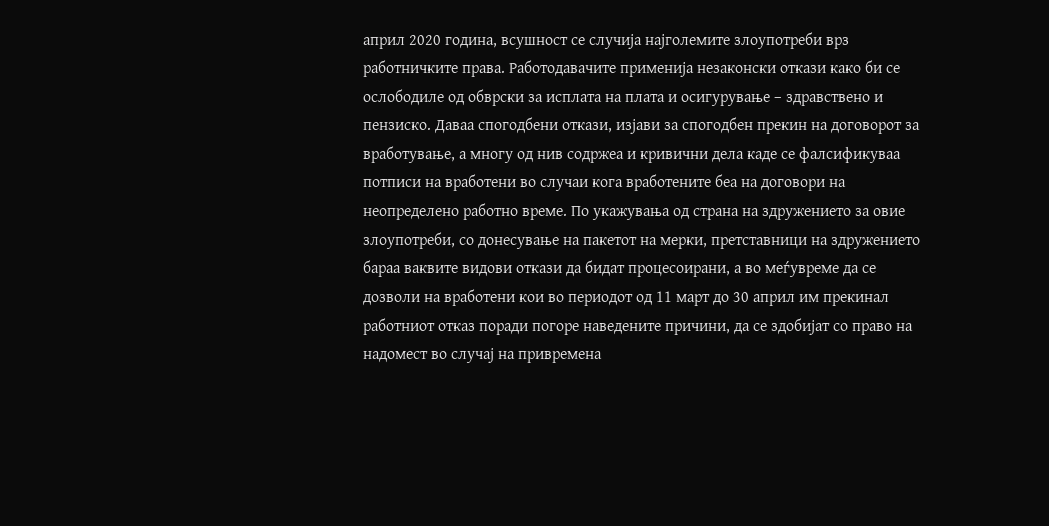април 2020 година, всушност се случија најголемите злоупотреби врз работничките права. Работодавачите применија незаконски откази како би се ослободиле од обврски за исплата на плата и осигурување – здравствено и пензиско. Даваа спогодбени откази, изјави за спогодбен прекин на договорот за вработување, а многу од нив содржеа и кривични дела каде се фалсификуваа потписи на вработени во случаи кога вработените беа на договори на неопределено работно време. По укажувања од страна на здружението за овие злоупотреби, со донесување на пакетот на мерки, претставници на здружението бараа ваквите видови откази да бидат процесоирани, а во меѓувреме да се дозволи на вработени кои во периодот од 11 март до 30 април им прекинал работниот отказ поради погоре наведените причини, да се здобијат со право на надомест во случај на привремена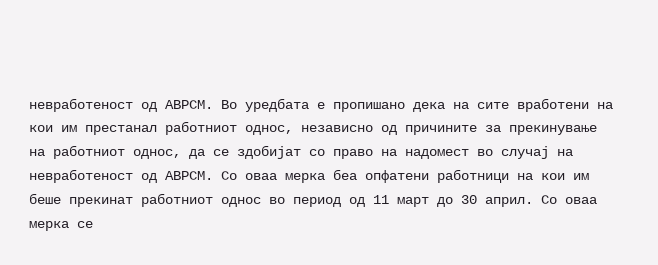невработеност од АВРСМ. Во уредбата е пропишано дека на сите вработени на кои им престанал работниот однос, независно од причините за прекинување на работниот однос, да се здобијат со право на надомест во случај на невработеност од АВРСМ. Со оваа мерка беа опфатени работници на кои им беше прекинат работниот однос во период од 11 март до 30 април. Со оваа мерка се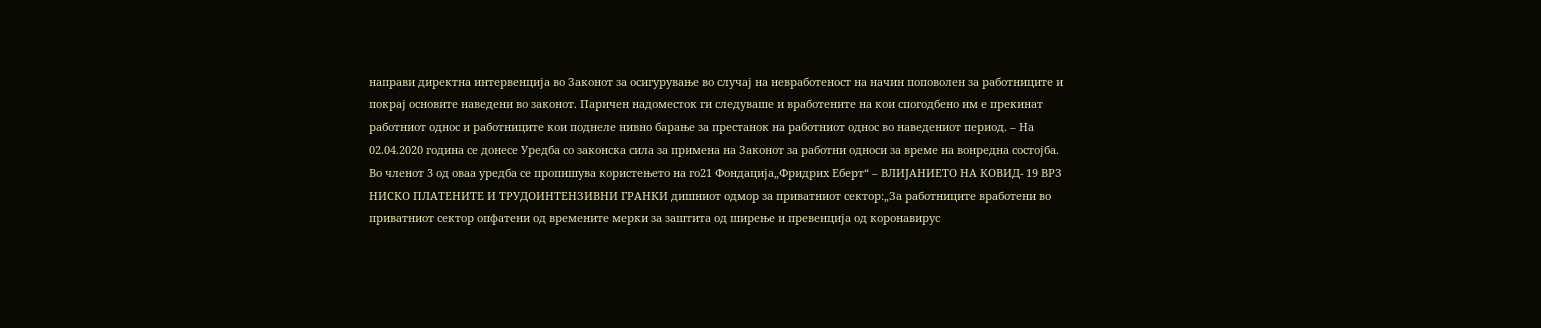направи директна интервенција во Законот за осигурување во случај на невработеност на начин поповолен за работниците и покрај основите наведени во законот. Паричен надоместок ги следуваше и вработените на кои спогодбено им е прекинат работниот однос и работниците кои поднеле нивно барање за престанок на работниот однос во наведениот период. – На 02.04.2020 година се донесе Уредба со законска сила за примена на Законот за работни односи за време на вонредна состојба. Во членот 3 од оваа уредба се пропишува користењето на го21 Фондација„Фридрих Еберт“ – ВЛИЈАНИЕТО НА КОВИД- 19 ВРЗ НИСКО ПЛАТЕНИТЕ И ТРУДОИНТЕНЗИВНИ ГРАНКИ дишниот одмор за приватниот сектор:„За работниците вработени во приватниот сектор опфатени од времените мерки за заштита од ширење и превенција од коронавирус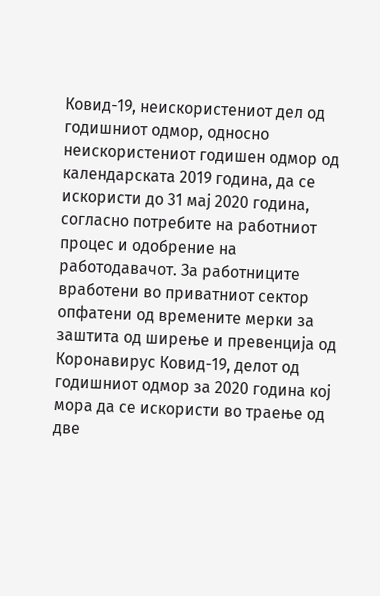Ковид-19, неискористениот дел од годишниот одмор, односно неискористениот годишен одмор од календарската 2019 година, да се искористи до 31 мај 2020 година, согласно потребите на работниот процес и одобрение на работодавачот. За работниците вработени во приватниот сектор опфатени од времените мерки за заштита од ширење и превенција од Коронавирус Ковид-19, делот од годишниот одмор за 2020 година кој мора да се искористи во траење од две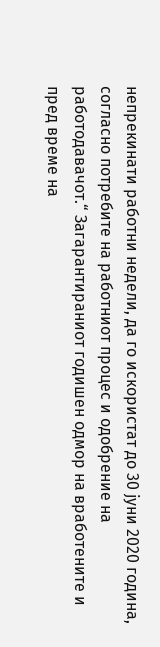непрекинати работни недели, да го искористат до 30 јуни 2020 година, согласно потребите на работниот процес и одобрение на работодавачот.“ Загарантираниот годишен одмор на вработените и пред време на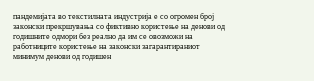пандемијата во текстилната индустрија е со огромен број законски прекршувања со фиктивно користење на денови од годишните одмори без реално да им се овозможи на работниците користење на законски загарантираниот минимум денови од годишен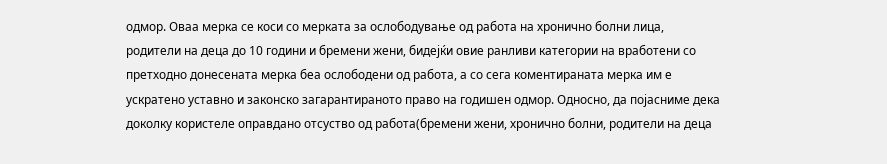одмор. Оваа мерка се коси со мерката за ослободување од работа на хронично болни лица, родители на деца до 10 години и бремени жени, бидејќи овие ранливи категории на вработени со претходно донесената мерка беа ослободени од работа, а со сега коментираната мерка им е ускратено уставно и законско загарантираното право на годишен одмор. Односно, да појасниме дека доколку користеле оправдано отсуство од работа(бремени жени, хронично болни, родители на деца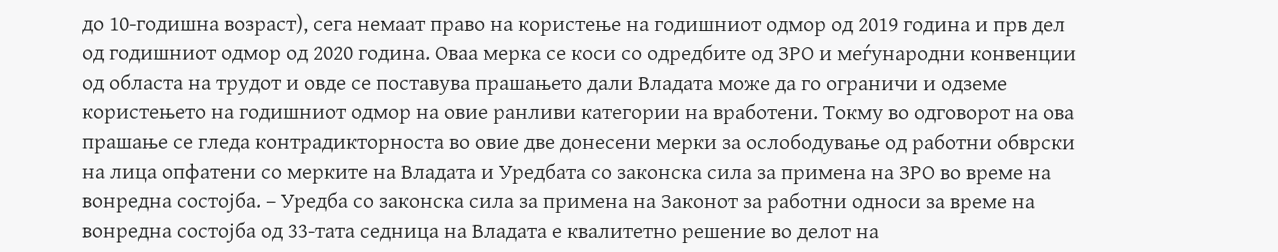до 10-годишна возраст), сега немаат право на користење на годишниот одмор од 2019 година и прв дел од годишниот одмор од 2020 година. Оваа мерка се коси со одредбите од ЗРО и меѓународни конвенции од областа на трудот и овде се поставува прашањето дали Владата може да го ограничи и одземе користењето на годишниот одмор на овие ранливи категории на вработени. Токму во одговорот на ова прашање се гледа контрадикторноста во овие две донесени мерки за ослободување од работни обврски на лица опфатени со мерките на Владата и Уредбата со законска сила за примена на ЗРО во време на вонредна состојба. – Уредба со законска сила за примена на Законот за работни односи за време на вонредна состојба од 33-тата седница на Владата е квалитетно решение во делот на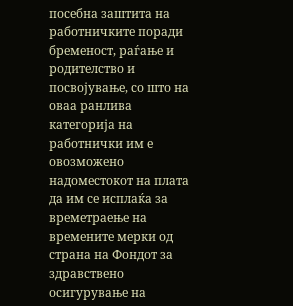посебна заштита на работничките поради бременост, раѓање и родителство и посвојување, со што на оваа ранлива категорија на работнички им е овозможено надоместокот на плата да им се исплаќа за времетраење на времените мерки од страна на Фондот за здравствено осигурување на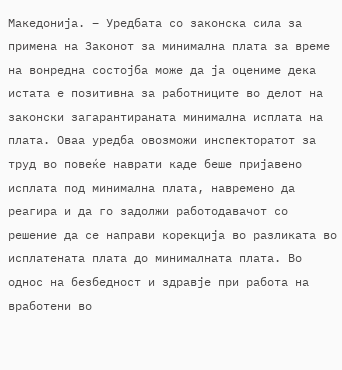Македонија. – Уредбата со законска сила за примена на Законот за минимална плата за време на вонредна состојба може да ја оцениме дека истата е позитивна за работниците во делот на законски загарантираната минимална исплата на плата. Оваа уредба овозможи инспекторатот за труд во повеќе наврати каде беше пријавено исплата под минимална плата, навремено да реагира и да го задолжи работодавачот со решение да се направи корекција во разликата во исплатената плата до минималната плата. Во однос на безбедност и здравје при работа на вработени во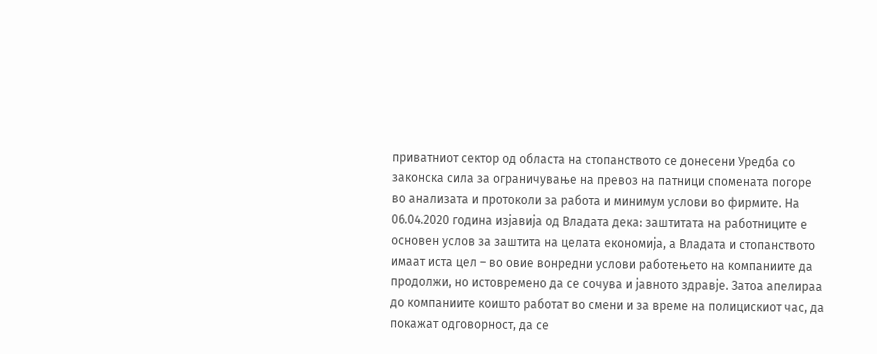приватниот сектор од областа на стопанството се донесени Уредба со законска сила за ограничување на превоз на патници спомената погоре во анализата и протоколи за работа и минимум услови во фирмите. На 06.04.2020 година изјавија од Владата дека: заштитата на работниците е основен услов за заштита на целата економија, а Владата и стопанството имаат иста цел – во овие вонредни услови работењето на компаниите да продолжи, но истовремено да се сочува и јавното здравје. Затоа апелирaa до компаниите коишто работат во смени и за време на полицискиот час, да покажат одговорност, да се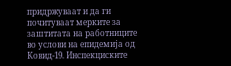придржуваат и да ги почитуваат мерките за заштитата на работниците во услови на епидемија од Ковид-19. Инспекциските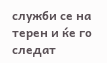служби се на терен и ќе го следат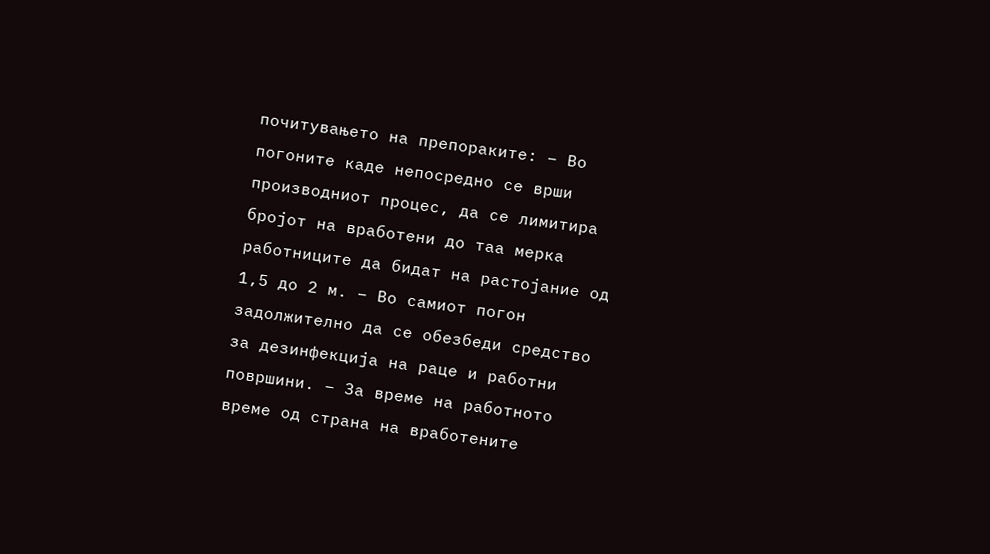почитувањето на препораките: – Во погоните каде непосредно се врши производниот процес, да се лимитира бројот на вработени до таа мерка работниците да бидат на растојание од 1,5 до 2 м. – Во самиот погон задолжително да се обезбеди средство за дезинфекција нa раце и работни површини. – За време на работното време од страна на вработените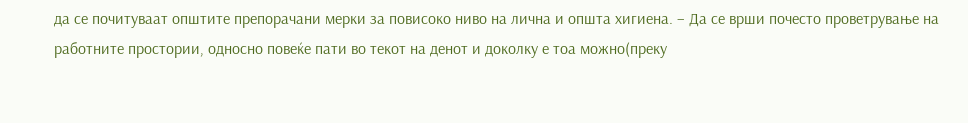да се почитуваат општите препорачани мерки за повисоко ниво на лична и општа хигиена. – Да се врши почесто проветрување на работните простории, односно повеќе пати во текот на денот и доколку е тоа можно(преку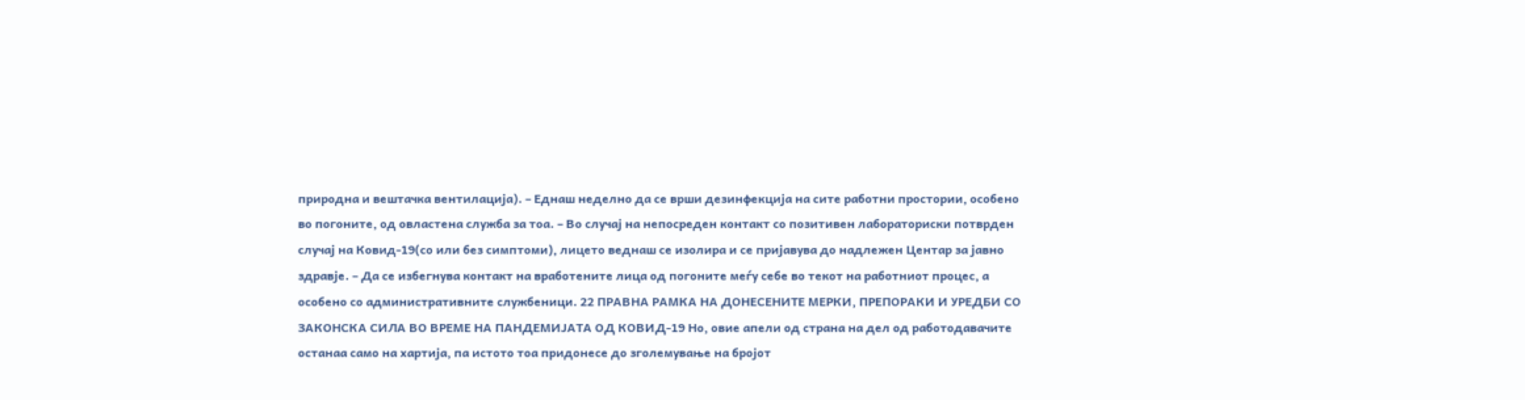природна и вештачка вентилација). – Еднаш неделно да се врши дезинфекција на сите работни простории, особено во погоните, од овластена служба за тоа. – Во случај на непосреден контакт со позитивен лабораториски потврден случај на Ковид-19(со или без симптоми), лицето веднаш се изолира и се пријавува до надлежен Центар за јавно здравје. – Да се избегнува контакт на вработените лица од погоните меѓу себе во текот на работниот процес, а особено со административните службеници. 22 ПРАВНА РАМКА НА ДОНЕСЕНИТЕ МЕРКИ, ПРЕПОРАКИ И УРЕДБИ СО ЗАКОНСКА СИЛА ВО ВРЕМЕ НА ПАНДЕМИЈАТА ОД КОВИД-19 Но, овие апели од страна на дел од работодавачите останаа само на хартија, па истото тоа придонесе до зголемување на бројот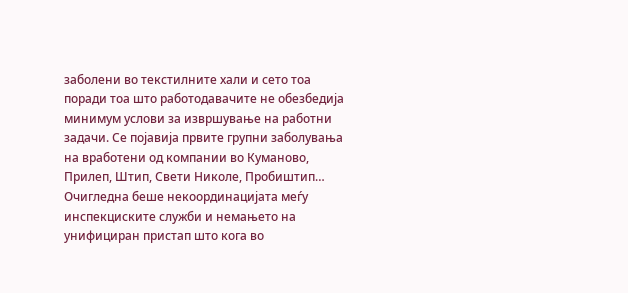заболени во текстилните хали и сето тоа поради тоа што работодавачите не обезбедија минимум услови за извршување на работни задачи. Се појавија првите групни заболувања на вработени од компании во Куманово, Прилеп, Штип, Свети Николе, Пробиштип… Очигледна беше некоординацијата меѓу инспекциските служби и немањето на унифициран пристап што кога во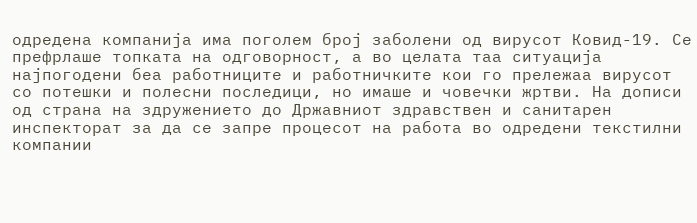одредена компанија има поголем број заболени од вирусот Ковид-19. Се префрлаше топката на одговорност, а во целата таа ситуација најпогодени беа работниците и работничките кои го прележаа вирусот со потешки и полесни последици, но имаше и човечки жртви. На дописи од страна на здружението до Државниот здравствен и санитарен инспекторат за да се запре процесот на работа во одредени текстилни компании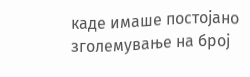каде имаше постојано зголемување на број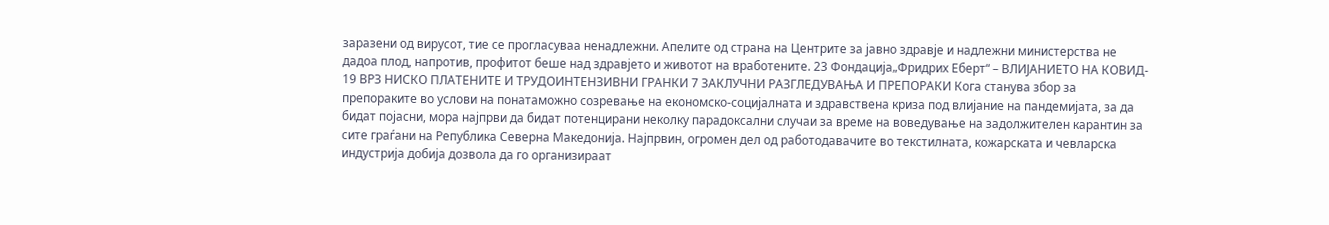заразени од вирусот, тие се прогласуваа ненадлежни. Апелите од страна на Центрите за јавно здравје и надлежни министерства не дадоа плод, напротив, профитот беше над здравјето и животот на вработените. 23 Фондација„Фридрих Еберт“ – ВЛИЈАНИЕТО НА КОВИД- 19 ВРЗ НИСКО ПЛАТЕНИТЕ И ТРУДОИНТЕНЗИВНИ ГРАНКИ 7 ЗАКЛУЧНИ РАЗГЛЕДУВАЊА И ПРЕПОРАКИ Кога станува збор за препораките во услови на понатаможно созревање на економско-социјалната и здравствена криза под влијание на пандемијата, за да бидат појасни, мора најпрви да бидат потенцирани неколку парадоксални случаи за време на воведување на задолжителен карантин за сите граѓани на Република Северна Македонија. Најпрвин, огромен дел од работодавачите во текстилната, кожарската и чевларска индустрија добија дозвола да го организираат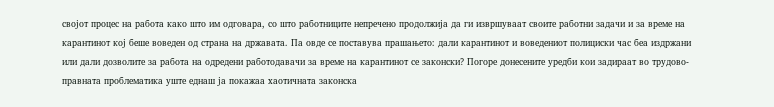својот процес на работа како што им одговара, со што работниците непречено продолжија да ги извршуваат своите работни задачи и за време на карантинот кој беше воведен од страна на државата. Па овде се поставува прашањето: дали карантинот и воведениот полициски час беа издржани или дали дозволите за работа на одредени работодавачи за време на карантинот се законски? Погоре донесените уредби кои задираат во трудово-правната проблематика уште еднаш ја покажаа хаотичната законска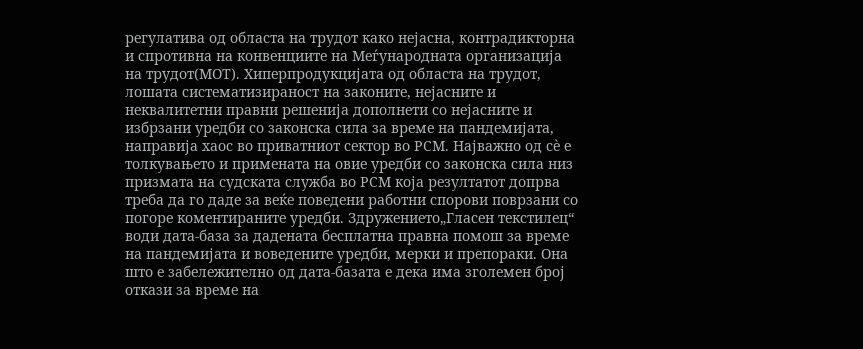регулатива од областа на трудот како нејасна, контрадикторна и спротивна на конвенциите на Меѓународната организација на трудот(МОТ). Хиперпродукцијата од областа на трудот, лошата систематизираност на законите, нејасните и неквалитетни правни решенија дополнети со нејасните и избрзани уредби со законска сила за време на пандемијата, направија хаос во приватниот сектор во РСМ. Најважно од сѐ е толкувањето и примената на овие уредби со законска сила низ призмата на судската служба во РСМ која резултатот допрва треба да го даде за веќе поведени работни спорови поврзани со погоре коментираните уредби. Здружението„Гласен текстилец“ води дата-база за дадената бесплатна правна помош за време на пандемијата и воведените уредби, мерки и препораки. Она што е забележително од дата-базата е дека има зголемен број откази за време на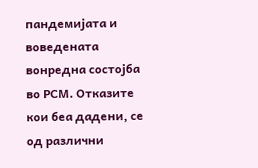пандемијата и воведената вонредна состојба во РСМ. Отказите кои беа дадени, се од различни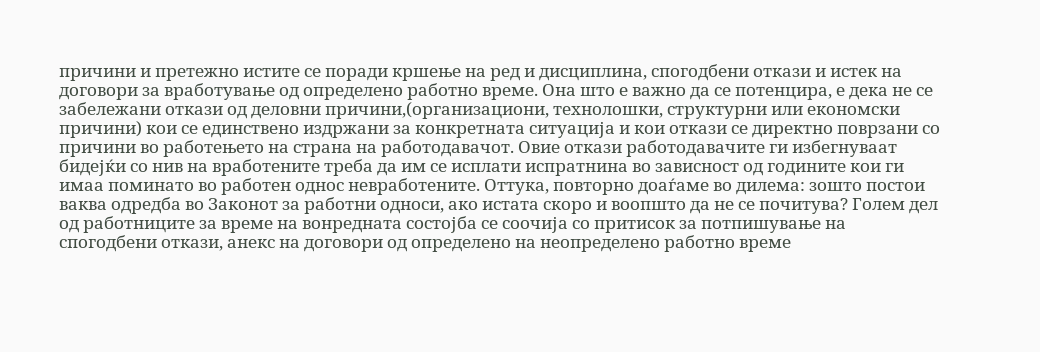причини и претежно истите се поради кршење на ред и дисциплина, спогодбени откази и истек на договори за вработување од определено работно време. Она што е важно да се потенцира, е дека не се забележани откази од деловни причини,(организациони, технолошки, структурни или економски причини) кои се единствено издржани за конкретната ситуација и кои откази се директно поврзани со причини во работењето на страна на работодавачот. Овие откази работодавачите ги избегнуваат бидејќи со нив на вработените треба да им се исплати испратнина во зависност од годините кои ги имаа поминато во работен однос невработените. Оттука, повторно доаѓаме во дилема: зошто постои ваква одредба во Законот за работни односи, ако истата скоро и воопшто да не се почитува? Голем дел од работниците за време на вонредната состојба се соочија со притисок за потпишување на спогодбени откази, анекс на договори од определено на неопределено работно време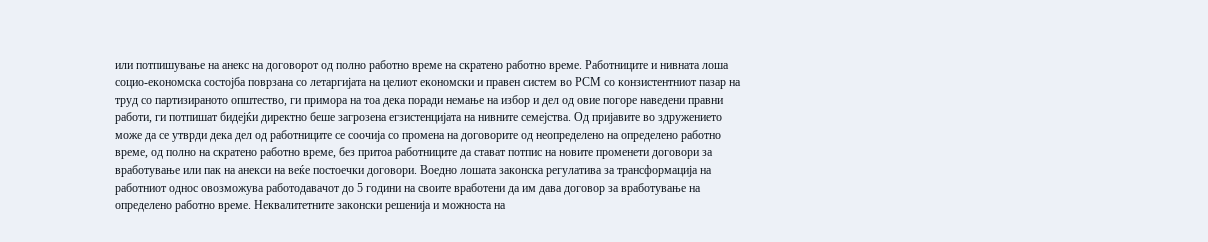или потпишување на анекс на договорот од полно работно време на скратено работно време. Работниците и нивната лоша социо-економска состојба поврзана со летаргијата на целиот економски и правен систем во РСМ со конзистентниот пазар на труд со партизираното општество, ги примора на тоа дека поради немање на избор и дел од овие погоре наведени правни работи, ги потпишат бидејќи директно беше загрозена егзистенцијата на нивните семејства. Од пријавите во здружението може да се утврди дека дел од работниците се соочија со промена на договорите од неопределено на определено работно време, од полно на скратено работно време, без притоа работниците да стават потпис на новите променети договори за вработување или пак на анекси на веќе постоечки договори. Воедно лошата законска регулатива за трансформација на работниот однос овозможува работодавачот до 5 години на своите вработени да им дава договор за вработување на определено работно време. Неквалитетните законски решенија и можноста на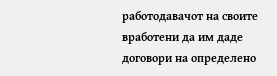работодавачот на своите вработени да им даде договори на определено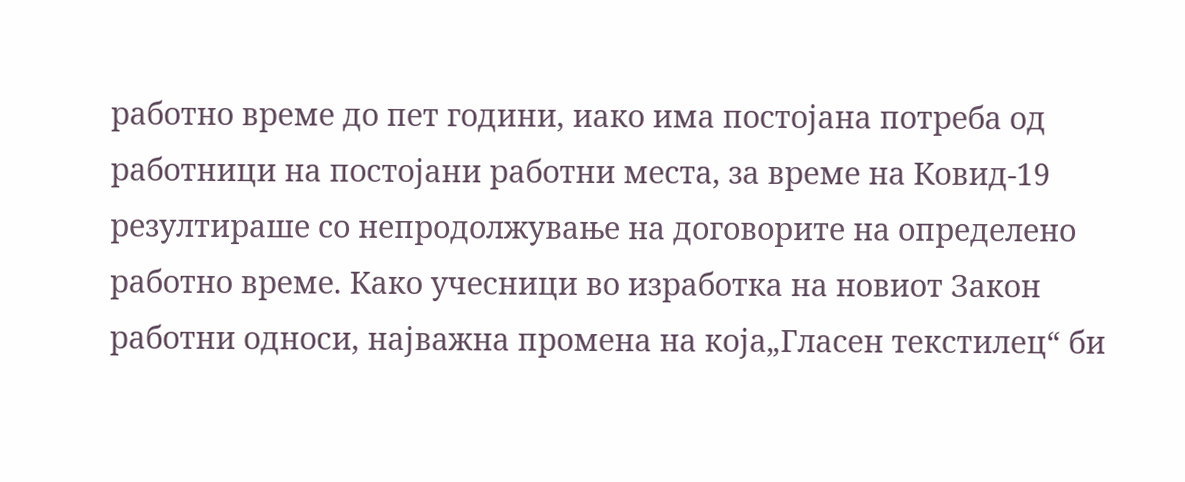работно време до пет години, иако има постојана потреба од работници на постојани работни места, за време на Ковид-19 резултираше со непродолжување на договорите на определено работно време. Како учесници во изработка на новиот Закон работни односи, најважна промена на која„Гласен текстилец“ би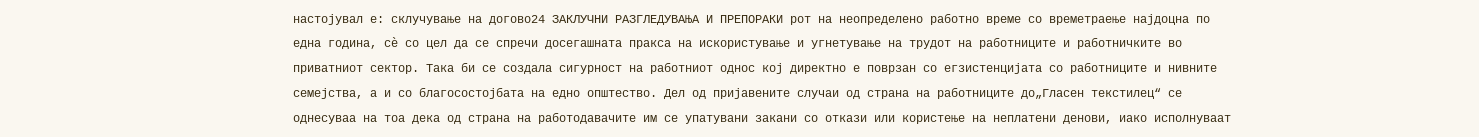настојувал е: склучување на догово24 ЗАКЛУЧНИ РАЗГЛЕДУВАЊА И ПРЕПОРАКИ рот на неопределено работно време со времетраење најдоцна по една година, сѐ со цел да се спречи досегашната пракса на искористување и угнетување на трудот на работниците и работничките во приватниот сектор. Така би се создала сигурност на работниот однос кој директно е поврзан со егзистенцијата со работниците и нивните семејства, а и со благосостојбата на едно општество. Дел од пријавените случаи од страна на работниците до„Гласен текстилец“ се однесуваа на тоа дека од страна на работодавачите им се упатувани закани со откази или користење на неплатени денови, иако исполнуваат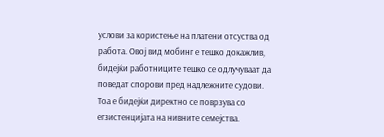услови за користење на платени отсуства од работа. Овој вид мобинг е тешко докажлив, бидејќи работниците тешко се одлучуваат да поведат спорови пред надлежните судови. Тоа е бидејќи директно се поврзува со егзистенцијата на нивните семејства.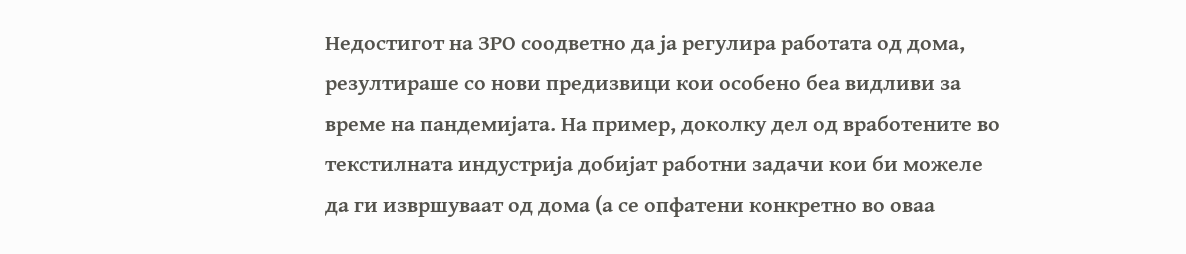Недостигот на ЗРО соодветно да ја регулира работата од дома, резултираше со нови предизвици кои особено беа видливи за време на пандемијата. На пример, доколку дел од вработените во текстилната индустрија добијат работни задачи кои би можеле да ги извршуваат од дома (а се опфатени конкретно во оваа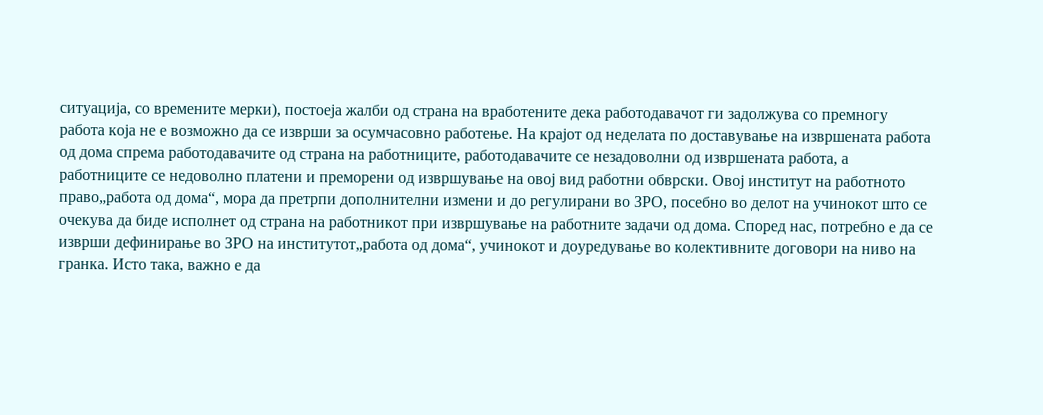ситуација, со времените мерки), постоеја жалби од страна на вработените дека работодавачот ги задолжува со премногу работа која не е возможно да се изврши за осумчасовно работење. На крајот од неделата по доставување на извршената работа од дома спрема работодавачите од страна на работниците, работодавачите се незадоволни од извршената работа, а работниците се недоволно платени и преморени од извршување на овој вид работни обврски. Овој институт на работното право„работа од дома“, мора да претрпи дополнителни измени и до регулирани во ЗРО, посебно во делот на учинокот што се очекува да биде исполнет од страна на работникот при извршување на работните задачи од дома. Според нас, потребно е да се изврши дефинирање во ЗРО на институтот„работа од дома“, учинокот и доуредување во колективните договори на ниво на гранка. Исто така, важно е да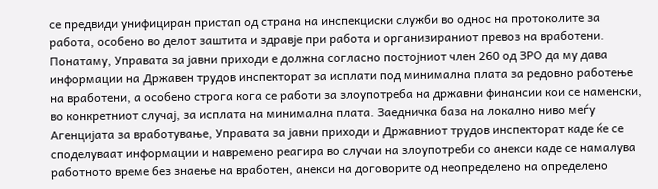се предвиди унифициран пристап од страна на инспекциски служби во однос на протоколите за работа, особено во делот заштита и здравје при работа и организираниот превоз на вработени. Понатаму, Управата за јавни приходи е должна согласно постојниот член 260 од ЗРО да му дава информации на Државен трудов инспекторат за исплати под минимална плата за редовно работење на вработени, а особено строга кога се работи за злоупотреба на државни финансии кои се наменски, во конкретниот случај, за исплата на минимална плата. Заедничка база на локално ниво меѓу Агенцијата за вработување, Управата за јавни приходи и Државниот трудов инспекторат каде ќе се споделуваат информации и навремено реагира во случаи на злоупотреби со анекси каде се намалува работното време без знаење на вработен, анекси на договорите од неопределено на определено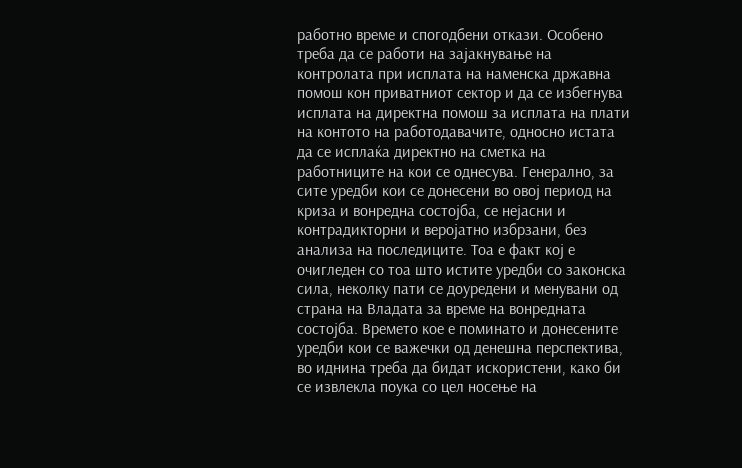работно време и спогодбени откази. Особено треба да се работи на зајакнување на контролата при исплата на наменска државна помош кон приватниот сектор и да се избегнува исплата на директна помош за исплата на плати на контото на работодавачите, односно истата да се исплаќа директно на сметка на работниците на кои се однесува. Генерално, за сите уредби кои се донесени во овој период на криза и вонредна состојба, се нејасни и контрадикторни и веројатно избрзани, без анализа на последиците. Тоа е факт кој е очигледен со тоа што истите уредби со законска сила, неколку пати се доуредени и менувани од страна на Владата за време на вонредната состојба. Времето кое е поминато и донесените уредби кои се важечки од денешна перспектива, во иднина треба да бидат искористени, како би се извлекла поука со цел носење на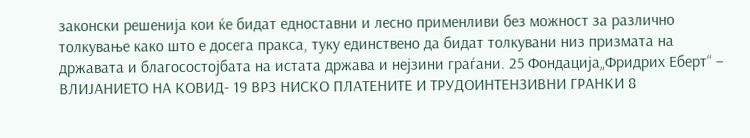законски решенија кои ќе бидат едноставни и лесно применливи без можност за различно толкување како што е досега пракса, туку единствено да бидат толкувани низ призмата на државата и благосостојбата на истата држава и нејзини граѓани. 25 Фондација„Фридрих Еберт“ – ВЛИЈАНИЕТО НА КОВИД- 19 ВРЗ НИСКО ПЛАТЕНИТЕ И ТРУДОИНТЕНЗИВНИ ГРАНКИ 8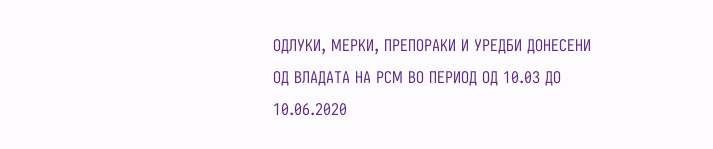ОДЛУКИ, МЕРКИ, ПРЕПОРАКИ И УРЕДБИ ДОНЕСЕНИ ОД ВЛАДАТА НА РСМ ВО ПЕРИОД ОД 10.03 ДО 10.06.2020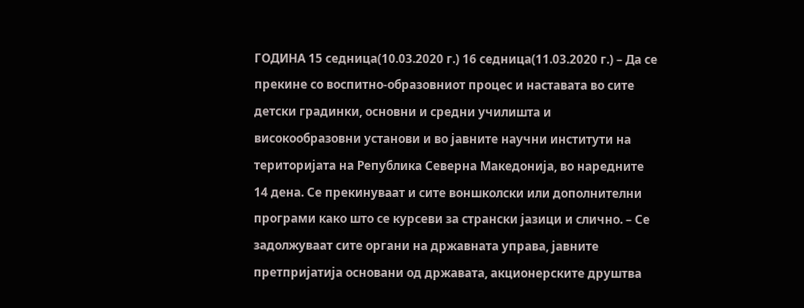ГОДИНА 15 седница(10.03.2020 г.) 16 седница(11.03.2020 г.) – Да се прекине со воспитно-образовниот процес и наставата во сите детски градинки, основни и средни училишта и високообразовни установи и во јавните научни институти на територијата на Република Северна Македонија, во наредните 14 дена. Се прекинуваат и сите воншколски или дополнителни програми како што се курсеви за странски јазици и слично. – Се задолжуваат сите органи на државната управа, јавните претпријатија основани од државата, акционерските друштва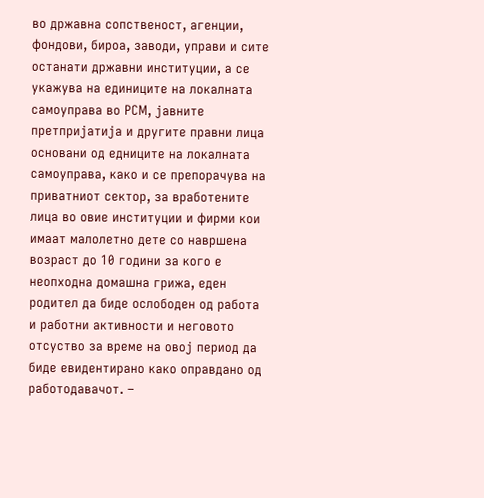во државна сопственост, агенции, фондови, бироа, заводи, управи и сите останати државни институции, а се укажува на единиците на локалната самоуправа во РСМ, јавните претпријатија и другите правни лица основани од едниците на локалната самоуправа, како и се препорачува на приватниот сектор, за вработените лица во овие институции и фирми кои имаат малолетно дете со навршена возраст до 10 години за кого е неопходна домашна грижа, еден родител да биде ослободен од работа и работни активности и неговото отсуство за време на овој период да биде евидентирано како оправдано од работодавачот. –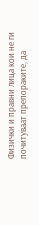Физички и правни лица кои не ги почитуваат препораките, да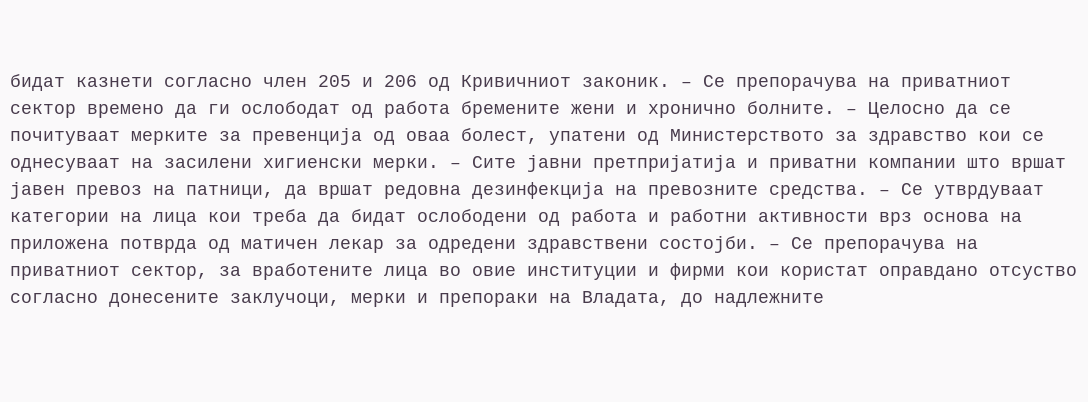бидат казнети согласно член 205 и 206 од Кривичниот законик. – Се препорачува на приватниот сектор времено да ги ослободат од работа бремените жени и хронично болните. – Целосно да се почитуваат мерките за превенција од оваа болест, упатени од Министерството за здравство кои се однесуваат на засилени хигиенски мерки. – Сите јавни претпријатија и приватни компании што вршат јавен превоз на патници, да вршат редовна дезинфекција на превозните средства. – Се утврдуваат категории на лица кои треба да бидат ослободени од работа и работни активности врз основа на приложена потврда од матичен лекар за одредени здравствени состојби. – Се препорачува на приватниот сектор, за вработените лица во овие институции и фирми кои користат оправдано отсуство согласно донесените заклучоци, мерки и препораки на Владата, до надлежните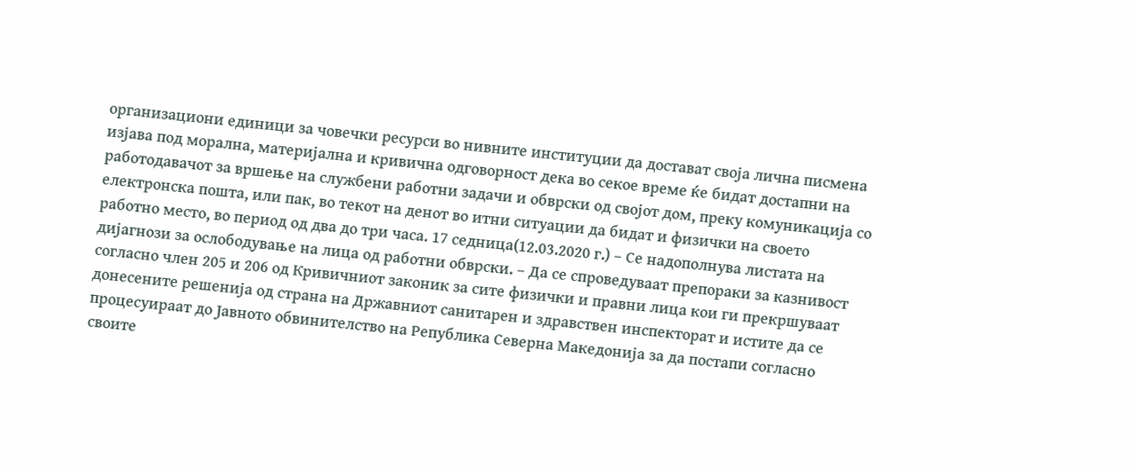организациони единици за човечки ресурси во нивните институции да достават своја лична писмена изјава под морална, материјална и кривична одговорност дека во секое време ќе бидат достапни на работодавачот за вршење на службени работни задачи и обврски од својот дом, преку комуникација со електронска пошта, или пак, во текот на денот во итни ситуации да бидат и физички на своето работно место, во период од два до три часа. 17 седница(12.03.2020 г.) – Се надополнува листата на дијагнози за ослободување на лица од работни обврски. – Да се спроведуваат препораки за казнивост согласно член 205 и 206 од Кривичниот законик за сите физички и правни лица кои ги прекршуваат донесените решенија од страна на Државниот санитарен и здравствен инспекторат и истите да се процесуираат до Јавното обвинителство на Република Северна Македонија за да постапи согласно своите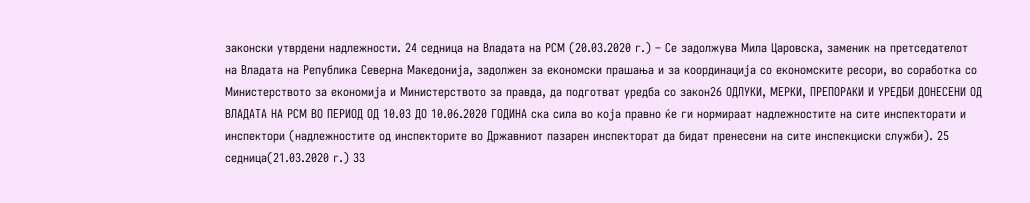законски утврдени надлежности. 24 седница на Владата на РСМ (20.03.2020 г.) – Се задолжува Мила Царовска, заменик на претседателот на Владата на Република Северна Македонија, задолжен за економски прашања и за координација со економските ресори, во соработка со Министерството за економија и Министерството за правда, да подготват уредба со закон26 ОДЛУКИ, МЕРКИ, ПРЕПОРАКИ И УРЕДБИ ДОНЕСЕНИ ОД ВЛАДАТА НА РСМ ВО ПЕРИОД ОД 10.03 ДО 10.06.2020 ГОДИНА ска сила во која правно ќе ги нормираат надлежностите на сите инспекторати и инспектори (надлежностите од инспекторите во Државниот пазарен инспекторат да бидат пренесени на сите инспекциски служби). 25 седница(21.03.2020 г.) 33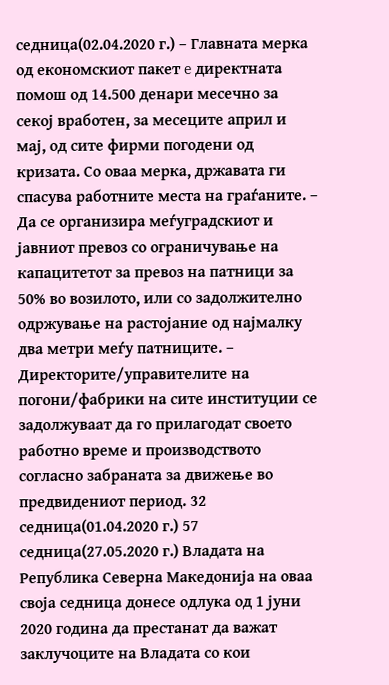седница(02.04.2020 г.) – Главната мерка од економскиот пакет e директната помош од 14.500 денари месечно за секој вработен, за месеците април и мај, од сите фирми погодени од кризата. Со оваа мерка, државата ги спасува работните места на граѓаните. – Да се организира меѓуградскиот и јавниот превоз со ограничување на капацитетот за превоз на патници за 50% во возилото, или со задолжително одржување на растојание од најмалку два метри меѓу патниците. – Директорите/управителите на погони/фабрики на сите институции се задолжуваат да го прилагодат своето работно време и производството согласно забраната за движење во предвидениот период. 32 седницa(01.04.2020 г.) 57 седница(27.05.2020 г.) Владата на Република Северна Македонија на оваа своја седница донесе одлука од 1 јуни 2020 година да престанат да важат заклучоците на Владата со кои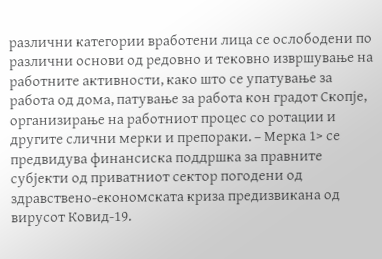различни категории вработени лица се ослободени по различни основи од редовно и тековно извршување на работните активности, како што се упатување за работа од дома, патување за работа кон градот Скопје, организирање на работниот процес со ротации и другите слични мерки и препораки. – Мерка 1> се предвидува финансиска поддршка за правните субјекти од приватниот сектор погодени од здравствено-економската криза предизвикана од вирусот Ковид-19.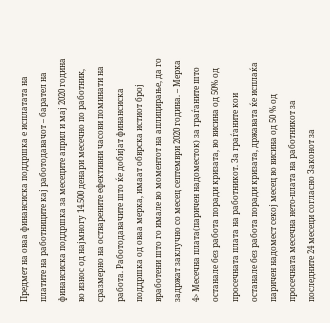Предмет на оваа финансиска поддршка е исплатата на платите на работниците кај работодавачот – барател на финансиска поддршка за месеците април и мај 2020 година во износ од најмногу 14.500 денари месечно по работник, сразмерно на остварените ефективни часови поминати на работа. Работодавачите што ќе добијат финансиска поддршка од оваа мерка, имаат обврска истиот број вработени што го имале во моментот на аплицирање, да го задржат заклучно со месец септември 2020 година. – Мерка 4> Месечна плата(паричен надоместок) за граѓаните што останале без работа поради кризата, во висина од 50% од просечната плата на работникот. За граѓаните кои останале без работа поради кризата, државата ќе исплаќа паричен надомест секој месец во висина од 50 % од просечната месечна нето-плата на работникот за последните 24 месеци согласно Законот за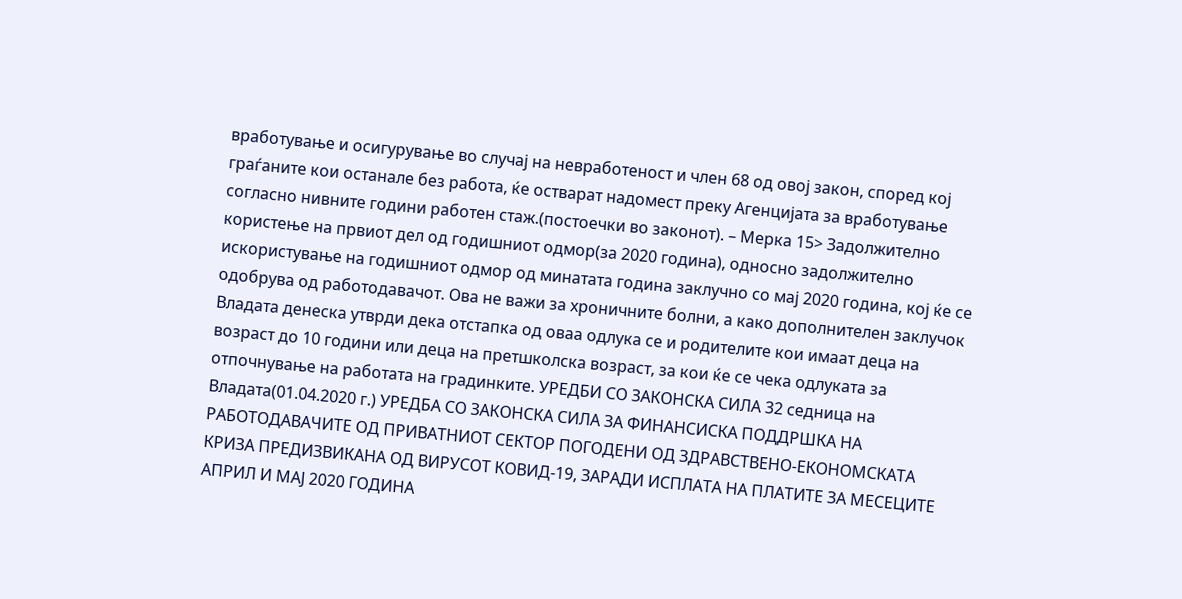вработување и осигурување во случај на невработеност и член 68 од овој закон, според кој граѓаните кои останале без работа, ќе остварат надомест преку Агенцијата за вработување согласно нивните години работен стаж.(постоечки во законот). – Мерка 15> Задолжително користење на првиот дел од годишниот одмор(за 2020 година), односно задолжително искористување на годишниот одмор од минатата година заклучно со мај 2020 година, кој ќе се одобрува од работодавачот. Ова не важи за хроничните болни, а како дополнителен заклучок Владата денеска утврди дека отстапка од оваа одлука се и родителите кои имаат деца на возраст до 10 години или деца на претшколска возраст, за кои ќе се чека одлуката за отпочнување на работата на градинките. УРЕДБИ СО ЗАКОНСКА СИЛА 32 седница на Владата(01.04.2020 г.) УРЕДБА СО ЗАКОНСКА СИЛА ЗА ФИНАНСИСКА ПОДДРШКА НА РАБОТОДАВАЧИТЕ ОД ПРИВАТНИОТ СЕКТОР ПОГОДЕНИ ОД ЗДРАВСТВЕНО-ЕКОНОМСКАТА КРИЗА ПРЕДИЗВИКАНА ОД ВИРУСОТ КОВИД-19, ЗАРАДИ ИСПЛАТА НА ПЛАТИТЕ ЗА МЕСЕЦИТЕ АПРИЛ И МАЈ 2020 ГОДИНА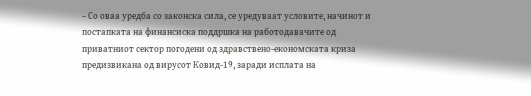– Со оваа уредба со законска сила, се уредуваат условите, начинот и постапката на финансиска поддршка на работодавачите од приватниот сектор погодени од здравствено-економската криза предизвикана од вирусот Ковид-19, заради исплата на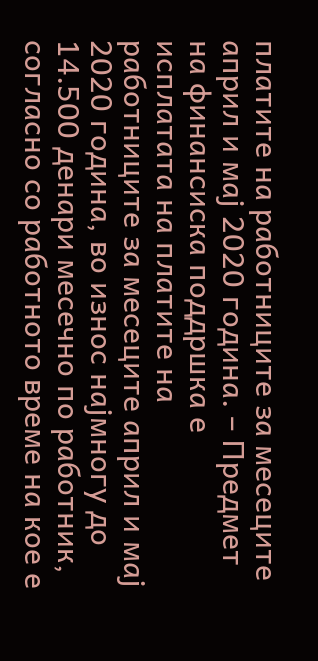платите на работниците за месеците април и мај 2020 година. – Предмет на финансиска поддршка е исплатата на платите на работниците за месеците април и мај 2020 година, во износ најмногу до 14.500 денари месечно по работник, согласно со работното време на кое е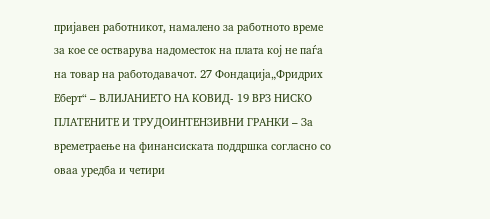пријавен работникот, намалено за работното време за кое се остварува надоместок на плата кој не паѓа на товар на работодавачот. 27 Фондација„Фридрих Еберт“ – ВЛИЈАНИЕТО НА КОВИД- 19 ВРЗ НИСКО ПЛАТЕНИТЕ И ТРУДОИНТЕНЗИВНИ ГРАНКИ – За времетраење на финансиската поддршка согласно со оваа уредба и четири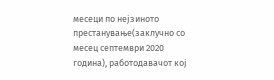месеци по нејзиното престанување(заклучно со месец септември 2020 година), работодавачот кој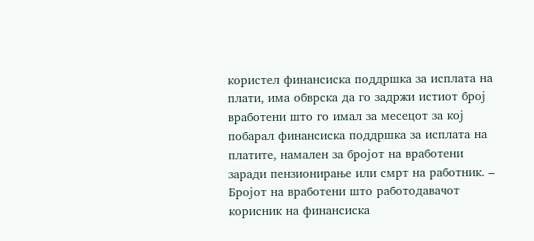користел финансиска поддршка за исплата на плати, има обврска да го задржи истиот број вработени што го имал за месецот за кој побарал финансиска поддршка за исплата на платите, намален за бројот на вработени заради пензионирање или смрт на работник. – Бројот на вработени што работодавачот корисник на финансиска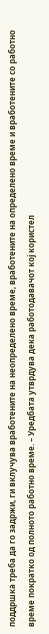поддршка треба да го задржи, ги вклучува вработените на неопределено време, вработените на определено време и вработените со работно време пократко од полното работно време. – Уредбата утврдува дека работодавачот кој користел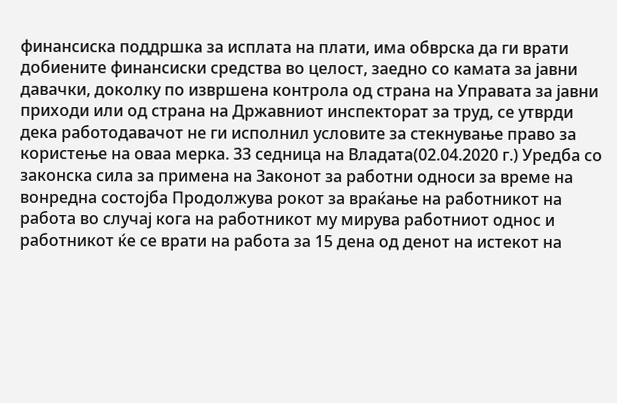финансиска поддршка за исплата на плати, има обврска да ги врати добиените финансиски средства во целост, заедно со камата за јавни давачки, доколку по извршена контрола од страна на Управата за јавни приходи или од страна на Државниот инспекторат за труд, се утврди дека работодавачот не ги исполнил условите за стекнување право за користење на оваа мерка. 33 седница на Владата(02.04.2020 г.) Уредба со законска сила за примена на Законот за работни односи за време на вонредна состојба Продолжува рокот за враќање на работникот на работа во случај кога на работникот му мирува работниот однос и работникот ќе се врати на работа за 15 дена од денот на истекот на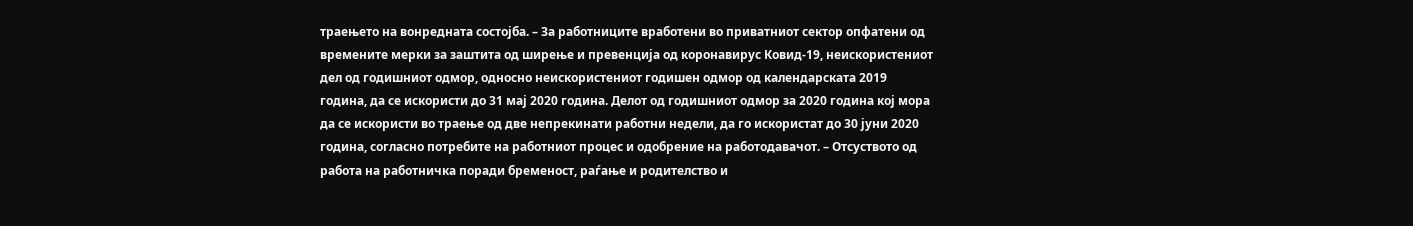траењето на вонредната состојба. – За работниците вработени во приватниот сектор опфатени од времените мерки за заштита од ширење и превенција од коронавирус Ковид-19, неискористениот дел од годишниот одмор, односно неискористениот годишен одмор од календарската 2019 година, да се искористи до 31 мај 2020 година. Делот од годишниот одмор за 2020 година кој мора да се искористи во траење од две непрекинати работни недели, да го искористат до 30 јуни 2020 година, согласно потребите на работниот процес и одобрение на работодавачот. – Отсуството од работа на работничка поради бременост, раѓање и родителство и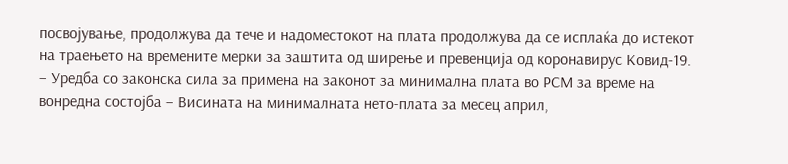посвојување, продолжува да тече и надоместокот на плата продолжува да се исплаќа до истекот на траењето на времените мерки за заштита од ширење и превенција од коронавирус Ковид-19. – Уредба со законска сила за примена на законот за минимална плата во РСМ за време на вонредна состојба – Висината на минималната нето-плата за месец април,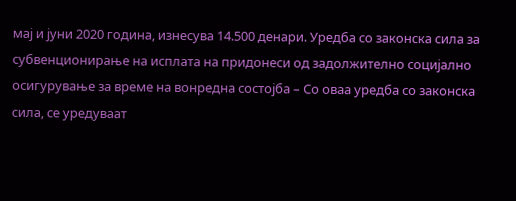мај и јуни 2020 година, изнесува 14.500 денари. Уредба со законска сила за субвенционирање на исплата на придонеси од задолжително социјално осигурување за време на вонредна состојба – Со оваа уредба со законска сила, се уредуваат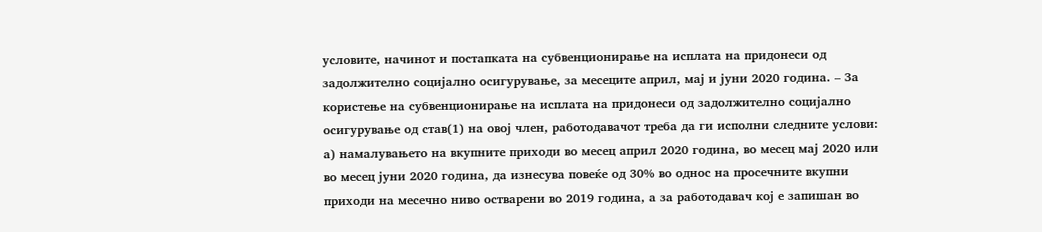условите, начинот и постапката на субвенционирање на исплата на придонеси од задолжително социјално осигурување, за месеците април, мај и јуни 2020 година. – За користење на субвенционирање на исплата на придонеси од задолжително социјално осигурување од став(1) на овој член, работодавачот треба да ги исполни следните услови: а) намалувањето на вкупните приходи во месец април 2020 година, во месец мај 2020 или во месец јуни 2020 година, да изнесува повеќе од 30% во однос на просечните вкупни приходи на месечно ниво остварени во 2019 година, а за работодавач кој е запишан во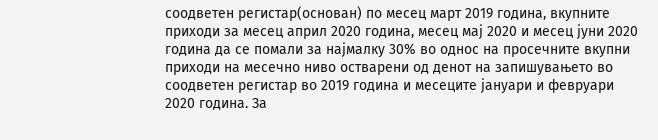соодветен регистар(основан) по месец март 2019 година, вкупните приходи за месец април 2020 година, месец мај 2020 и месец јуни 2020 година да се помали за најмалку 30% во однос на просечните вкупни приходи на месечно ниво остварени од денот на запишувањето во соодветен регистар во 2019 година и месеците јануари и февруари 2020 година. За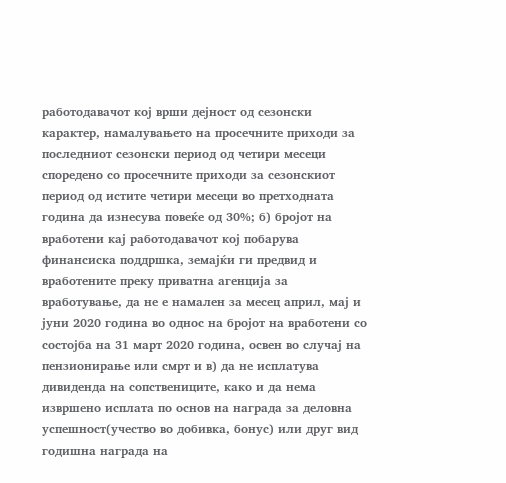работодавачот кој врши дејност од сезонски карактер, намалувањето на просечните приходи за последниот сезонски период од четири месеци споредено со просечните приходи за сезонскиот период од истите четири месеци во претходната година да изнесува повеќе од 30%; б) бројот на вработени кај работодавачот кој побарува финансиска поддршка, земајќи ги предвид и вработените преку приватна агенција за вработување, да не е намален за месец април, мај и јуни 2020 година во однос на бројот на вработени со состојба на 31 март 2020 година, освен во случај на пензионирање или смрт и в) да не исплатува дивиденда на сопствениците, како и да нема извршено исплата по основ на награда за деловна успешност(учество во добивка, бонус) или друг вид годишна награда на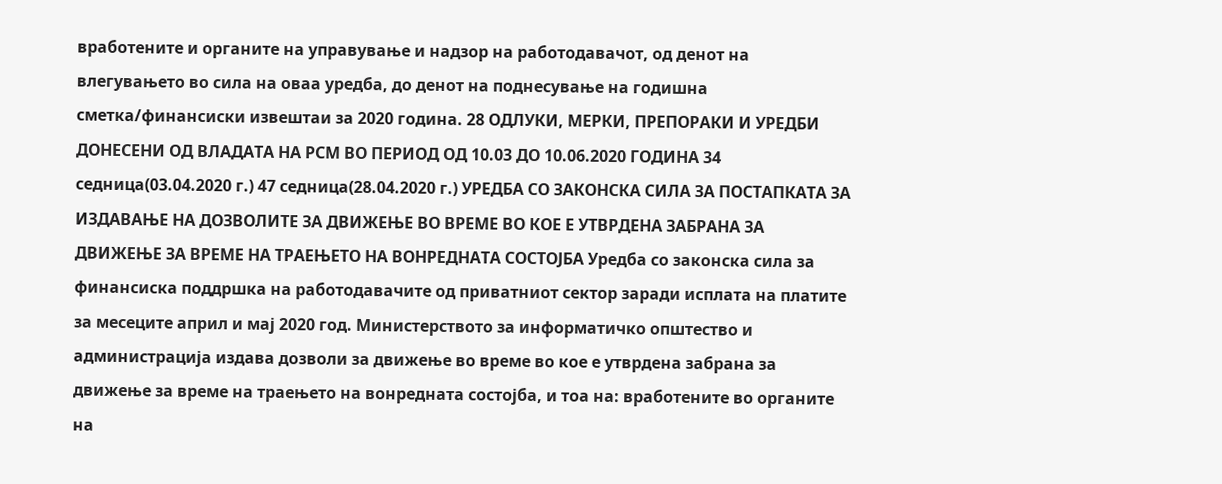вработените и органите на управување и надзор на работодавачот, од денот на влегувањето во сила на оваа уредба, до денот на поднесување на годишна сметка/финансиски извештаи за 2020 година. 28 ОДЛУКИ, МЕРКИ, ПРЕПОРАКИ И УРЕДБИ ДОНЕСЕНИ ОД ВЛАДАТА НА РСМ ВО ПЕРИОД ОД 10.03 ДО 10.06.2020 ГОДИНА 34 седница(03.04.2020 г.) 47 седница(28.04.2020 г.) УРЕДБА СО ЗАКОНСКА СИЛА ЗА ПОСТАПКАТА ЗА ИЗДАВАЊЕ НА ДОЗВОЛИТЕ ЗА ДВИЖЕЊЕ ВО ВРЕМЕ ВО КОЕ Е УТВРДЕНА ЗАБРАНА ЗА ДВИЖЕЊЕ ЗА ВРЕМЕ НА ТРАЕЊЕТО НА ВОНРЕДНАТА СОСТОЈБА Уредба со законска сила за финансиска поддршка на работодавачите од приватниот сектор заради исплата на платите за месеците април и мај 2020 год. Министерството за информатичко општество и администрација издава дозволи за движење во време во кое е утврдена забрана за движење за време на траењето на вонредната состојба, и тоа на: вработените во органите на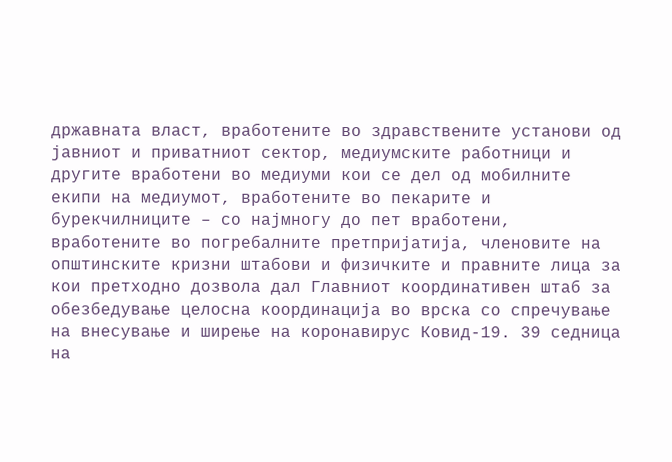државната власт, вработените во здравствените установи од јавниот и приватниот сектор, медиумските работници и другите вработени во медиуми кои се дел од мобилните екипи на медиумот, вработените во пекарите и бурекчилниците – со најмногу до пет вработени, вработените во погребалните претпријатија, членовите на општинските кризни штабови и физичките и правните лицa за кои претходно дозвола дал Главниот координативен штаб за обезбедување целосна координација во врска со спречување на внесување и ширење на коронавирус Ковид-19. 39 седница на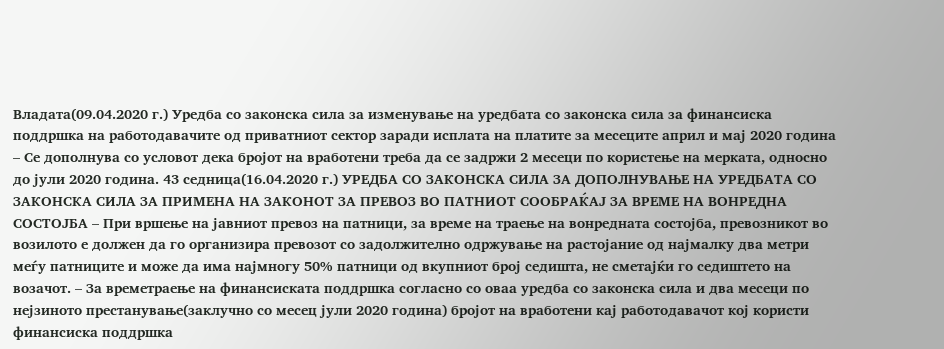Владата(09.04.2020 г.) Уредба со законска сила за изменување на уредбата со законска сила за финансиска поддршка на работодавачите од приватниот сектор заради исплата на платите за месеците април и мај 2020 година – Се дополнува со условот дека бројот на вработени треба да се задржи 2 месеци по користење на мерката, односно до јули 2020 година. 43 седница(16.04.2020 г.) УРЕДБА СО ЗАКОНСКА СИЛА ЗА ДОПОЛНУВАЊЕ НА УРЕДБАТА СО ЗАКОНСКА СИЛА ЗА ПРИМЕНА НА ЗАКОНОТ ЗА ПРЕВОЗ ВО ПАТНИОТ СООБРАЌАЈ ЗА ВРЕМЕ НА ВОНРЕДНА СОСТОЈБА – При вршење на јавниот превоз на патници, за време на траење на вонредната состојба, превозникот во возилото е должен да го организира превозот со задолжително одржување на растојание од најмалку два метри меѓу патниците и може да има најмногу 50% патници од вкупниот број седишта, не сметајќи го седиштето на возачот. – За времетраење на финансиската поддршка согласно со оваа уредба со законска сила и два месеци по нејзиното престанување(заклучно со месец јули 2020 година) бројот на вработени кај работодавачот кој користи финансиска поддршка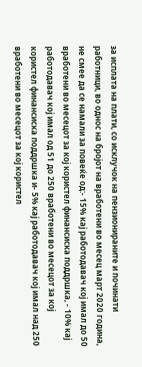за исплата на плати, со исклучок на пензионираните и починати работници, во однос на бројот на вработени во месец март 2020 година, не смее да се намали за повеќе од:- 15% кај работодавач кој имал до 50 вработени во месецот за кој користел финансиска поддршка, - 10% кај работодавач кој имал од 51 до 250 вработени во месецот за кој користел финансиска поддршка и- 5% кај работодавач кој имал над 250 вработени во месецот за кој користел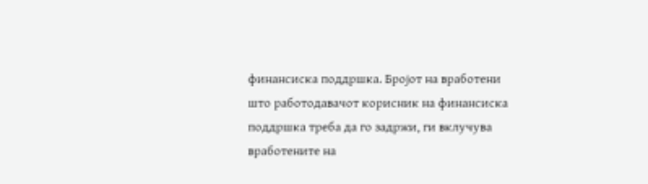финансиска поддршка. Бројот на вработени што работодавачот корисник на финансиска поддршка треба да го задржи, ги вклучува вработените на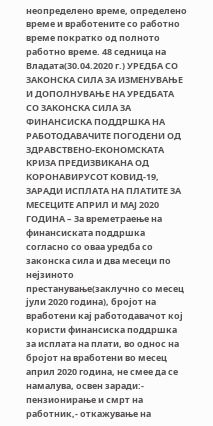неопределено време, определено време и вработените со работно време пократко од полното работно време. 48 седница на Владата(30.04.2020 г.) УРЕДБА СО ЗАКОНСКА СИЛА ЗА ИЗМЕНУВАЊЕ И ДОПОЛНУВАЊЕ НА УРЕДБАТА СО ЗАКОНСКА СИЛА ЗА ФИНАНСИСКА ПОДДРШКА НА РАБОТОДАВАЧИТЕ ПОГОДЕНИ ОД ЗДРАВСТВЕНО-ЕКОНОМСКАТА КРИЗА ПРЕДИЗВИКАНА ОД КОРОНАВИРУСОТ КОВИД-19, ЗАРАДИ ИСПЛАТА НА ПЛАТИТЕ ЗА МЕСЕЦИТЕ АПРИЛ И МАЈ 2020 ГОДИНА – За времетраење на финансиската поддршка согласно со оваа уредба со законска сила и два месеци по нејзиното престанување(заклучно со месец јули 2020 година), бројот на вработени кај работодавачот кој користи финансиска поддршка за исплата на плати, во однос на бројот на вработени во месец април 2020 година, не смее да се намалува, освен заради:- пензионирање и смрт на работник,- откажување на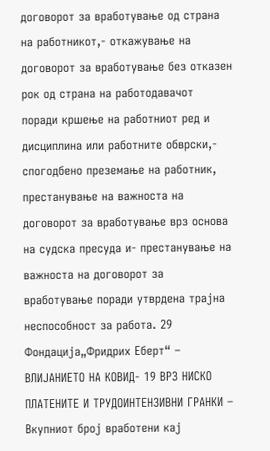договорот за вработување од страна на работникот,- откажување на договорот за вработување без отказен рок од страна на работодавачот поради кршење на работниот ред и дисциплина или работните обврски,- спогодбено преземање на работник, престанување на важноста на договорот за вработување врз основа на судска пресуда и- престанување на важноста на договорот за вработување поради утврдена трајна неспособност за работа. 29 Фондација„Фридрих Еберт“ – ВЛИЈАНИЕТО НА КОВИД- 19 ВРЗ НИСКО ПЛАТЕНИТЕ И ТРУДОИНТЕНЗИВНИ ГРАНКИ – Вкупниот број вработени кај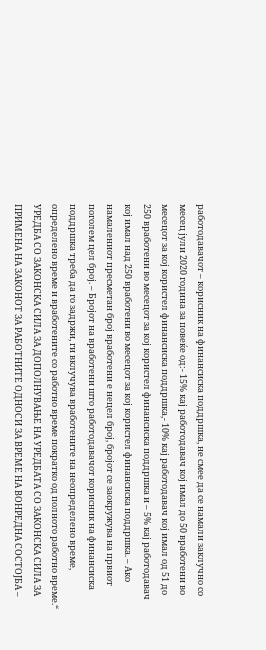работодавачот – корисник на финансиска поддршка, не смее да се намали заклучно со месец јули 2020 година за повеќе од:- 15% кај работодавач кој имал до 50 вработени во месецот за кој користел финансиска поддршка,- 10% кај работодавач кој имал од 51 до 250 вработени во месецот за кој користел финансиска поддршка и – 5% кај работодавач кој имал над 250 вработени во месецот за кој користел финансиска поддршка. – Ако намалениот пресметан број вработени е нецел број, бројот се заокружува на првиот поголем цел број. – Бројот на вработени што работодавачот корисник на финансиска поддршка треба да го задржи, ги вклучува вработените на неопределено време, определено време и вработените со работно време пократко од полното работно време.“ УРЕДБА СО ЗАКОНСКА СИЛА ЗА ДОПОЛНУВАЊЕ НА УРЕДБАТА СО ЗАКОНСКА СИЛА ЗА ПРИМЕНА НА ЗАКОНОТ ЗА РАБОТНИТЕ ОДНОСИ ЗА ВРЕМЕ НА ВОНРЕДНА СОСТОЈБА –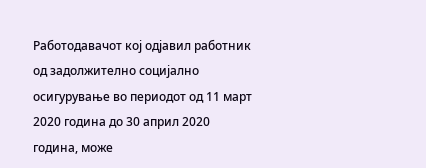Работодавачот кој одјавил работник од задолжително социјално осигурување во периодот од 11 март 2020 година до 30 април 2020 година, може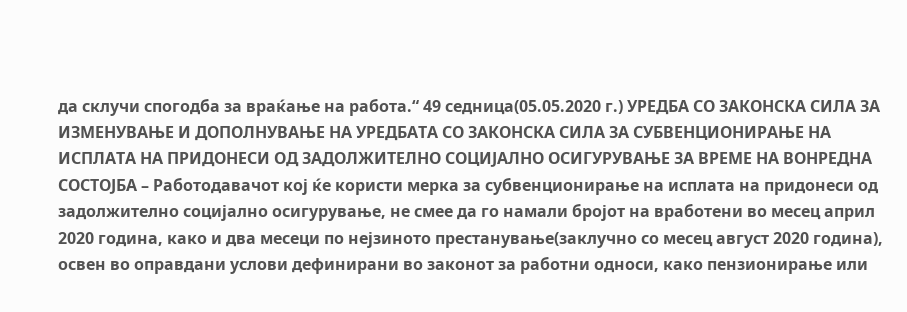да склучи спогодба за враќање на работа.“ 49 седница(05.05.2020 г.) УРЕДБА СО ЗАКОНСКА СИЛА ЗА ИЗМЕНУВАЊЕ И ДОПОЛНУВАЊЕ НА УРЕДБАТА СО ЗАКОНСКА СИЛА ЗА СУБВЕНЦИОНИРАЊЕ НА ИСПЛАТА НА ПРИДОНЕСИ ОД ЗАДОЛЖИТЕЛНО СОЦИЈАЛНО ОСИГУРУВАЊЕ ЗА ВРЕМЕ НА ВОНРЕДНА СОСТОЈБА – Работодавачот кој ќе користи мерка за субвенционирање на исплата на придонеси од задолжително социјално осигурување, не смее да го намали бројот на вработени во месец април 2020 година, како и два месеци по нејзиното престанување(заклучно со месец август 2020 година), освен во оправдани услови дефинирани во законот за работни односи, како пензионирање или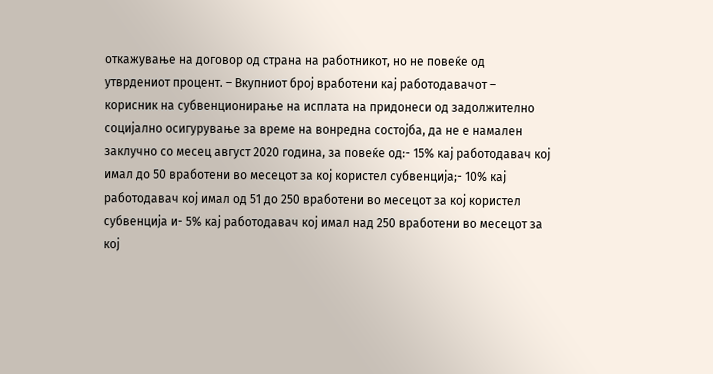откажување на договор од страна на работникот, но не повеќе од утврдениот процент. – Вкупниот број вработени кај работодавачот – корисник на субвенционирање на исплата на придонеси од задолжително социјално осигурување за време на вонредна состојба, да не е намален заклучно со месец август 2020 година, за повеќе од:- 15% кај работодавач кој имал до 50 вработени во месецот за кој користел субвенција;- 10% кај работодавач кој имал од 51 до 250 вработени во месецот за кој користел субвенција и- 5% кај работодавач кој имал над 250 вработени во месецот за кој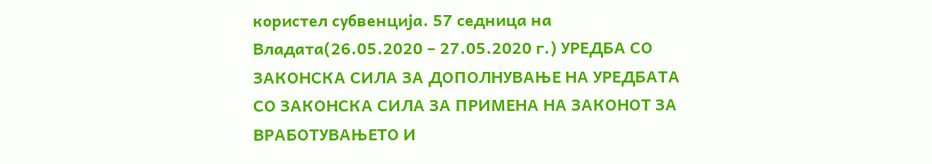користел субвенција. 57 седница на Владата(26.05.2020 – 27.05.2020 г.) УРЕДБА СО ЗАКОНСКА СИЛА ЗА ДОПОЛНУВАЊЕ НА УРЕДБАТА СО ЗАКОНСКА СИЛА ЗА ПРИМЕНА НА ЗАКОНОТ ЗА ВРАБОТУВАЊЕТО И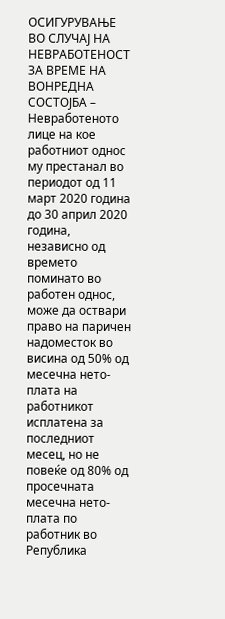ОСИГУРУВАЊЕ ВО СЛУЧАЈ НА НЕВРАБОТЕНОСТ ЗА ВРЕМЕ НА ВОНРЕДНА СОСТОЈБА – Невработеното лице на кое работниот однос му престанал во периодот од 11 март 2020 година до 30 април 2020 година, независно од времето поминато во работен однос, може да оствари право на паричен надоместок во висина од 50% од месечна нето-плата на работникот исплатена за последниот месец, но не повеќе од 80% од просечната месечна нето-плата по работник во Република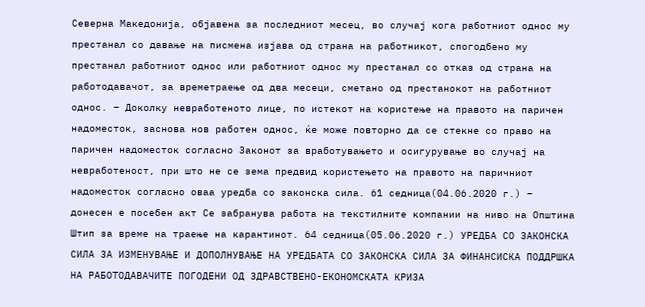Северна Македонија, објавена за последниот месец, во случај кога работниот однос му престанал со давање на писмена изјава од страна на работникот, спогодбено му престанал работниот однос или работниот однос му престанал со отказ од страна на работодавачот, за времетраење од два месеци, сметано од престанокот на работниот однос. – Доколку невработеното лице, по истекот на користење на правото на паричен надоместок, заснова нов работен однос, ќе може повторно да се стекне со право на паричен надоместок согласно Законот за вработувањето и осигурување во случај на невработеност, при што не се зема предвид користењето на правото на паричниот надоместок согласно оваа уредба со законска сила. 61 седница(04.06.2020 г.) – донесен е посебен акт Се забранува работа на текстилните компании на ниво на Општина Штип за време на траење на карантинот. 64 седница(05.06.2020 г.) УРЕДБА СО ЗАКОНСКА СИЛА ЗА ИЗМЕНУВАЊЕ И ДОПОЛНУВАЊЕ НА УРЕДБАТА СО ЗАКОНСКА СИЛА ЗА ФИНАНСИСКА ПОДДРШКА НА РАБОТОДАВАЧИТЕ ПОГОДЕНИ ОД ЗДРАВСТВЕНО-ЕКОНОМСКАТА КРИЗА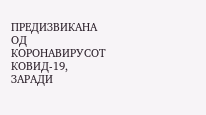ПРЕДИЗВИКАНА ОД КОРОНАВИРУСОТ КОВИД-19, ЗАРАДИ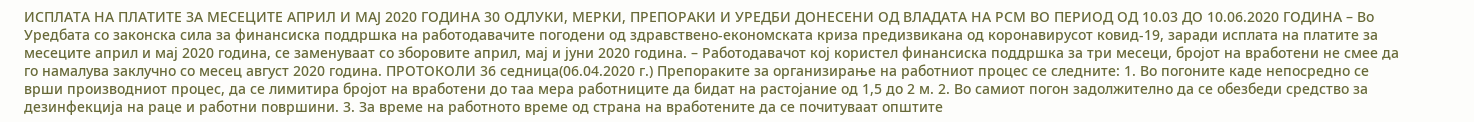ИСПЛАТА НА ПЛАТИТЕ ЗА МЕСЕЦИТЕ АПРИЛ И МАЈ 2020 ГОДИНА 30 ОДЛУКИ, МЕРКИ, ПРЕПОРАКИ И УРЕДБИ ДОНЕСЕНИ ОД ВЛАДАТА НА РСМ ВО ПЕРИОД ОД 10.03 ДО 10.06.2020 ГОДИНА – Во Уредбата со законска сила за финансиска поддршка на работодавачите погодени од здравствено-економската криза предизвикана од коронавирусот ковид-19, заради исплата на платите за месеците април и мај 2020 година, се заменуваат со зборовите април, мај и јуни 2020 година. – Работодавачот кој користел финансиска поддршка за три месеци, бројот на вработени не смее да го намалува заклучно со месец август 2020 година. ПРОТОКОЛИ 36 седница(06.04.2020 г.) Препораките за организирање на работниот процес се следните: 1. Во погоните каде непосредно се врши производниот процес, да се лимитира бројот на вработени до таа мера работниците да бидат на растојание од 1,5 до 2 м. 2. Во самиот погон задолжително да се обезбеди средство за дезинфекција нa раце и работни површини. 3. За време на работното време од страна на вработените да се почитуваат општите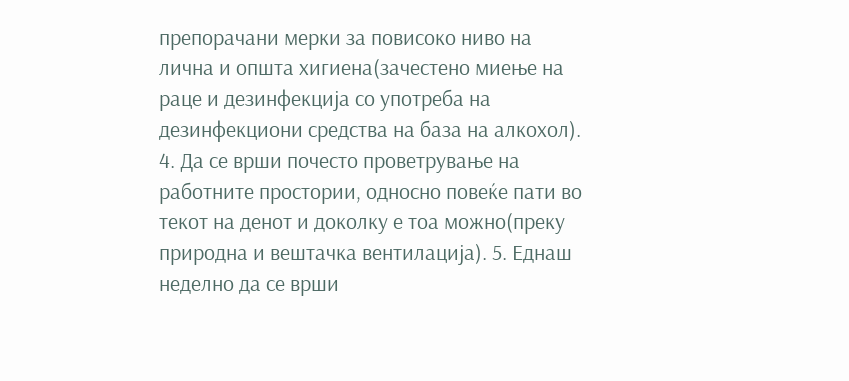препорачани мерки за повисоко ниво на лична и општа хигиена(зачестено миење на раце и дезинфекција со употреба на дезинфекциони средства на база на алкохол). 4. Да се врши почесто проветрување на работните простории, односно повеќе пати во текот на денот и доколку е тоа можно(преку природна и вештачка вентилација). 5. Еднаш неделно да се врши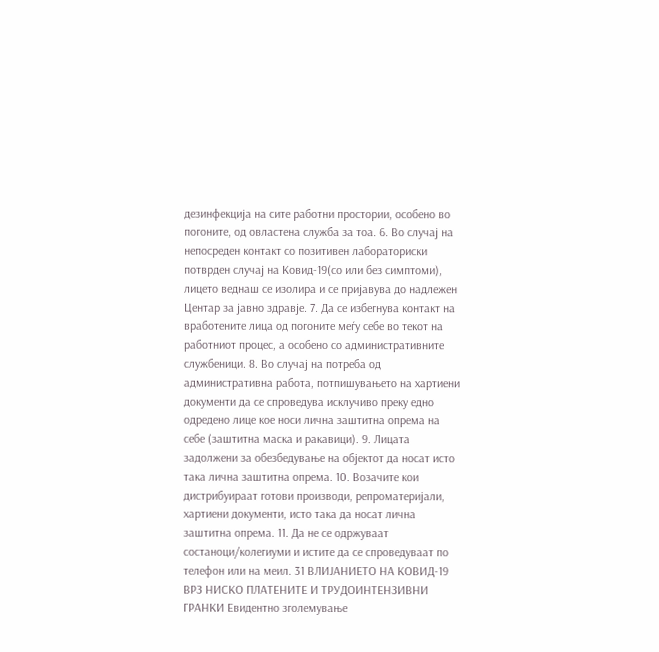дезинфекција на сите работни простории, особено во погоните, од овластена служба за тоа. 6. Во случај на непосреден контакт со позитивен лабораториски потврден случај на Ковид-19(со или без симптоми), лицето веднаш се изолира и се пријавува до надлежен Центар за јавно здравје. 7. Да се избегнува контакт на вработените лица од погоните меѓу себе во текот на работниот процес, а особено со административните службеници. 8. Во случај на потреба од административна работа, потпишувањето на хартиени документи да се спроведува исклучиво преку едно одредено лице кое носи лична заштитна опрема на себе (заштитна маска и ракавици). 9. Лицата задолжени за обезбедување на објектот да носат исто така лична заштитна опрема. 10. Возачите кои дистрибуираат готови производи, репроматеријали, хартиени документи, исто така да носат лична заштитна опрема. 11. Да не се одржуваат состаноци/колегиуми и истите да се спроведуваат по телефон или на меил. 31 ВЛИЈАНИЕТО НА КОВИД-19 ВРЗ НИСКО ПЛАТЕНИТЕ И ТРУДОИНТЕНЗИВНИ ГРАНКИ Евидентно зголемување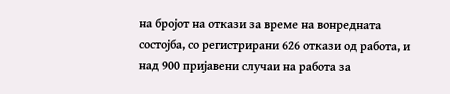на бројот на откази за време на вонредната состојба, со регистрирани 626 откази од работа, и над 900 пријавени случаи на работа за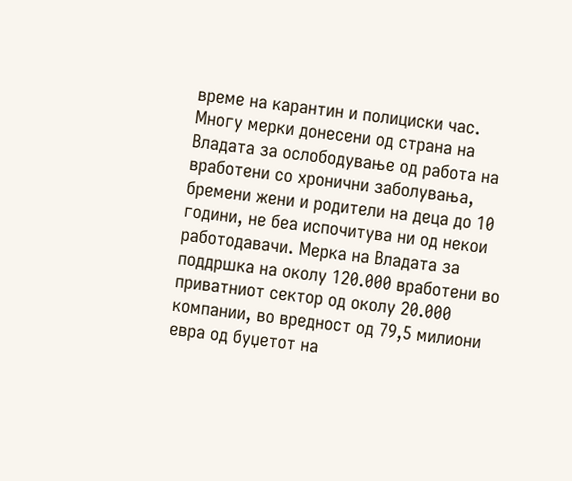време на карантин и полициски час. Многу мерки донесени од страна на Владата за ослободување од работа на вработени со хронични заболувања, бремени жени и родители на деца до 10 години, не беа испочитува ни од некои работодавачи. Мерка на Владата за поддршка на околу 120.000 вработени во приватниот сектор од околу 20.000 компании, во вредност од 79,5 милиони евра од буџетот на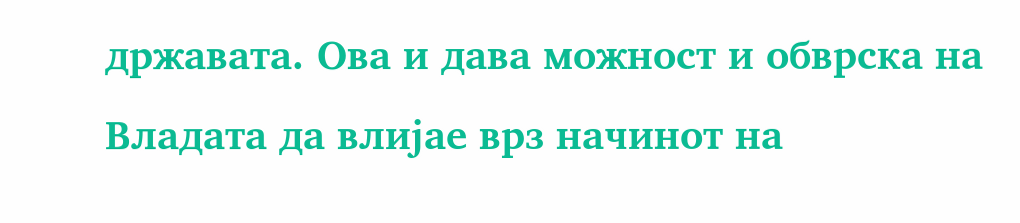државата. Ова и дава можност и обврска на Владата да влијае врз начинот на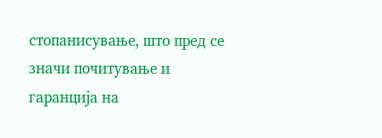стопанисување, што пред се значи почитување и гаранција на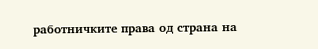работничките права од страна на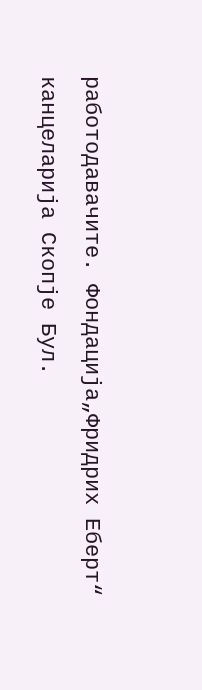работодавачите. Фондација„Фридрих Еберт“ канцеларија Скопје Бул.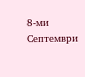8-ми Септември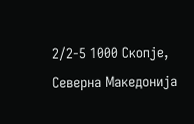2/2-5 1000 Скопје, Северна Македонија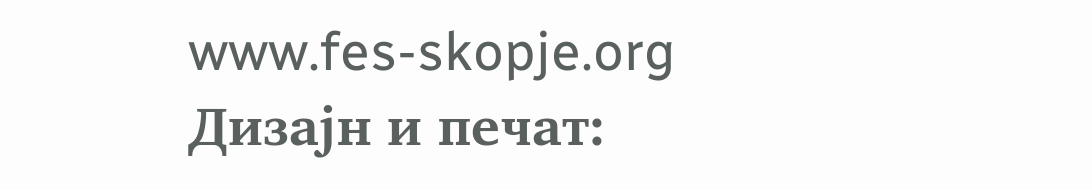www.fes-skopje.org Дизајн и печат: